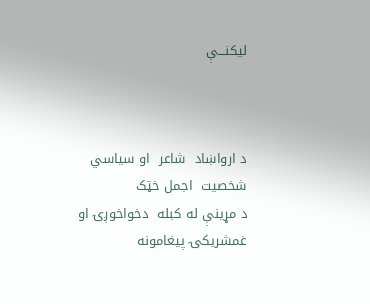ليكنـــې



د ارواښاد  شاعر  او سياسي  شخصيت  اجمل خټک
د مړينې له کبله  دخواخوږۍ او غمشريکۍ پيغامونه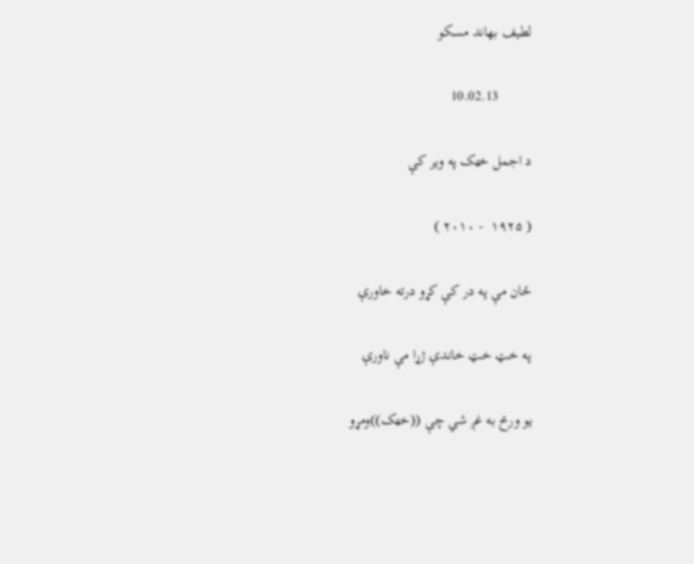لطيف بهاند مسکو

         10.02.13

د اجمل خټک په وير کې

( ۱۹۲۵  - ۲۰۱۰ )

ځان مې په در کې کړو درته خاورې

په خټ خټ خاندې ژړا مې ناورې

يو ورځ به غږ شي چې ((خټک))ومړو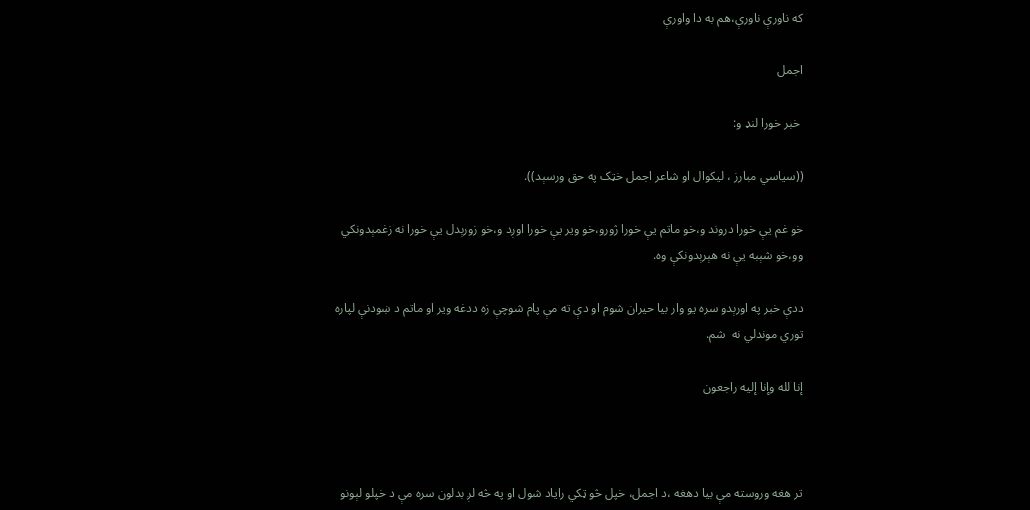که ناورې ناورې،هم به دا واورې

اجمل

 خبر خورا لنډ و:

((سياسي مبارز ، ليکوال او شاعر اجمل خټک په حق ورسېد)).

خو غم يې خورا دروند و،خو ماتم يې خورا ژورو،خو وير يې خورا اوږد و،خو زورېدل يې خورا نه زغمېدونکي وو،خو شېبه يې نه هېرېدونکې وه.

ددې خبر په اورېدو سره يو وار بيا حيران شوم او دې ته مې پام شوچې زه ددغه وير او ماتم د ښودنې لپاره توري موندلي نه  شم.

إنا لله وإنا إليه راجعون



تر هغه وروسته مې بيا دهغه ،د اجمل، خپل څو ټکي راياد شول او په څه لږ بدلون سره مې د خپلو لېونو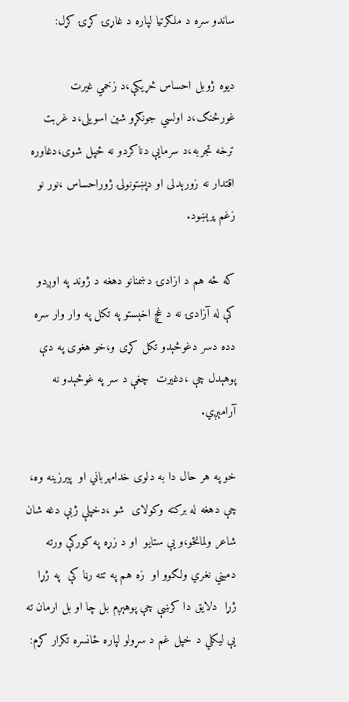ساندو سره د ملګرتيا لپاره د غاړۍ کړۍ کړل:

ديوه ژوبل احساس څړيکې،د زخمي غيرت غورځنګ،د اولسي جونګړو شين اسويلی،د غربت ترخه تجربه،د سرمايې دناکردو نه ځپل شوی،دغاوره اقتدار نه زورېدلی او دپښتونولۍ ژوراحساس ،نور نو زغم پرېښود.

که څه هم د ازادۍ دښمنانو دهغه د ژوند په اوږدو کې له آزادۍ نه د غچ اخېستو په تکل په وار وار سره دده دسر دغوڅېدو تکل کړی و،خو هغوی په دې پوهېدل چې ،دغيرت  چغې د سر په غوڅېدو نه آرامېږي.

خو په هر حال دا به دلوی خدامهرباني او  پيرزينه وه، چې دهغه له بركته وكولای  شو ،دخپلې ژبې دغه شان شاعر ولمانځو،و يې ستايو  او د زړه په كوركې ورته دميني نغري ولګوو او  زه هم په تته رڼا کې  په ژړا ژړا  دلايق دا کرښې چې پوهېږم بل چا او بل ارمان ته يې ليکلي د خپل غم د سړولو لپاره ځانسره تکرار کړم: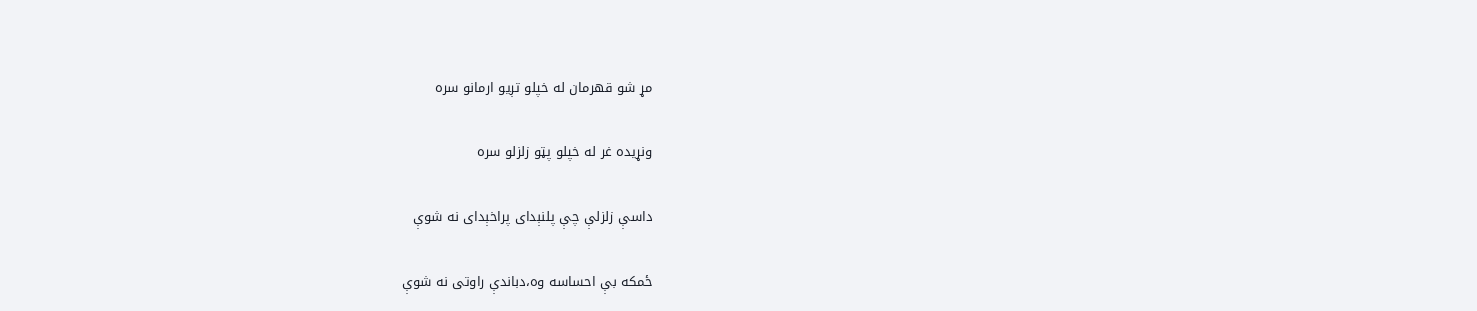مړ شو قهرمان له خپلو تږيو ارمانو سره

ونړيده غر له خپلو پټو زلزلو سره

داسې زلزلې چې پلنېدای پراخېدای نه شوې

ځمکه بې احساسه وه،دباندې راوتی نه شوې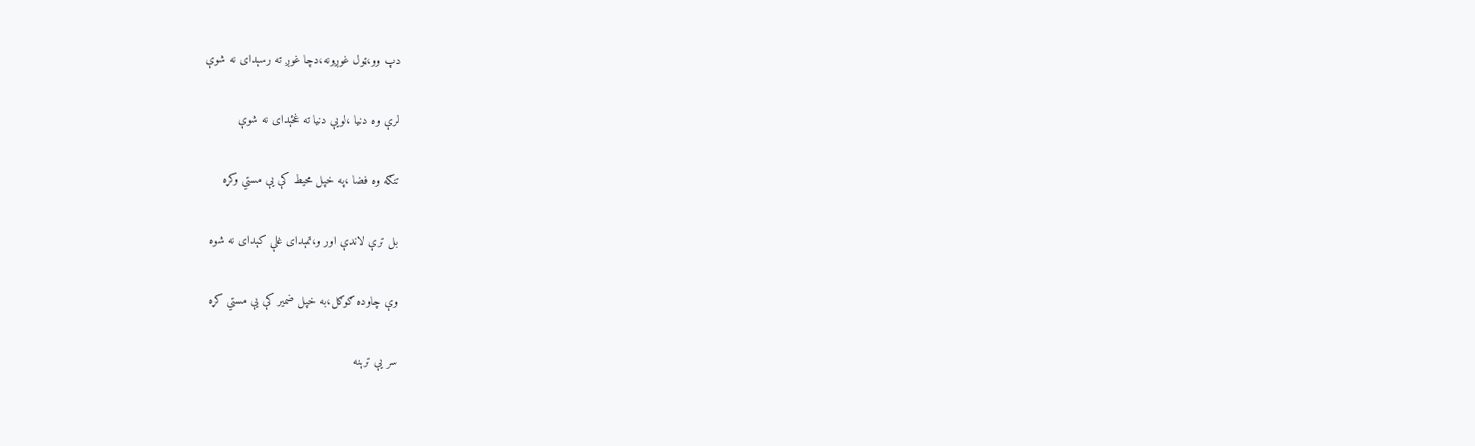دپ وو،ټول غوږونه،دچا غوږ ته رسېدای نه شوې

لرې وه دنيا ،لويې دنيا ته غځېدای نه شوې

تنګه وه فضا ،په خپل محيط کې يې مستي وکړه

بل ترې لاندې اور و،تمېدای غلې کېدای نه شوه

وې چاوده ګوګل،به خپل ضمير کې يې مستي کړه

سر يې ترېنه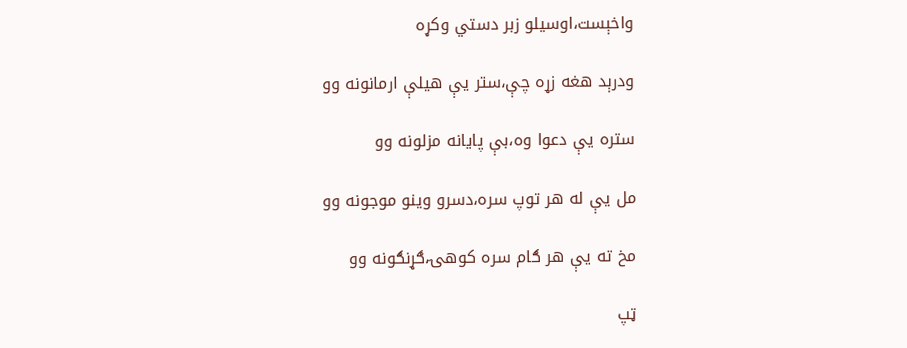واخېست،اوسيلو زبر دستي وکړه

ودرېد هغه زړه چې،ستر يې هيلې ارمانونه وو

ستره يې دعوا وه،بې پايانه مزلونه وو

مل يې له هر توپ سره،دسرو وينو موجونه وو

مخ ته يې هر ګام سره کوهۍ،ګړنګونه وو

ټپ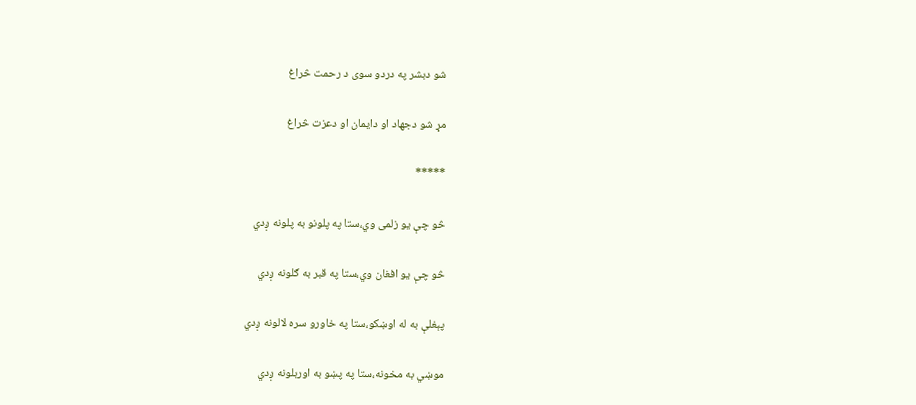شو دبشر په دردو سوی د رحمت څراغ

مړ شو دجهاد او دايمان او دعزت څراغ

*****

څو چې يو زلمی وي،ستا په پلونو به پلونه ږدي

څو چې يو افغان وي،ستا په قبر به ګلونه ږدي

پېغلې به له اوښکو،ستا په خاورو سره لالونه ږدي

موښي به مخونه،ستا په پښو به اوربلونه ږدي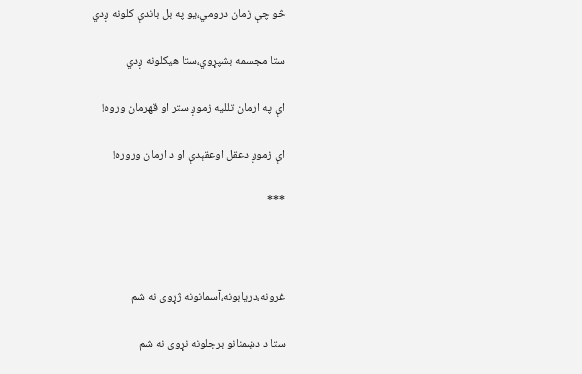څو چې زمان درومي،يو په بل باندې کلونه ږدي

ستا مجسمه بشپړوي،ستا هيکلونه ږدي

اې په ارمان تلليه زموږ ستر او قهرمان وروه!

اې زموږ دعقل اوعقېدې او د ارمان وروره!

***



غرونه،دريابونه،آسمانونه ژړوی نه شم

ستا د دښمنانو برجلونه نړوی نه شم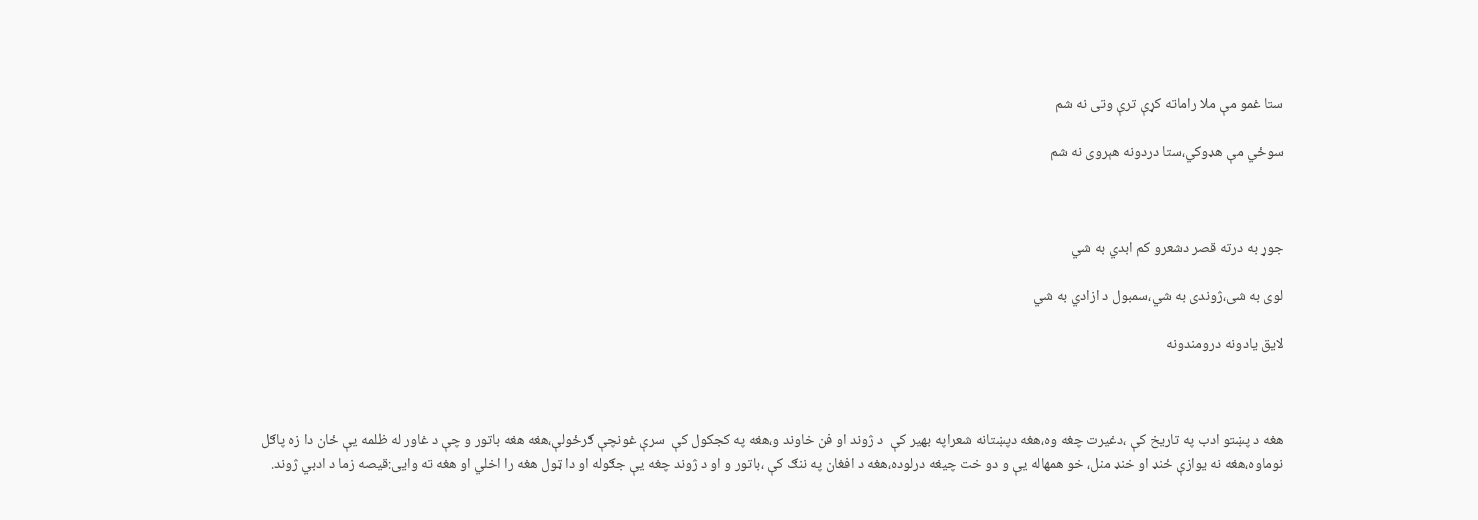ستا غمو مې ملا راماته کړې ترې وتی نه شم

سوځي مې هډوکي،ستا دردونه هېروی نه شم



جوړ به درته قصر دشعرو کم ابدي به شي

لوی به شی،ژوندی به شي،سمبول د ازادي به شي

لايق يادونه درومندونه



هغه د پښتو ادب په تاريخ کې ،دغيرت چغه وه،هغه دپښتانه شعراپه بهير کې  د ژوند او فن خاوند و،هغه په کجکول کې  سرې غونچې ګرځولې،هغه هغه باتور و چې د غاور له ظلمه يې ځان دا زه پاګل نوماوه،هغه نه يوازې ځنډ او خنډ منل، خو همهاله يې و دو خت چيغه درلوده،هغه د افغان په ننګ کې ،باتور و او د ژوند چغه يې جګوله او دا ټول هغه را اخلي او هغه ته وايی:قيصه زما د ادبي ژوند.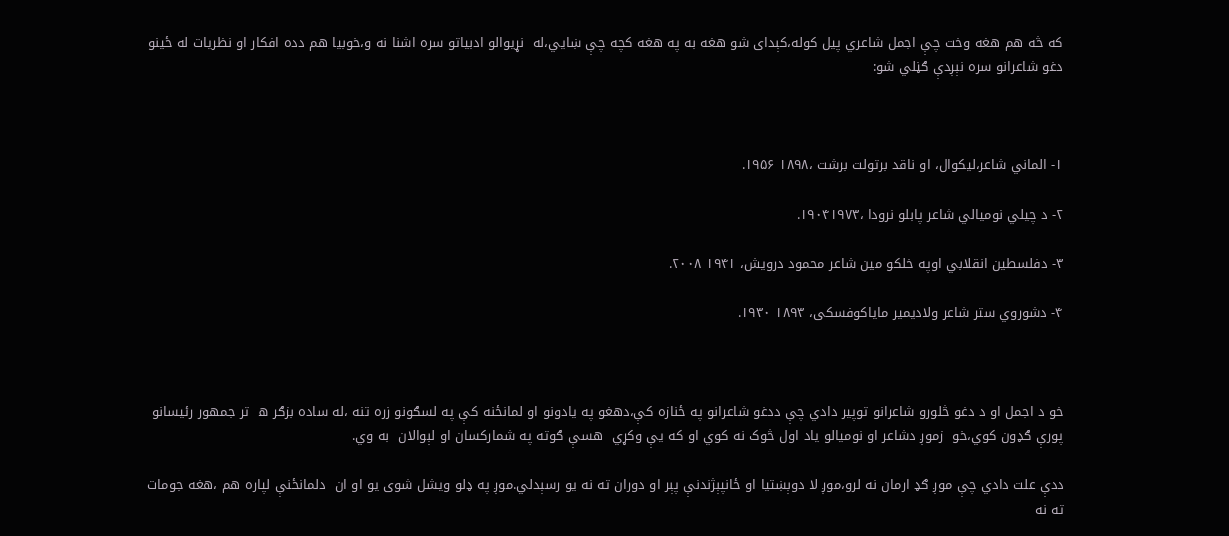که څه هم هغه وخت چې اجمل شاعري پيل کوله،کېدای شو هغه به په هغه کچه چې ښايي،له  نړيوالو ادبياتو سره اشنا نه و،خوبيا هم دده افکار او نظريات له ځينو دغو شاعرانو سره نېږدې ګڼلي شو:



۱- الماني شاعر،ليکوال، او ناقد برتولت برشت ،۱۸۹۸ ۱۹۵۶.

۲- د چيلي نوميالي شاعر پابلو نرودا ،۱۹۰۴۱۹۷۳.

۳- دفلسطين انقلابي اوپه خلکو مين شاعر محمود درويش، ۱۹۴۱ ۲۰۰۸.

۴- دشوروي ستر شاعر ولاديمير ماياکوفسکی، ۱۸۹۳ ۱۹۳۰.



خو د اجمل او د دغو څلورو شاعرانو توپير دادي چې ددغو شاعرانو په ځنازه کې،دهغو په يادونو او لمانځنه کې په لسګونو زره تنه ،له ساده بزګر ه  تر جمهور رئيسانو پورې ګډون کوي،خو  زموږ دشاعر او نوميالو ياد اول څوک نه کوي او که يې وکړي  هسې ګوته په شمارکسان او لېوالان  به وي.

ددې علت دادي چې موږ ګډ ارمان نه لرو،موږ لا دوېښتيا او ځانپېژندنې پېر او دوران ته نه يو رسېدلي.موږ په ډلو ويشل شوی يو او ان  دلمانځنې لپاره هم ،هغه جومات ته نه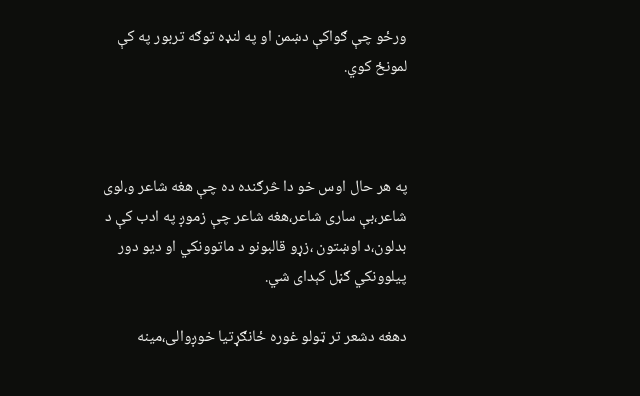ورځو چې ګواکې دښمن او په لنډه توګه تربور په کې لمونځ کوي.



په هر حال اوس خو دا څرګنده ده چې هغه شاعر و،لوی شاعر،بې ساری شاعر،هغه شاعر چې زموږ په ادب کې د بدلون،د اوښتون ،زړو قالبونو د ماتوونکي او ديو دور پيلوونکي ګڼل کېدای شي.

دهغه دشعر تر ټولو غوره ځانګړتيا خوږوالی،مينه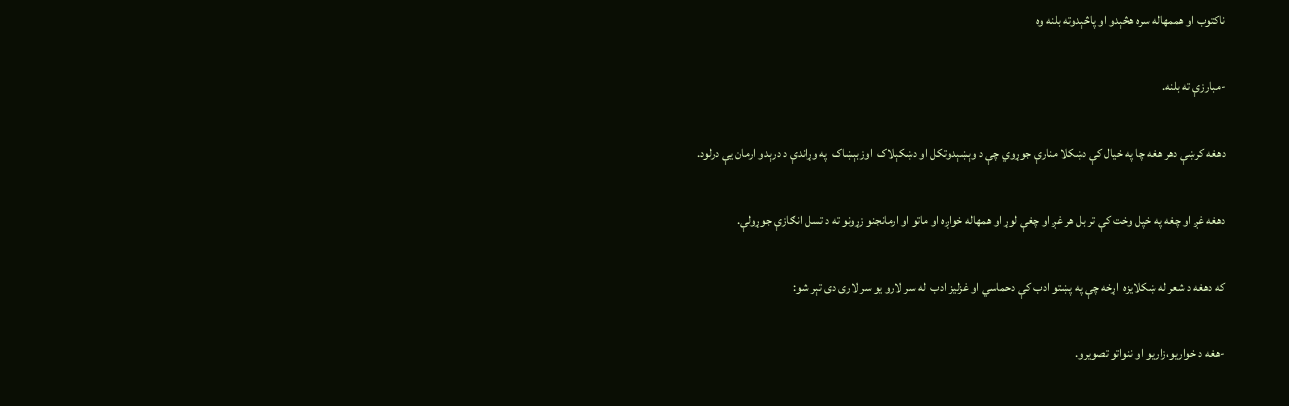ناکتوب او هممهاله سره هڅېدو او پاڅېدوته بلنه وه

-مبارزې ته بلنه.

دهغه کرښې دهر هغه چا په خيال کې دښکلا منارې جوړوي چې د وېښېدوتکل او دښکېلاک  اوزبېښاک  په وړاندې د درېدو ارمان يې درلود.

دهغه غږ او چغه په خپل وخت کې تر بل هر غږ او چغې لوړ او همهاله خواږه او ماتو او ارمانجنو زړونو ته د تسل انګازې جوړولې.

که دهغه د شعر له ښکلايزه  اړخه چې په پښتو ادب کې دحماسي او غزليز ادب  له سر لارو يو سر لاری دی تېر شو:

-هغه د خواريو،زاريو او ننواتو تصويرو.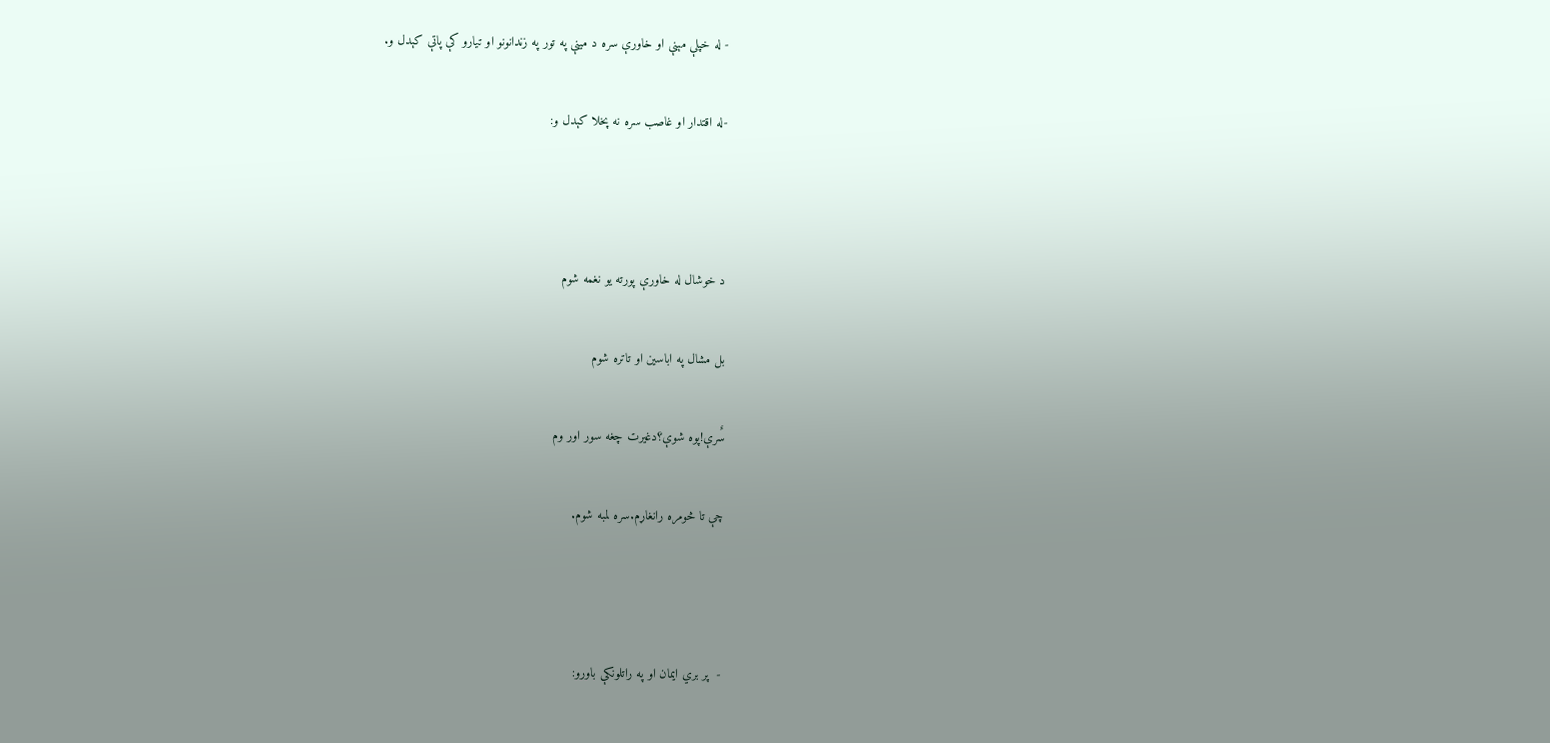- له خپلې مېنې او خاورې سره د مينې په تور په زندانونو او تيارو کې پاتې کېدل و.

-له اقتدار او غاصب سره نه پخلا کېدل و:



د خوشال له خاورې پورته يو نغمه شوم

بل مشال په اباسين او تاتره شوم

سٌرې!پوه شوې؟دغيرت چغه سور اور وم

چې تا څومره رانغاړم.سره لمبه شوم.



-  پر بري ايمان او په راتلونکې باورو: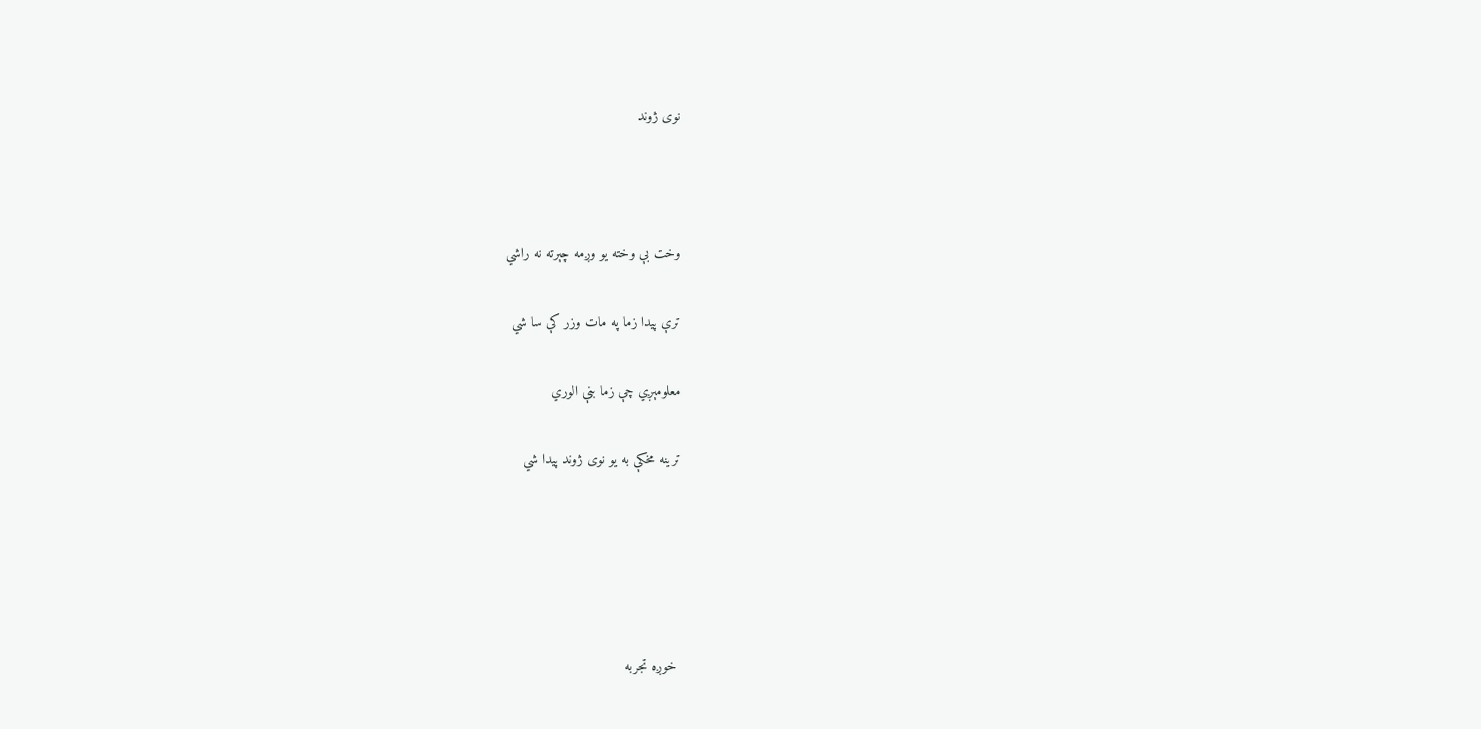نوی ژوند



وخت بې وخته يو وږمه چېرته نه راشي

ترې پيدا زما په مات وزر کې سا شي

معلومېږي چې زما بڼې الوري

ترينه مخکې به يو نوی ژوند پيدا شي





 خوږه تجربه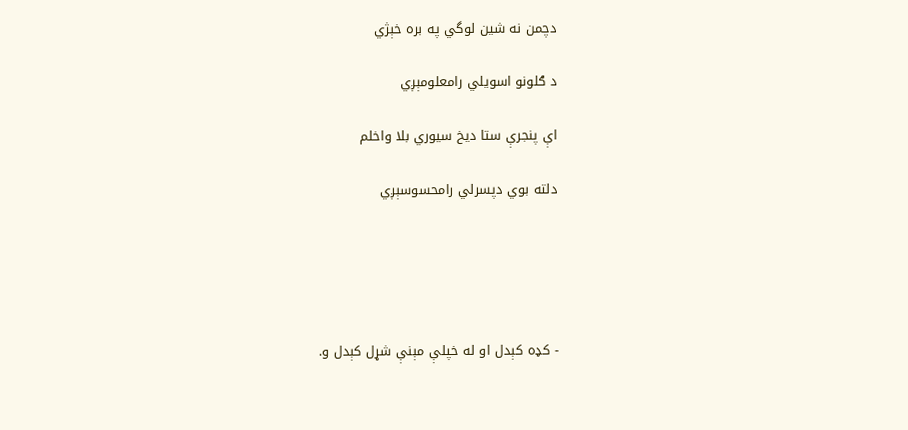دچمن نه شين لوگي په بره خېژي

د ګلونو اسويلي رامعلومېږي

اې پنجرې ستا ديخ سيوري بلا واخلم

دلته بوي دپسرلي رامحسوسېږي





- کډه کېدل او له خپلې مېنې شړل کېدل و.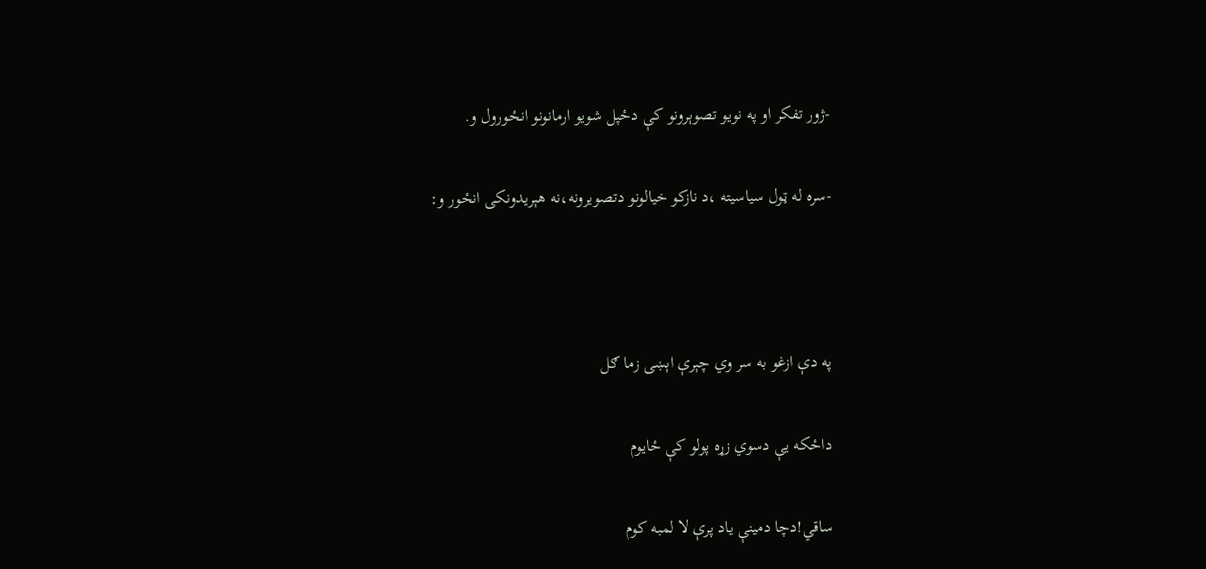-ژور تفکر او په نويو تصوېرونو کې دځپل شويو ارمانونو انځورول و.

-سره له ټول سياسيته ،د نازکو خيالونو دتصويرونه،نه هېريدونکی انځور و:



په دې ازغو به سر وي چېرې اېښی زما ګل

داځکه يې دسوي زړه پولو کې ځايوم

ساقي!دچا دمينې ياد پرې لا لمبه کوم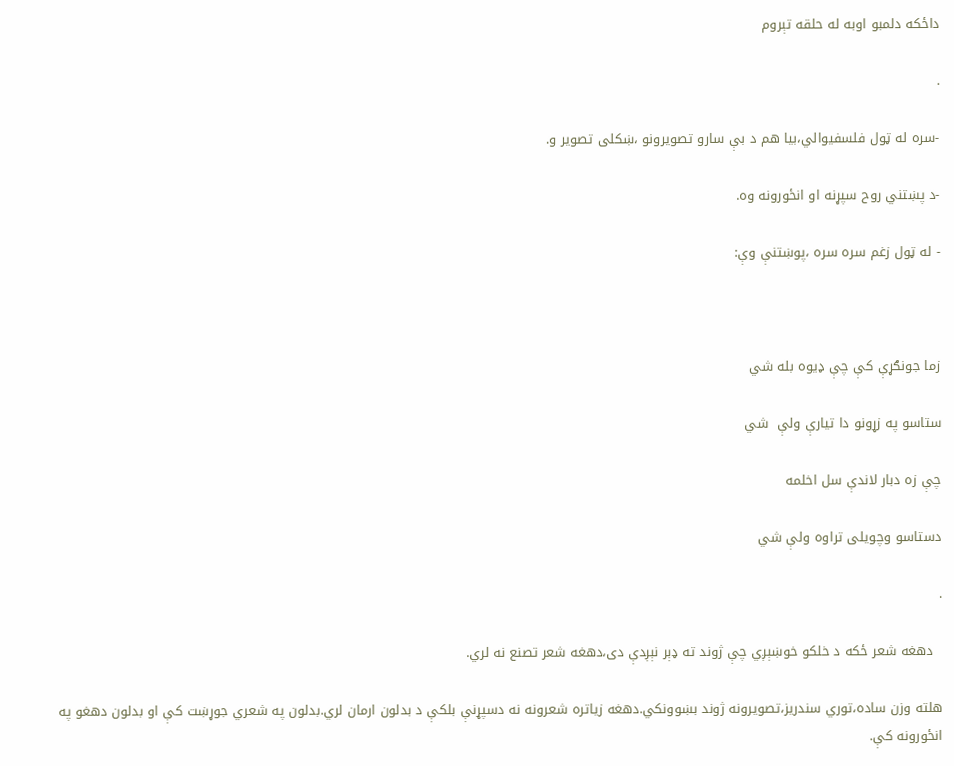داځکه دلمبو اوبه له حلقه تېروم

.

-سره له ټول فلسفيوالي،بيا هم د بې سارو تصويرونو ،ښکلی تصوير و.

-د پښتني روح سپړنه او انځورونه وه.

- له ټول زغم سره سره ،پوښتنې وې:



زما جونګړې کې چې ډيوه بله شي

ستاسو په زړونو دا تيارې ولې  شي

چې زه دبار لاندې سل اخلمه

دستاسو وچويلی تراوه ولې شي

.

  دهغه شعر ځکه د خلکو خوښېږي چې ژوند ته ډېر نېږدې دی،دهغه شعر تصنع نه لري.

هلته وزن ساده،توري سندريز،تصويرونه ژوند بښوونکي.دهغه زياتره شعرونه نه دسپړنې بلکې د بدلون ارمان لري.بدلون په شعري جوړښت کې او بدلون دهغو په انځورونه کې.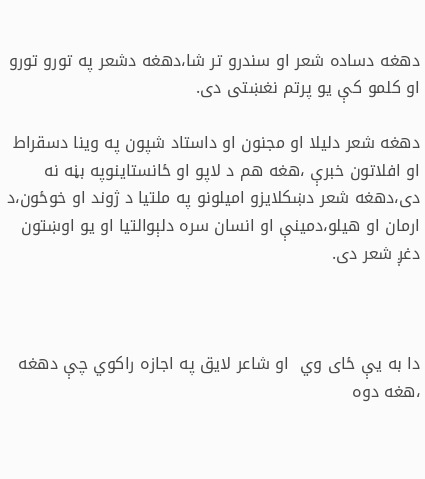دهغه دساده شعر او سندرو تر شا،دهغه دشعر په تورو تورو او کلمو کې يو پرتم نغښتی دی.

دهغه شعر دليلا او مجنون او داستاد شپون په وينا دسقراط او افلاتون خبرې ،هغه هم د لاپو او ځانستاينوپه بڼه نه دی،دهغه شعر دښکلايزو اميلونو په ملتيا د ژوند او خوځون،د ارمان او هيلو،دمينې او انسان سره دلېوالتيا او يو اوښتون دغږ شعر دی.



دا به يې ځای وي  او شاعر لايق په اجازه راکوي چې دهغه ،هغه دوه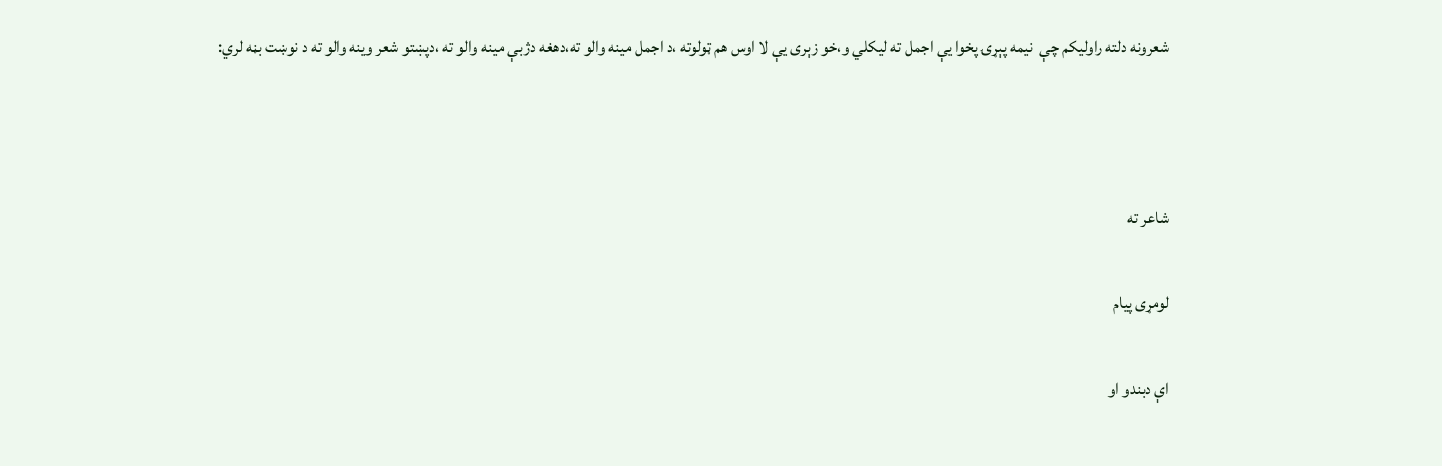شعرونه دلته راوليکم چې  نيمه پېړۍ پخوا يې اجمل ته ليکلي و،خو زېری يې لا اوس هم ټولوته ،د اجمل مينه والو ته،دهغه دژبې مينه والو ته ،دپښتو شعر وينه والو ته د نوښت بڼه لري:



شاعر ته

لومړی پيام

اې دبندو او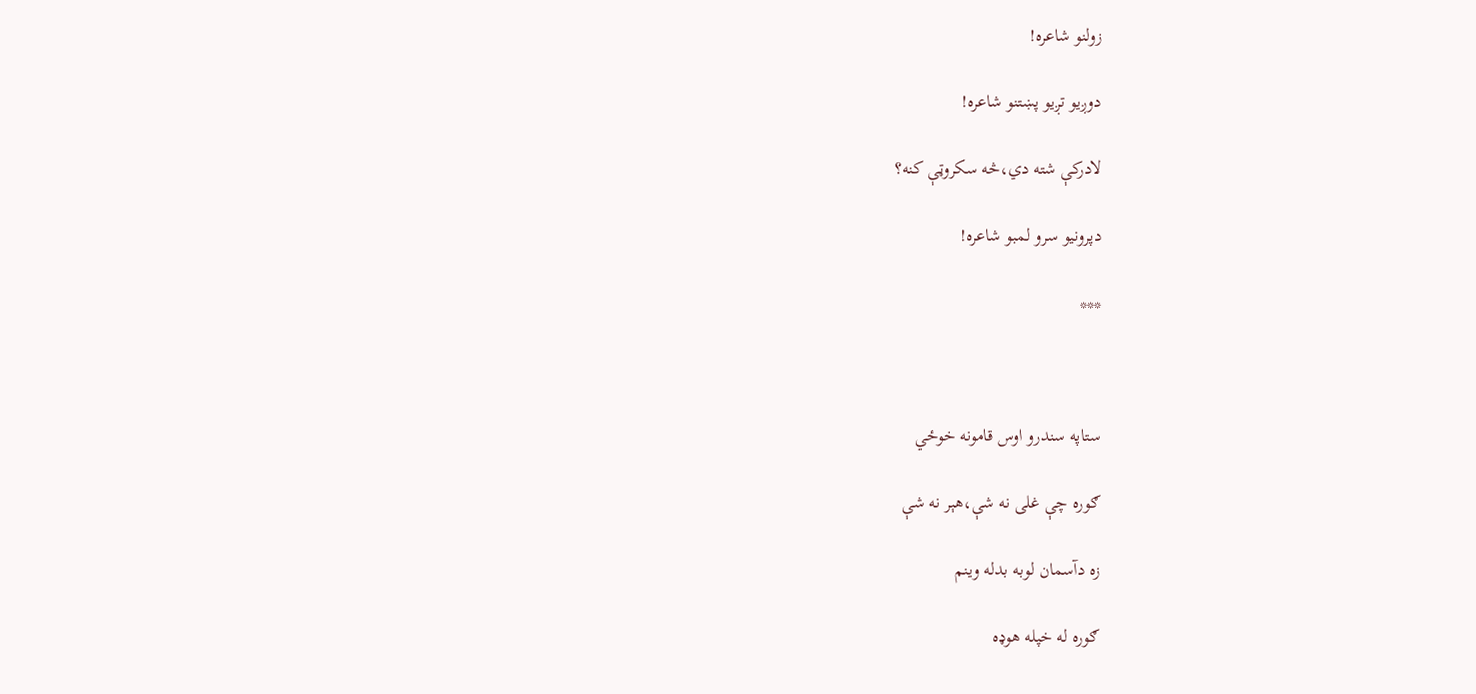زولنو شاعره!

دوږيو تږيو پښتنو شاعره!

لادرکې شته دي،څه سکروټې کنه؟

دپرونيو سرو لمبو شاعره!

***



ستاپه سندرو اوس قامونه خوځي

ګوره چې غلی نه شې،هېر نه شې

زه دآسمان لوبه بدله وينم

ګوره له خپله هوډه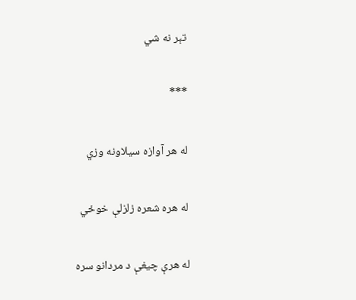تېر نه شي

***

له هر آوازه سيلاونه وزي

له هره شعره زلزلې خوځي

له هرې چيغې د مردانو سره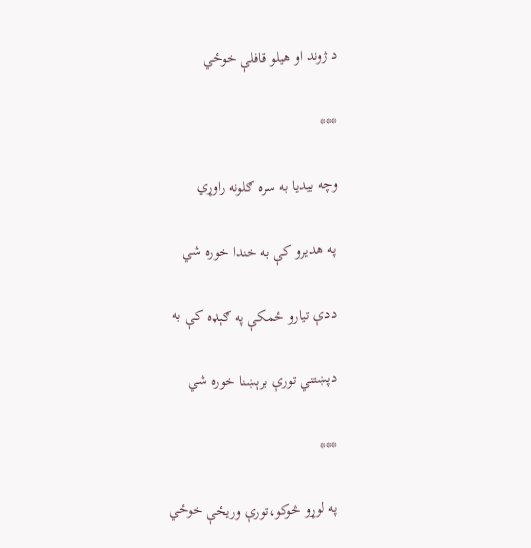د ژوند او هيلو قافلې خوځي

***

وچه بيديا به سره ګلونه راوړي

په هديرو کې به خندا خوره شي

ددې تيارو ځمکې په ګېډه کې به

دپښتني تورې برېښنا خوره شي

***

په لوړو څوکو،تورې وريځې خوځي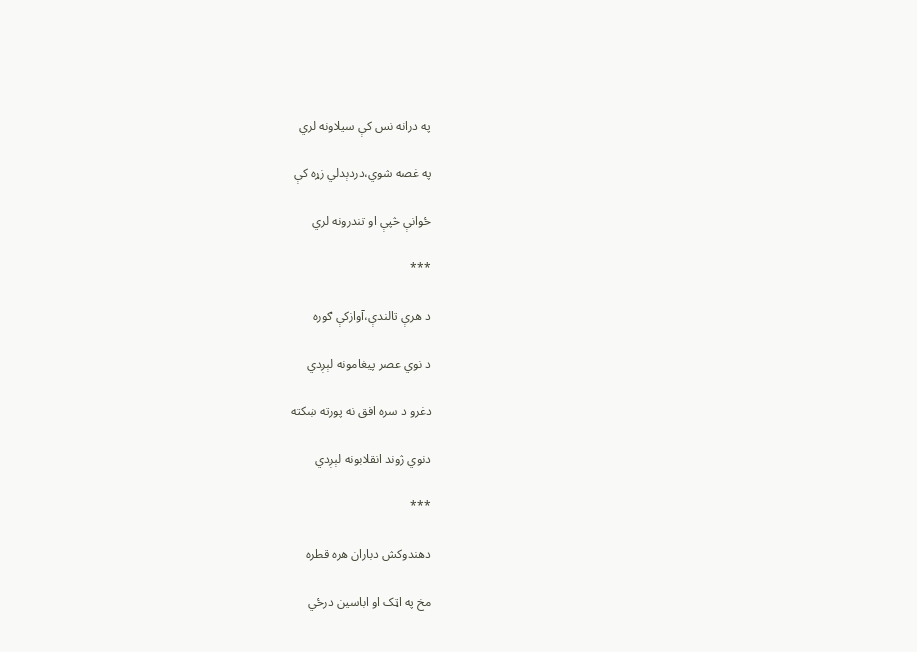په درانه نس کې سيلاونه لري

په غصه شوي،دردېدلي زړه کې

ځوانې څپې او تندرونه لري

***

د هرې تالندې،آوازکې ګوره

د نوي عصر پيغامونه لېږدي

دغرو د سره افق نه پورته ښکته

دنوي ژوند انقلابونه لېږدي

***

دهندوکش دباران هره قطره

مخ په اټک او اباسين درځي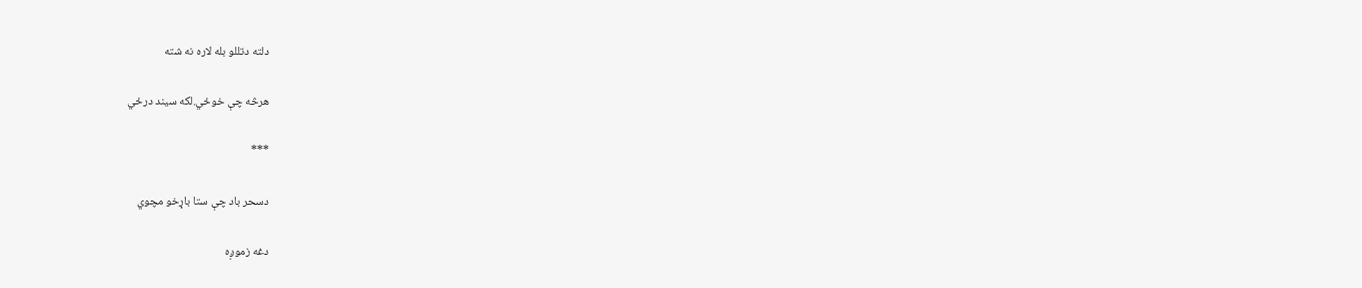دلته دتللو بله لاره نه شته

هرڅه چې خوځي.لکه سيند درځي

***

دسحر باد چې ستا باړخو مچوي

دغه زموږه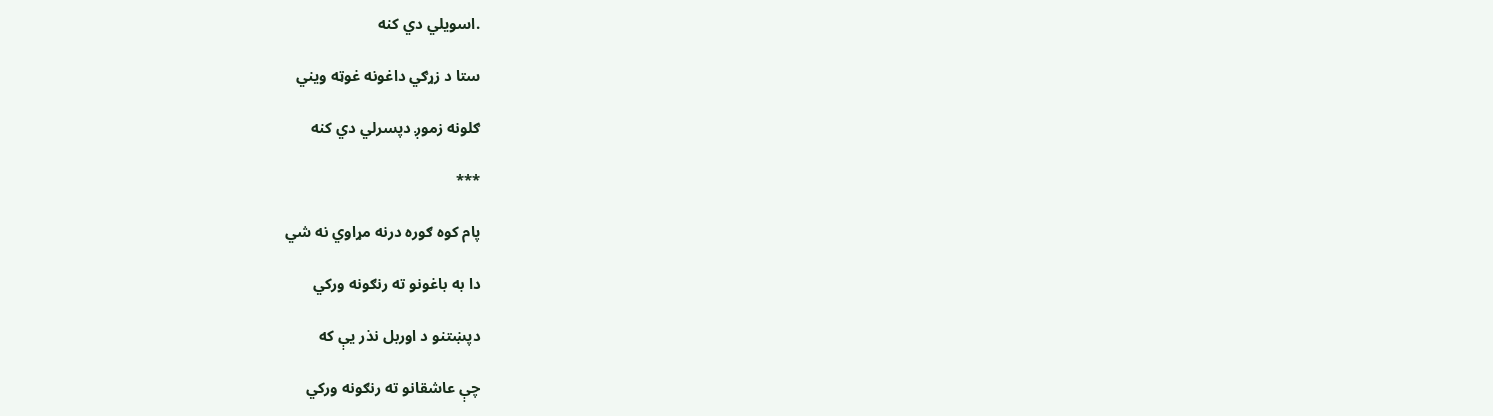.اسويلي دي کنه

ستا د زړګي داغونه غوټه ويني

ګلونه زموږ دپسرلي دي کنه

***

پام کوه ګوره درنه مړاوي نه شي

دا به باغونو ته رنګونه ورکي

دپښتنو د اوربل نذر يې که

چې عاشقانو ته رنګونه ورکي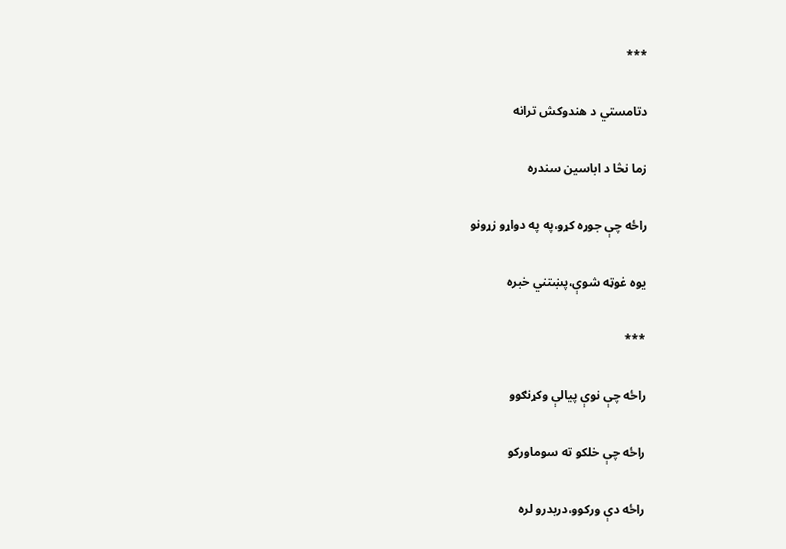***

دتامستي د هندوکش ترانه

زما نڅا د اباسين سندره

راځه چې جوړه کړو،په په دواړو زړونو

يوه غوټه شوې،پښتني خبره

***

راځه چې نوې پيالې وکړنګوو

راځه چې خلکو ته سوماورکو

راځه دې ورکوو،دربدرو لره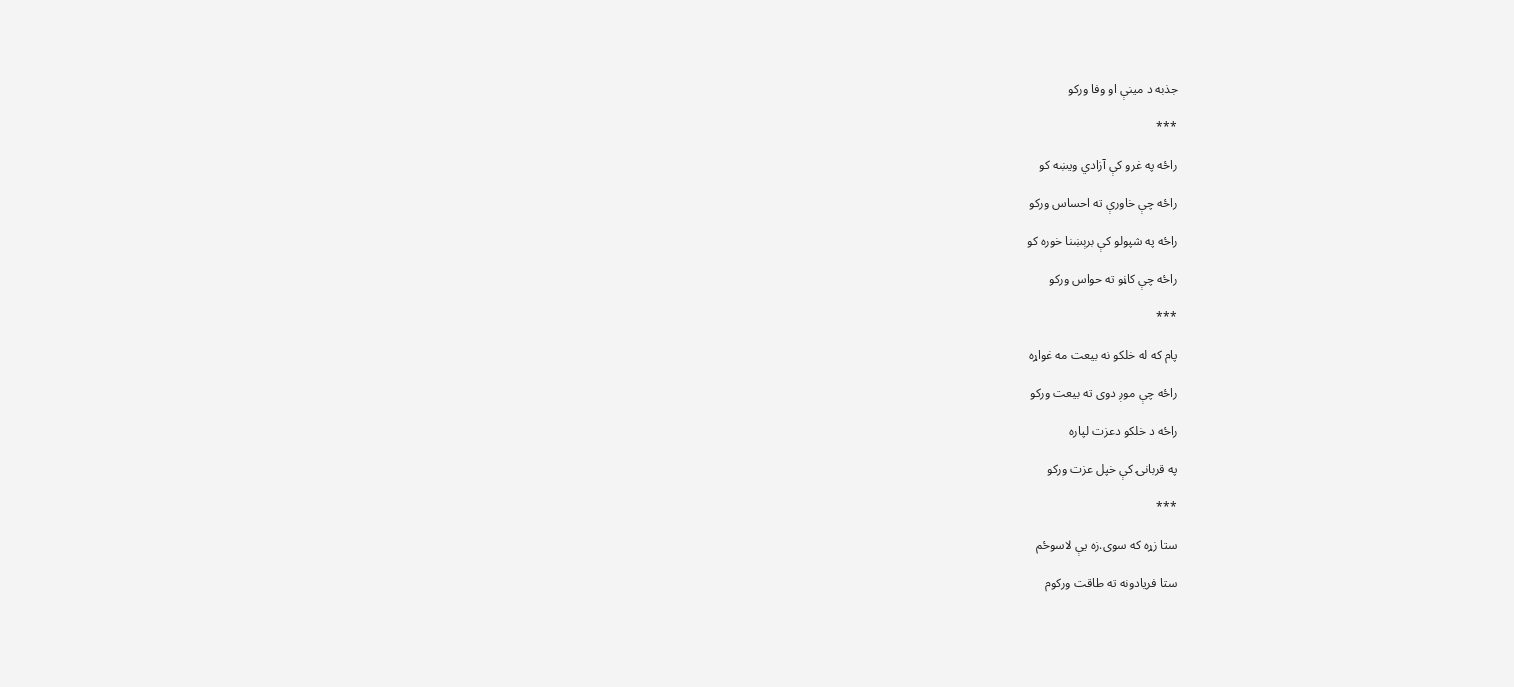جذبه د مينې او وفا ورکو

***

راځه په غرو کې آزادي ويښه کو

راځه چې خاورې ته احساس ورکو

راځه په شپولو کې برېښنا خوره کو

راځه چې کاڼو ته حواس ورکو

***

پام که له خلکو نه بيعت مه غواړه

راځه چې موږ دوی ته بيعت ورکو

راځه د خلکو دعزت لپاره

په قربانۍ کې خپل عزت ورکو

***

ستا زړه که سوی.زه يې لاسوځم

ستا فريادونه ته طاقت ورکوم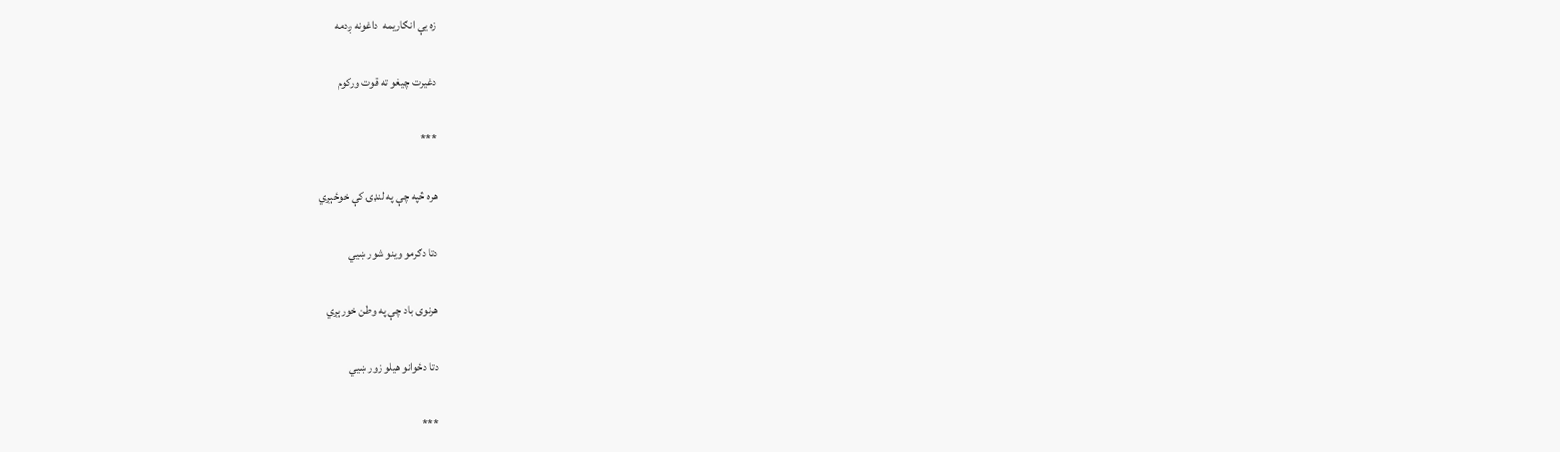زه يې انګاريمه  داغونه ږدمه

دغيرت چيغو ته قوت ورکوم

***

هره څپه چې په لنډۍ کې خوځېږي

دتا دګرمو وينو شور ښيي

هرنوی باد چې په وطن خورېږي

دتا دځوانو هيلو زور ښيي

***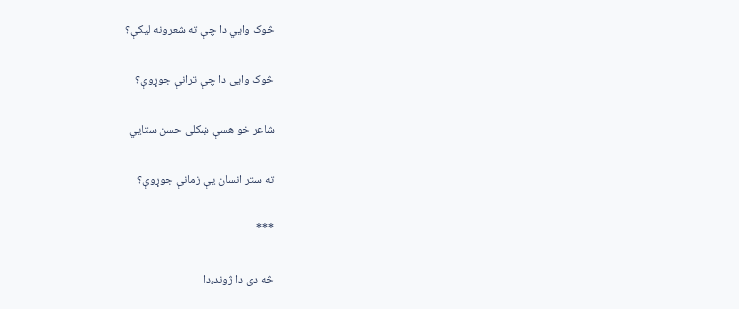څوک وايي دا چې ته شعرونه ليکې؟

څوک وايی دا چې ترانې جوړوې؟

شاعر خو هسې ښکلی حسن ستايي

ته ستر انسان يې زمانې جوړوې؟

***

څه دی دا ژوند،دا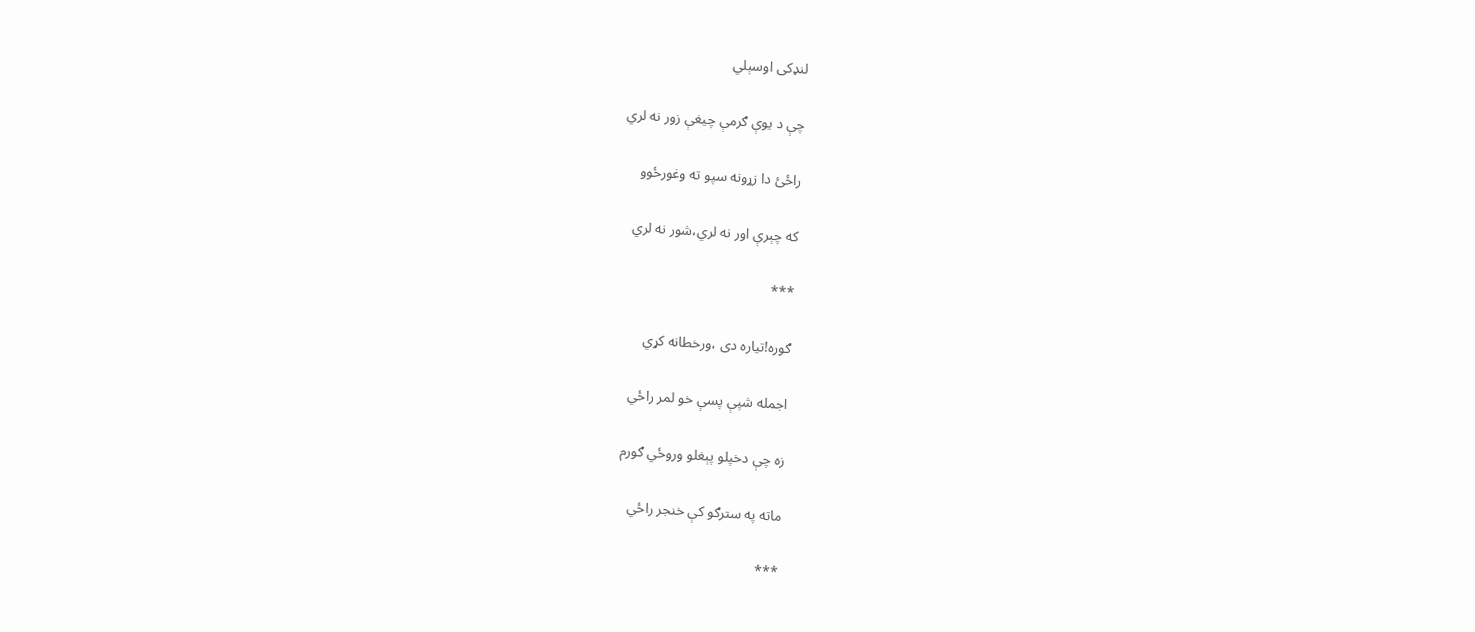لنډکی اوسېلي

چې د يوې ګرمې چيغې زور نه لري

راځئ دا زړونه سپو ته وغورځوو

که چېرې اور نه لري،شور نه لري

***

ګوره!تياره دی ،ورخطانه کړي

اجمله شپې پسې خو لمر راځي

زه چې دخپلو پېغلو وروځي ګورم

ماته په سترګو کې خنجر راځي

***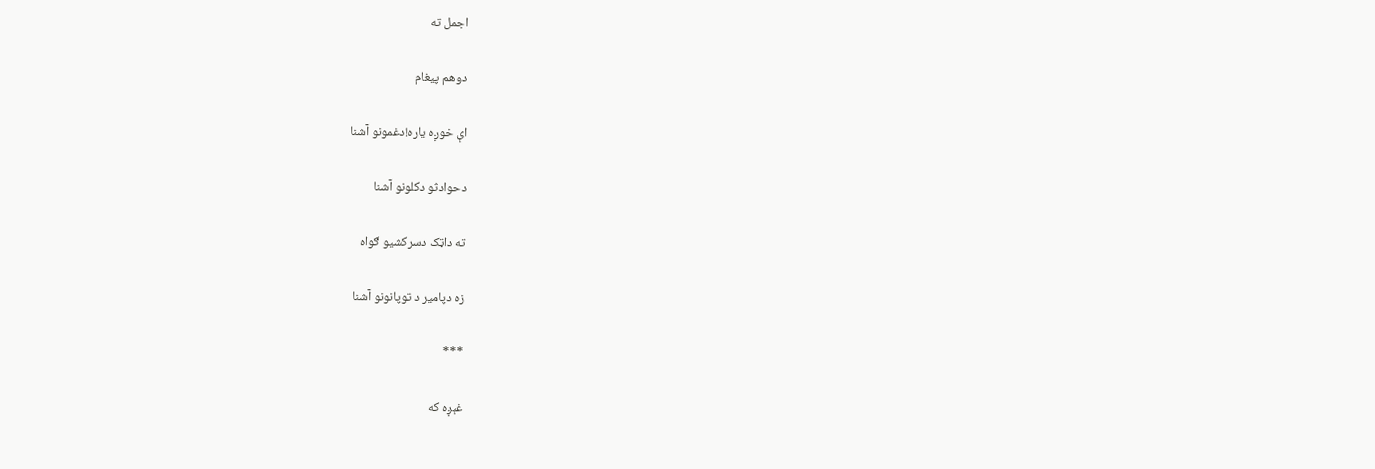اجمل ته

دوهم پيغام

اې خوږه ياره!دغمونو آشنا

دحوادثو دکلونو آشنا

ته داټک دسرکشيو ګواه

زه دپامير د توپانونو آشنا

***

غېږه که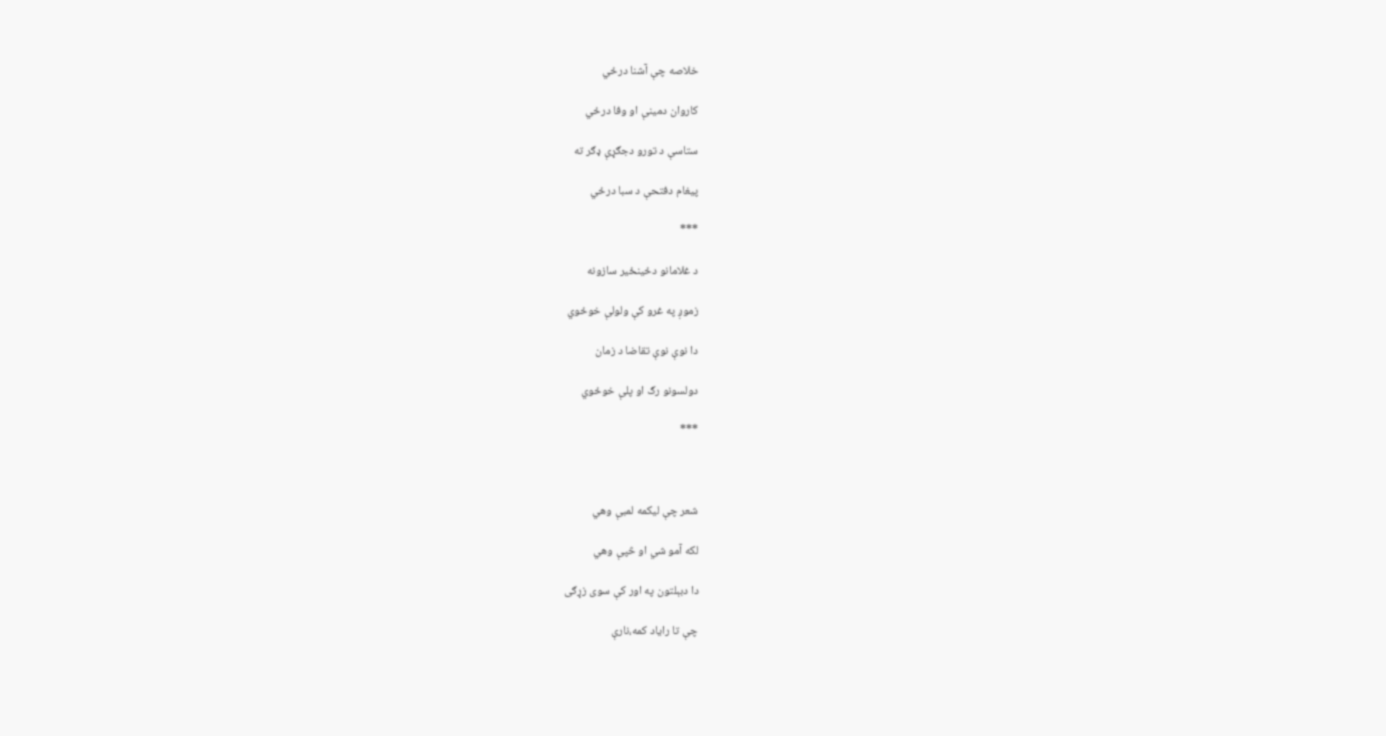خلاصه چې آشنا درځي

کاروان دمينې او وفا درځي

ستاسې د تورو دجګړې ډګر ته

پيغام دفتحې د سبا درځي

***

د غلامانو دځينځير سازونه

زموږ په غرو کې ولولې خوځوي

دا نوې نوې تقاضا د زمان

دولسونو رګ او پلې خوځوي

***



شعر چې ليکمه لمبې وهي

لکه آمو شي او څپې وهي

دا دبېلتون په اور کې سوی زړګی

چې تا راياد کمه،نارې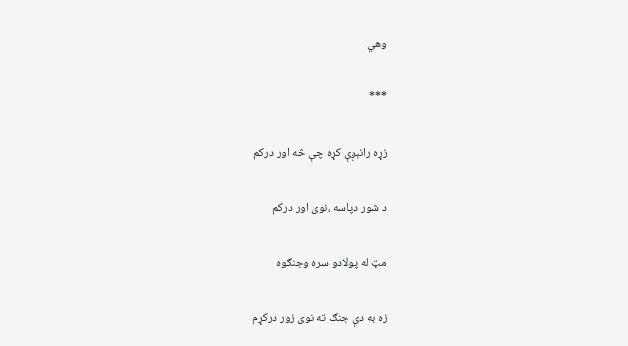وهي

***

زړه رانېږې کړه چې څه اور درکم

د شور دپاسه ،نوی اور درکم

مټ له پولادو سره وجنګوه

زه به دې جنګ ته نوی زور درکړم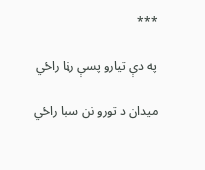***

په دې تيارو پسې رڼا راځي

ميدان د تورو نن سبا راځي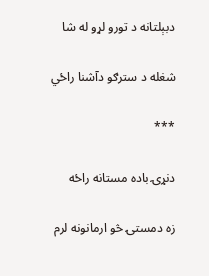دبېلتانه د تورو لړو له شا

شغله د سترګو دآشنا راځي

***

دنړۍ باده مستانه راځه

زه دمستۍ څو ارمانونه لرم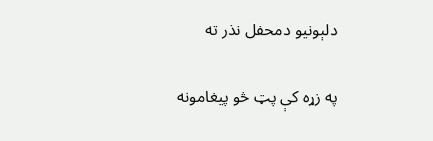دلېونيو دمحفل نذر ته

په زړه کې پټ څو پيغامونه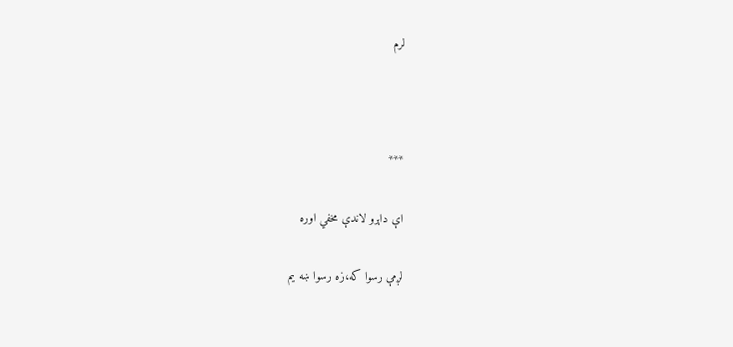لرم



***

اې داېرو لاندې مخفي اوره

لږمې رسوا که،زه رسوا ښه يم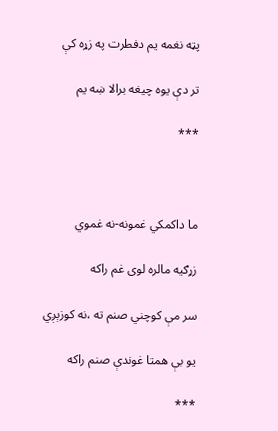پټه نغمه يم دفطرت په زړه کې

تر دې يوه چيغه برالا ښه يم

***



ما داکمکي غمونه-نه غموي

زړګيه مالره لوی غم راکه

سر مې کوچني صنم ته ،نه کوزېږي

يو بې همتا غوندې صنم راکه

***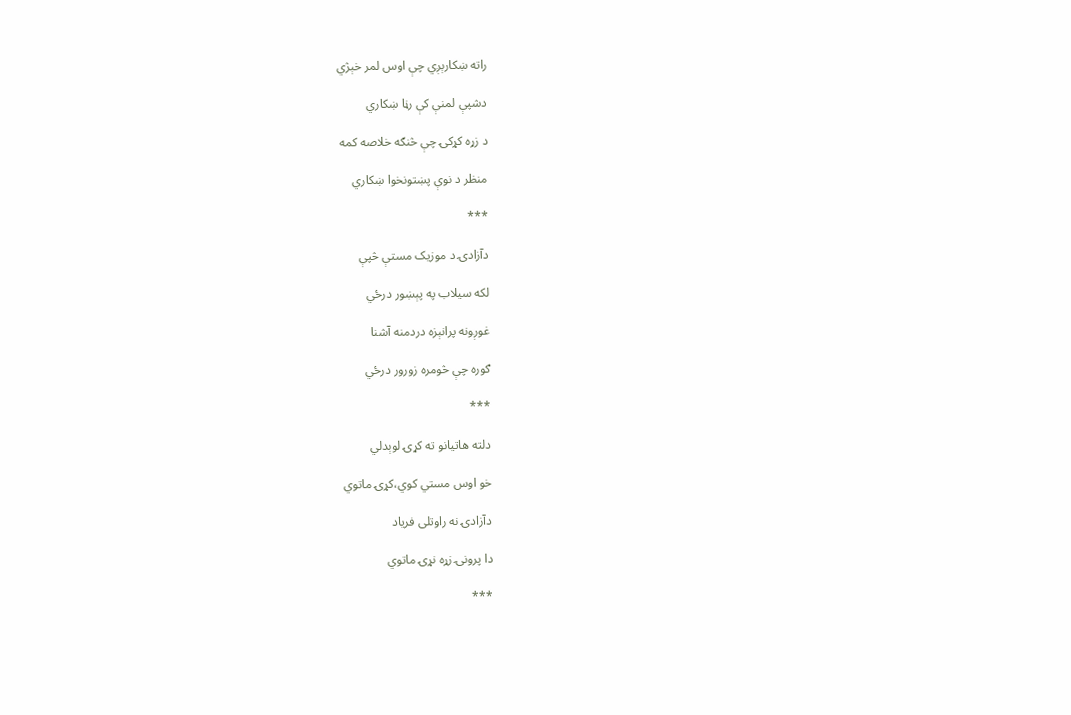راته ښکارېږي چې اوس لمر خېژي

دشپې لمنې کې رڼا ښکاري

د زړه کړکۍ چې څنګه خلاصه کمه

منظر د نوې پښتونخوا ښکاري

***

دآزادۍ د موزيک مستې څپې

لکه سيلاب په پېښور درځي

غوږونه پرانېزه دردمنه آشنا

ګوره چې څومره زورور درځي

***

دلته هاتيانو ته کړۍ لوېدلي

خو اوس مستي کوي،کړۍ ماتوي

دآزادۍ نه راوتلی فرياد

دا پرونۍ زړه نړۍ ماتوي

***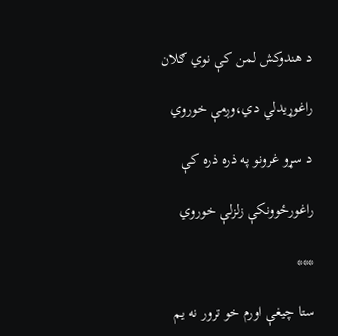د هندوکش لمن کې نوي ګلان

راغوړيدلي دي،وږمې خوروي

د سړو غرونو په ذره ذره کې

راغورځوونکې زلزلې خوروي

***

ستا چيغې اورم خو ترور نه يم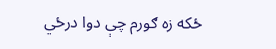ځکه زه ګورم چې دوا درځي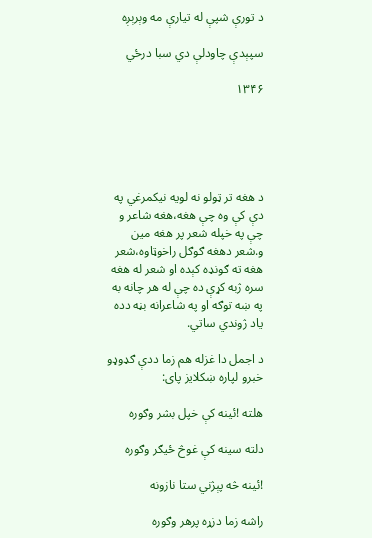د تورې شپې له تيارې مه وېرېږه

سپېدې چاودلې دي سبا درځي

۱۳۴۶





د هغه تر ټولو نه لويه نيکمرغي په دې کې وه چې هغه،هغه شاعر و چې په خپله شعر پر هغه مين و.شعر دهغه ګوګل راخوټاوه،شعر هغه ته ګونډه کېده او شعر له هغه سره ژبه کړې ده چې له هر چانه به په ښه توګه او په شاعرانه بڼه دده ياد ژوندي ساتي.

د اجمل دا غزله هم زما ددې ګډوډو خبرو لپاره ښکلايز پای:

هلته !ئينه کې خپل بشر وګوره

دلته سينه کې غوڅ ځيګر وګوره

!ئينه څه پېژني ستا نازونه

راشه زما دزړه پرهر وګوره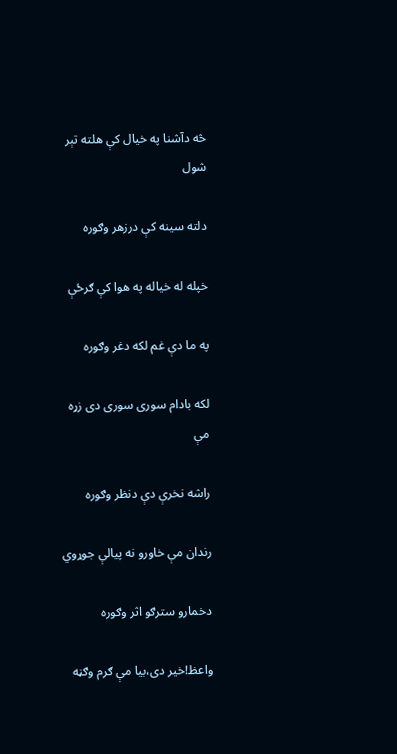څه دآشنا په خيال کې هلته تېر شول

دلته سينه کې درزهر وګوره

خپله له خياله په هوا کې ګرځې

په ما دې غم لکه دغر وګوره

لکه بادام سوری سوری دی زړه مې

راشه نخرې دې دنظر وګوره

رندان مې خاورو نه پيالې جوړوي

دخمارو سترګو اثر وګوره

واعظ!خير دی،بيا مې ګرم وګڼه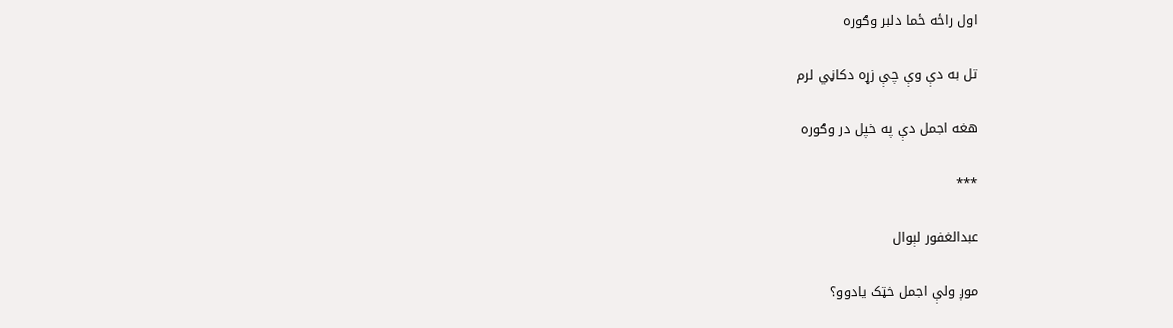اول راځه ځما دلبر وګوره

تل به دې وې چې زړه دکاڼي لرم

هغه اجمل دې په خپل در وګوره

٭٭٭

عبدالغفور لېوال

موږ ولې اجمل خټک يادوو؟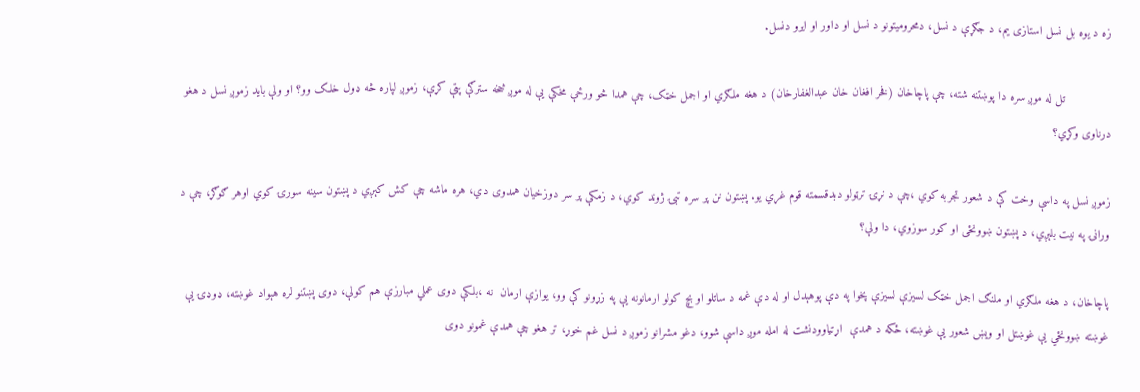زه د یوه بل نسل استازی یم، د جګړې د نسل، دمحرومیتونو د نسل او داور او ایرو دنسل.

             تل له موږ سره دا پوښتنه شته، چې پاچاخان (فخر افغان خان عبدالغفارخان) د هغه ملګري او اجمل خټک، چې همدا څو ورځې مخکې یې له موږ څخه سترګې پټې کړې، زموږ لپاره څه ډول خلک وو؟ او ولې باید زموږ نسل د هغو درناوی وکړي؟

زموږ نسل په داسې وخت کې د شعور تجربه کوي ،چې د نړۍ ترټولو دبدقسمته قوم غړي یو. پښتون نن پر سره تبۍ ژوند کوي، د زمکې پر سر دوزخیان همدوی دي، هره ماشه چې کش کېږي د پښتون سینه سورۍ کوي اوهر ګوګړ، چې د ورانۍ په نیت بلېږي، د پښتون ښوونځی او کور سوزوي، دا ولې؟

پاچاخان، د هغه ملګري او ملنګ اجمل خټک لسیزې لسیزې پخوا په دې پوهېدل او له دې غمه د ساتلو او بچ کولو ارمانونه یې په زړونو کې وو، یوازې ارمان  نه ،بلکې دوی عملي مبارزې هم کولې، دوی پښتنو لره هېواد غوښته، ډوډۍ یې غوښته ښوونځي یې غوښتل او ویښ شعور یې غوښته، ځکه د همدې  اړتیاوودنشت له امله موږ داسې شوو، دغو مشرانو زموږ د نسل غم خوړ، تر هغو چې همدې غمونو دوی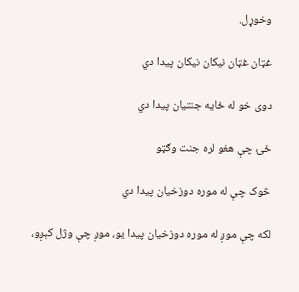وخوړل.

غټان غټان نیکان نیکان پیدا دي

دوی خو له ځایه جنتیان پیدا دي

ځئ چې هغو لره جنت وګټو

څوک چې له موره دوزخیان پیدا دي

لکه چې موږ له موره دوزخیان پیدا یو، موږ چې وژل کېږو،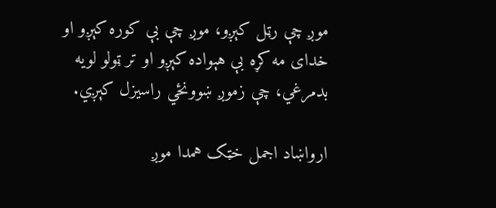موږ چې رټل کېږو، موږ چې بې کوره کېږو او خدای مه کړه بې هېواده کېږو او تر ټولو لویه بدمرغي، چې زموږ ښوونځي راسیزل کېږي.

ارواښاد اجمل خټک همدا موږ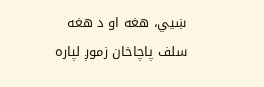ښيي، هغه او د هغه سلف پاچاخان زموږ لپاره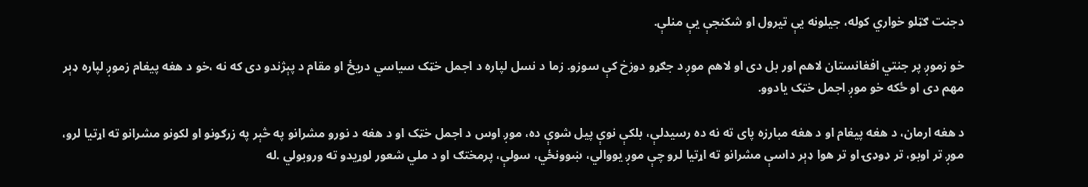دجنت ګټلو خواري کوله، جیلونه یې تیرول او شکنجې یې منلې.

خو زموږ پر جنتي افغانستان لاهم اور بل دی او لاهم موږ د جګړو دوزخ کې سوزو. زما د نسل لپاره د اجمل خټک سیاسي دریځ او مقام د پېژندو دی که نه ،خو د هغه پیغام زموږ لپاره ډېر مهم دی او ځکه خو موږ اجمل خټک یادوو.

د هغه ارمان، د هغه پیغام او د هغه مبارزه پای ته نه ده رسیدلې، بلکې نوې پیل شوې ده، موږ اوس د اجمل خټک او د هغه د نورو مشرانو په څېر په زرګونو او لکونو مشرانو ته اړتیا لرو، موږ تر اوبو، تر ډوډۍ او تر هوا ډېر داسې مشرانو ته اړتیا لرو چې موږ یووالي، ښوونځي، سولې، پرمختګ او د ملي شعور لوړیدو ته وروبولي .له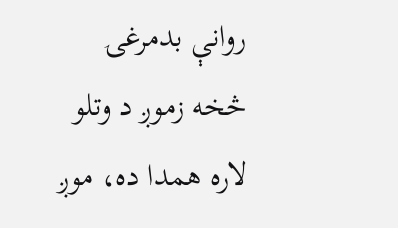روانې بدمرغۍ څخه زموږ د وتلو لاره همدا ده، موږ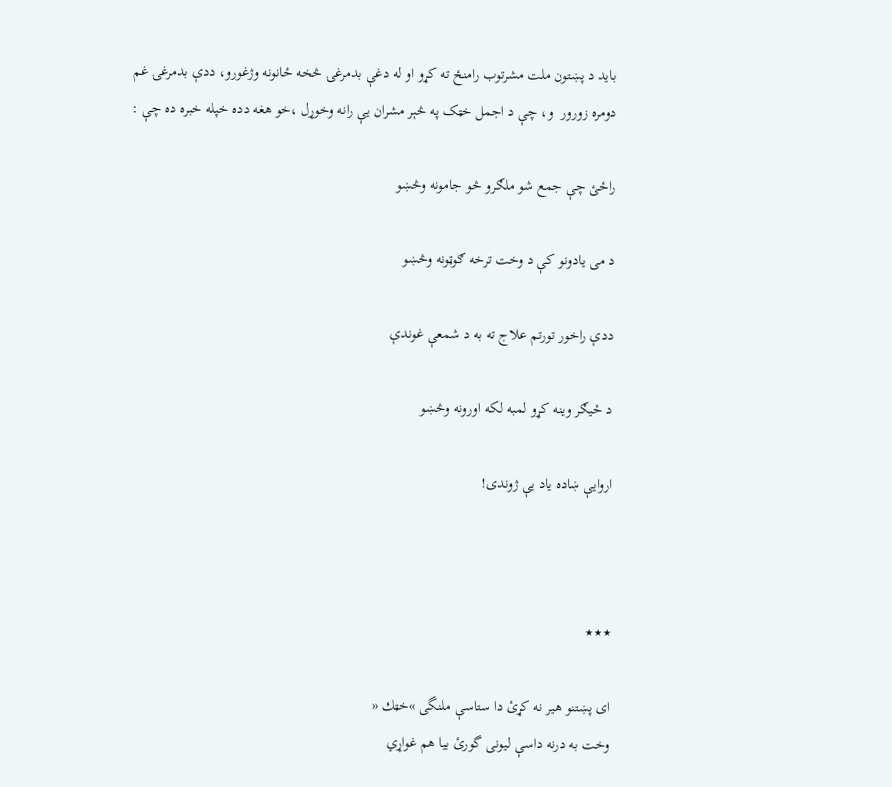باید د پښتون ملت مشرتوب رامنځ ته کړو او له دغې بدمرغۍ څخه ځانونه وژغورو، ددې بدمرغۍ غم دومره زورور  و، چې د اجمل خټک په څېر مشران یې رانه وخوړل ،خو هغه دده خپله خبره ده چې :

راځئ چې جمع شو ملګرو څو جامونه وڅښو

د می یادونو کې د وخت ترخه ګوټونه وڅښو

ددې راخور تورتم علاج ته به د شمعې غوندې

د ځیګر وینه کړو لمبه لکه اورونه وڅښو

اروایې ښاده یاد یې ژوندی!



٭٭٭

اى پښتنو هير نه كړئ دا ستاسې ملنگى »خټك «
وخت به درنه داسې ليونى گورئ بيا هم غواړي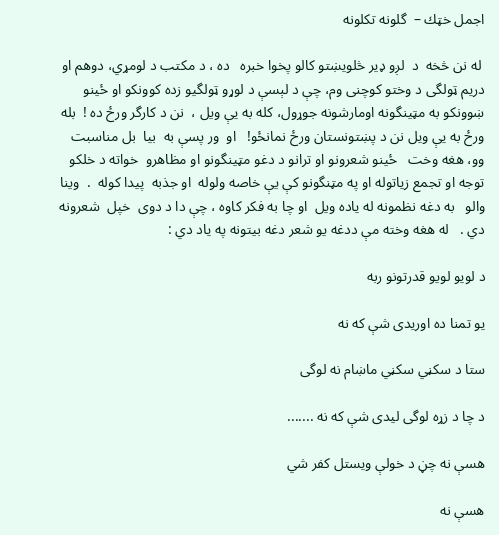اجمل خټك –  گلونه تكلونه

 له نن څخه  د  لږو ډير څلويښتو كالو پخوا خبره   ده ، د مكتب د لومړي، دوهم او دريم ټولگى د وختو كوچنى وم، چې د لېسې د لوړو ټولگيو زده كوونكو او ځينو ښوونكو به مټينگونه اومارشونه جوړول، كله به يې ويل ،  نن د كارگر ورځ ده !  بله ورځ به يې ويل نن د پښتونستان ورځ نمانځو!   او  ور پسې به  بيا  بل مناسبت وو، هغه وخت   ځينو شعرونو او ترانو د دغو مټينگونو او مظاهرو  خواته د خلكو توجه او تجمع زياتوله او په مټنگونو كې يې خاصه ولوله  او جذبه  پيدا كوله  .  وينا والو   به دغه نظمونه له ياده ويل  او چا به فكر كاوه ، چې دا د دوى  خپل  شعرونه دي .   له هغه وخته مې ددغه يو شعر دغه بيتونه په ياد دي :

د لويو لويو قدرتونو ربه

يو تمنا ده اوريدى شې كه نه

ستا د سكڼي سكڼي ماښام نه لوگى

د چا د زړه لوگى ليدى شې كه نه .......

هسې نه چڼ د خولې ويستل كفر شي

هسې نه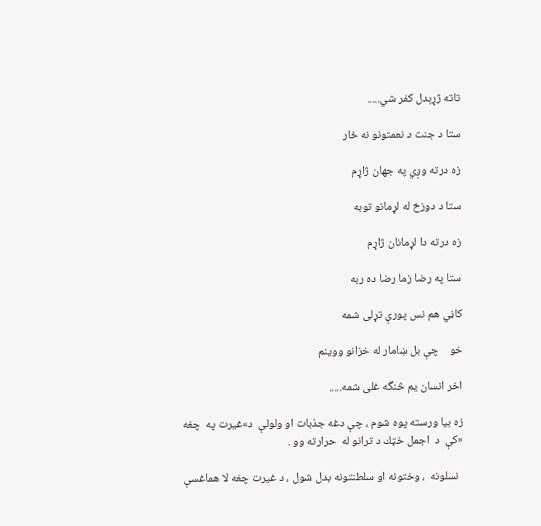تاته ژړېدل كفر شي.....

ستا د جنت د نعمتونو نه ځار

زه درته وږي په جهان ژاړم

ستا د دوزخ له لړمانو توبه

زه درته دا لړمانان ژاړم

ستا په رضا زما رضا ده ربه

كاڼي هم نس پورې تړلى شمه

خو    چې بل ښامار له خزانو ووينم

اخر انسان يم څنگه غلى شمه.....

زه بيا ورسته پوه شوم ، چې دغه جذبات او ولولې  د»غيرت په  چغه «كې  د  اجمل خټك د ترانو له  حرارته وو .

  نسلونه  ، وختونه او سلطنتونه بدل شول ، د غيرت چغه لا هماغسې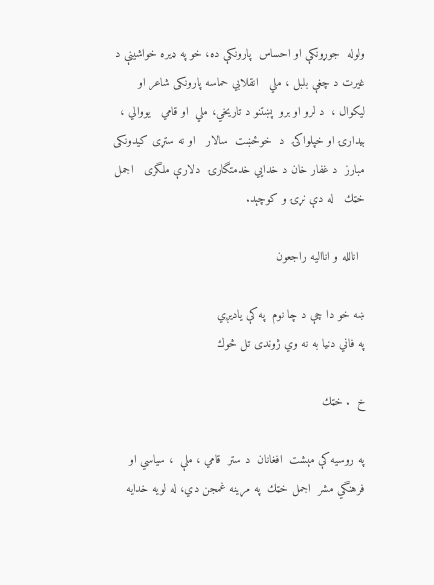ولوله  جوړونكې او احساس  پارونكې ده، خو په ډيره خواشينې د غيرت د چغې بلبل ، ملي   انقلابي حماسه پارونكى شاعر او ليكوال ،  د لرو او برو  پښتنو د تاريخي، ملي  او قامي   يووالي ، بيدارۍ او خپلواكۍ  د  خوځښت  سالار   او نه ستړى كيدونكى مبارز  د غفار خان د خدايي خدمتگارۍ  دلارې ملگرى   اجمل  خټك   له دې نړۍ و كوچېد.

  انالله و انااليه راجعون

ښه خو دا چې د چا نوم  په كې ياديږي
په فاني دنيا به نه وي ژوندى تل څوك

خ  . خټك

په روسيه كې مېشت  افغانان  د ستر  قامي ، ملې  ، سياسي او فرهنگي مشر  اجمل خټك  په مړينه غمجن دي، له لويه خدايه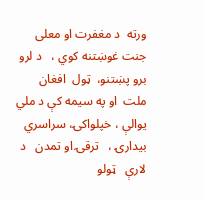ورته  د مغفرت او معلى جنت غوښتنه كوي ،   د لرو برو پښتنو،  ټول  افغان ملت  او په سيمه كې د ملي يوالې ، خپلواكۍ، سراسري  بيدارۍ ،   ترقۍ او تمدن   د لارې   ټولو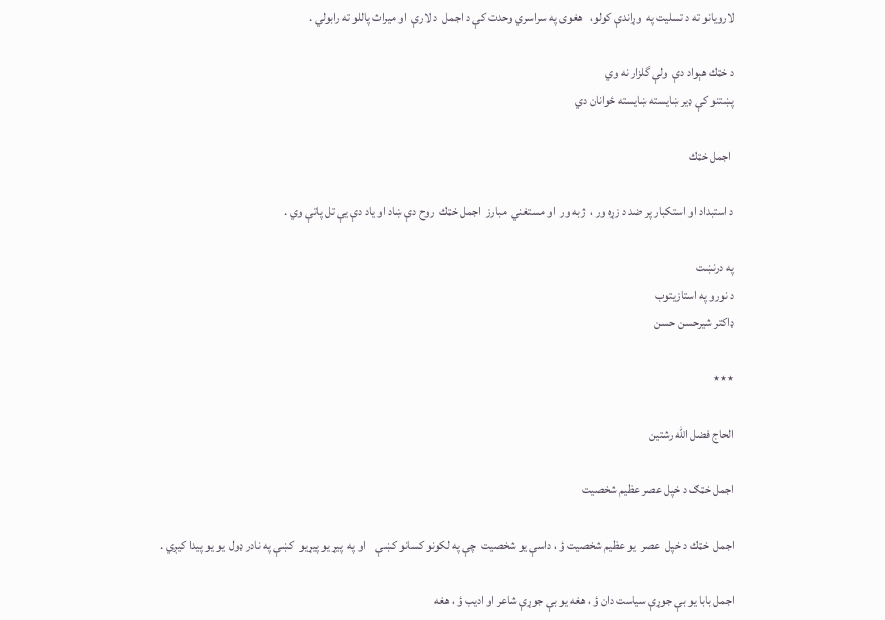لارويانو ته د تسليت په  وړاندې كولو،   هغوى په سراسري وحدت كې د اجمل  د لارې  او ميراث پاللو ته رابولي .

د خټك هېواد دې  ولې گلزار نه وي
پښتنو كې ډير ښايسته ښايسته ځوانان دي

 اجمل خټك

د استبداد او استكبار پر ضد د زړه ور ،  ژبه ور  او مستغني  مبارز  اجمل خټك  روح دې ښاد او ياد دې يې تل پاتې وي .

په درنښت
د نورو په استازيتوب
ډاكتر شيرحسن حسن

٭٭٭

الحاج فضل الله رشتين

اجمل خټګ د خپل عصر عظيم شخصيت

اجمل  خټك د خپل  عصر  يو عظيم شخصيت ؤ ، داسې يو شخصيت  چې په لكونو كسانو كښې    او په  پيړ يو پيړيو  كښې په نادر ډول  يو يو پيدا كيږي .

اجمل بابا يو بې جوړې سياست دان ؤ ، هغه يو بې جوړې شاعر او اديب ؤ ، هغه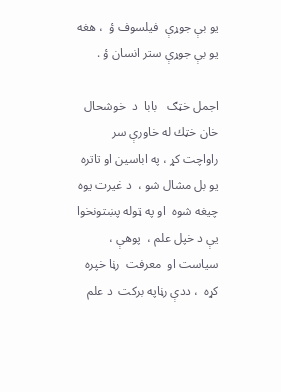يو بې جوړې  فيلسوف ؤ  ، هغه يو بې جوړې ستر انسان ؤ .

اجمل خټګ   بابا  د  خوشحال خان خټك له خاورې سر راواچت كړ ، په اباسين او تاتره يو بل مشال شو ،  د غيرت يوه چيغه شوه  او په ټوله پښتونخوا يې د خپل علم ،  پوهې ، سياست او  معرفت  رڼا خپره كړه  ، ددې رڼاپه بركت  د علم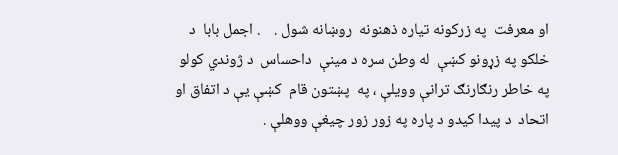او معرفت  په زركونه تياره ذهنونه  روښانه شول .    . اجمل بابا  د خلكو په زړونو كښې  له وطن سره د مينې  داحساس  د ژوندي كولو په خاطر رنګارنګ ترانې وويلې ، په  پښتون قام  كښې يې د اتفاق او اتحاد  د پيدا كيدو د پاره په زور زور چيغې ووهلې .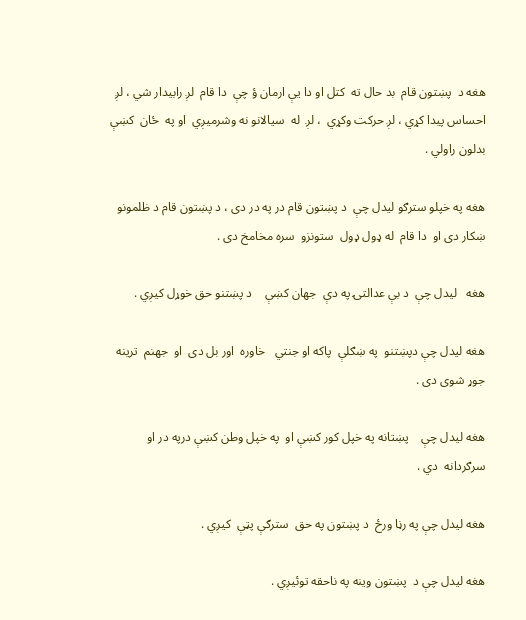هغه د  پښتون قام  بد حال ته  كتل او دا يې ارمان ؤ چې  دا قام  لږ رابيدار شي ، لږ احساس پيدا كړي ، لږ حركت وكړي  ، لږ  له  سيالانو نه وشرميږي  او په  ځان  كښې  بدلون راولي .

هغه په خپلو سترګو ليدل چې  د پښتون قام در په در دى ، د پښتون قام د ظلمونو  ښکار دى او  دا قام  له ډول ډول  ستونزو  سره مخامخ دى .

هغه   ليدل چې  د بې عدالتۍ په دې  جهان كښې    د پښتنو حق خوړل كيږي .

هغه ليدل چې دپښتنو  په ښګلې  پاكه او جنتي   خاوره  اور بل دى  او  جهنم  ترينه  جوړ شوى دى .

هغه ليدل چې    پښتانه په خپل كور كښې او  په خپل وطن كښې درپه در او سرګردانه  دي .

هغه ليدل چې په رڼا ورځ  د پښتون په حق  سترګې پټې  كيږي .

هغه ليدل چې د  پښتون وينه په ناحقه توئيږي .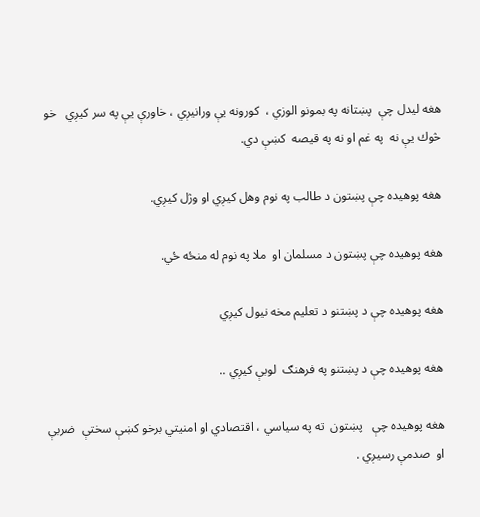هغه ليدل چې  پښتانه په بمونو الوزي ،  كورونه يې ورانيږي ، خاورې يې په سر كيږي   خو  څوك يې نه  په غم او نه په قيصه  كښې دي.

هغه پوهيده چې پښتون د طالب په نوم وهل كيږي او وژل كيږي.

هغه پوهيده چې پښتون د مسلمان او  ملا په نوم له منځه ځي.

هغه پوهيده چې د پښتنو د تعليم مخه نيول كيږي

هغه پوهيده چې د پښتنو په فرهنګ  لوبې كيږي ..

هغه پوهيده چې   پښتون  ته په سياسي ، اقتصادي او امنيتي برخو كښې سختې  ضربې او  صدمې رسيږي .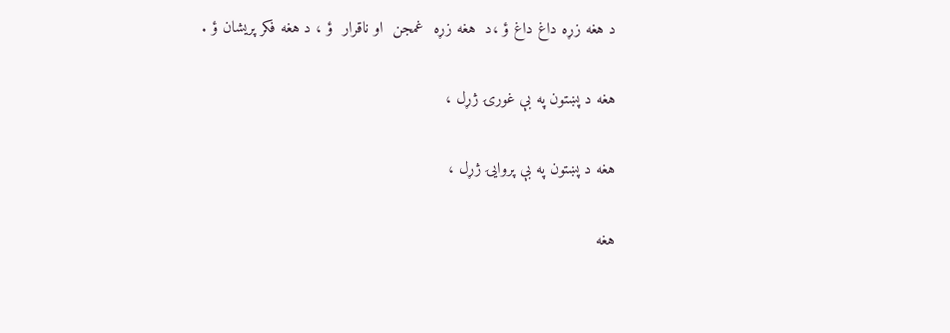د هغه زړه داغ داغ ؤ ،د  هغه زړه  غمجن  او ناقرار  ؤ ، د هغه فكر پريشان ؤ .

هغه د پښتون په بې غورۍ ژړل ،

هغه د پښتون په بې پروايۍ ژړل ،

هغه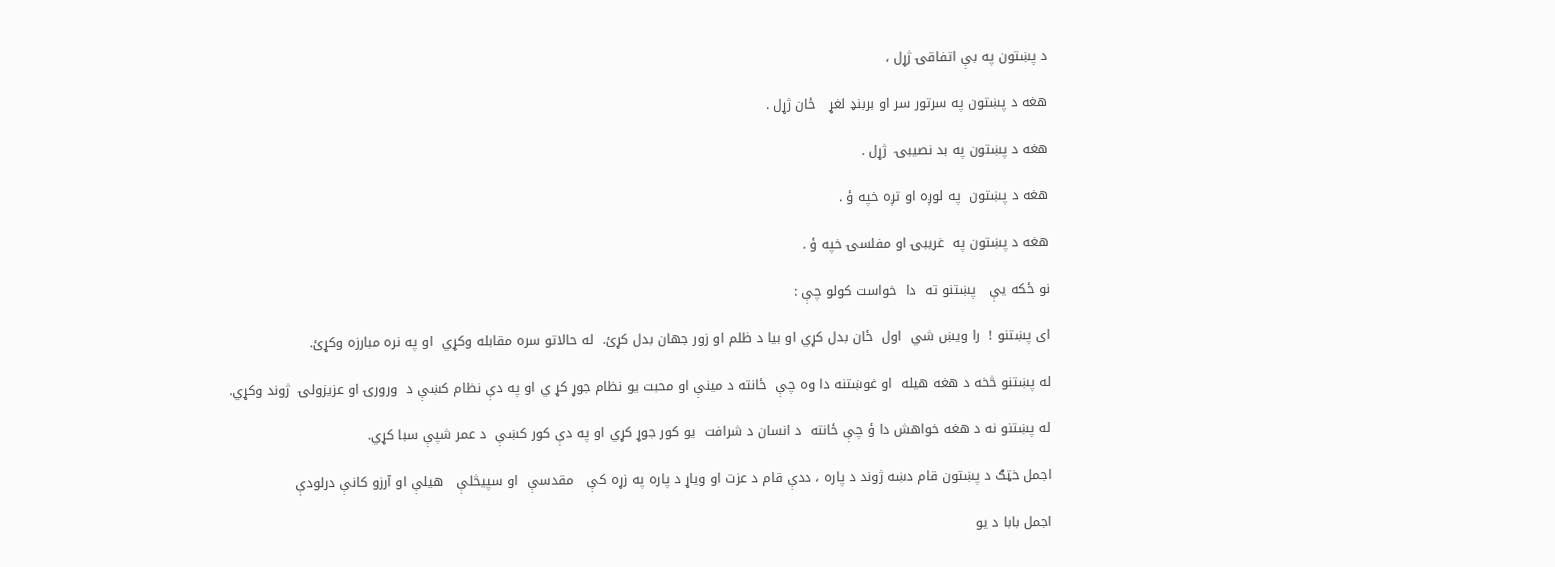د پښتون په بې اتفاقۍ ژړل ،

هغه د پښتون په سرتور سر او بربنډ لغړ   ځان ژړل .

هغه د پښتون په بد نصيبۍ  ژړل .

هغه د پښتون  په لوږه او تږه خپه ؤ .

هغه د پښتون په  غريبۍ او مفلسۍ خپه ؤ .

نو ځكه يې   پښتنو ته  دا  خواست كولو چې :

اى پښتنو !  را ويښ شي  اول  ځان بدل كړي او بيا د ظلم او زور جهان بدل كړئ.  له حالاتو سره مقابله وكړي  او په نره مبارزه وكړئ.

له پښتنو څخه د هغه هيله  او غوښتنه دا وه چې  ځانته د مينې او محبت يو نظام جوړ كړ ي او په دې نظام كښې د  ورورۍ او عزيزولۍ  ژوند وكړي.

له پښتنو نه د هغه خواهش دا ؤ چې ځانته  د انسان د شرافت  يو كور جوړ كړي او په دې كور كښې  د عمر شپې سبا كړي.

اجمل خټګ د پښتون قام دښه ژوند د پاره ، ددې قام د عزت او وياړ د پاره په زړه كې   مقدسې  او سپيڅلې   هيلې او آرزو كانې درلودې

اجمل بابا د يو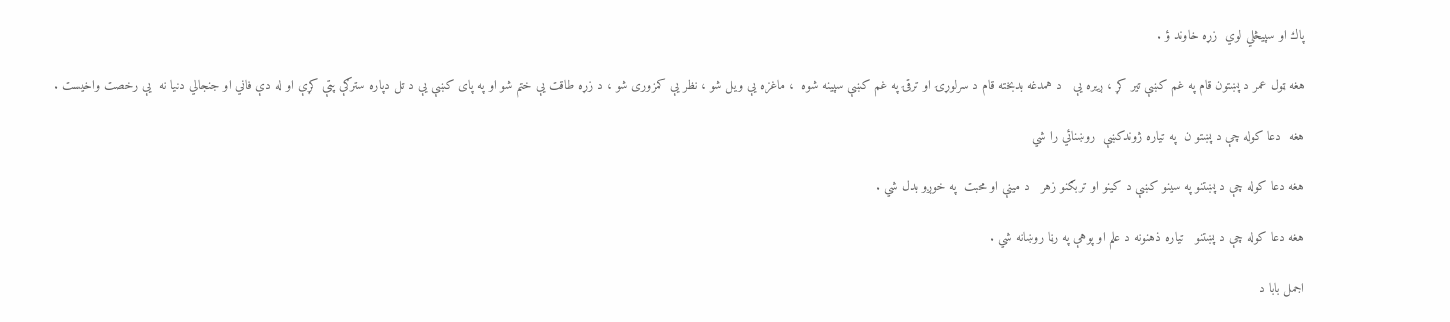پاك او سپيڅلي لوي  زړه خاوند ؤ .

هغه ټول عمر د پښتون قام په غم كښې تير كړ ، ږيره يې   د همدغه بدبخته قام د سرلوړۍ او ترقۍ په غم كښې سپينه شوه  ، ماغزه يې ويل شو ، نظر يې كمزورى شو ، د زړه طاقت يې ختم شو او په پاى كښې يې د تل دپاره سترګې پټې كړې او له دې فاني او جنجالي دنيا نه  يې رخصت واخيست .

هغه  دعا كوله چې د پښتو ن  په تياره ژوندكښې  روښنائي را شي

هغه دعا كوله چې د پښتنو په سينو كښې د كينو او تربګنو زهر   د مينې او محبت  په خوږو بدل شي .

هغه دعا كوله چې د پښتنو   تياره ذهنونه د علم او پوهې په رڼا روښانه شي .

اجمل بابا د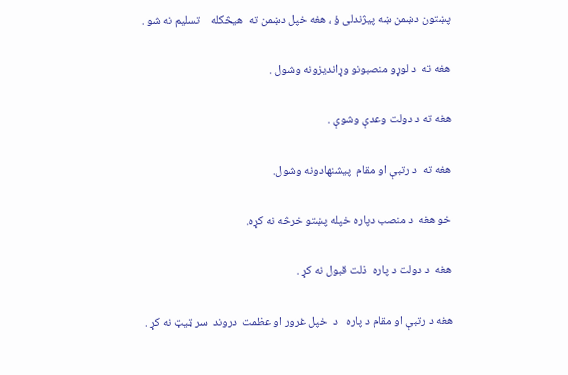پښتون دښمن ښه پيژندلى ؤ ، هغه خپل دښمن ته  هيڅكله    تسليم نه شو .

هغه ته  د لوړو منصبونو وړانديزونه وشول .

هغه ته د دولت وعدې وشوې .

هغه ته  د رتبې او مقام  پيشنهادونه وشول.

خو هغه  د منصب دپاره خپله پښتو خرڅه نه كړه.

هغه  د دولت د پاره  ذلت قبول نه كړ .

هغه د رتبې او مقام د پاره   د  خپل غرور او عظمت  دروند  سر ټيټ نه كړ .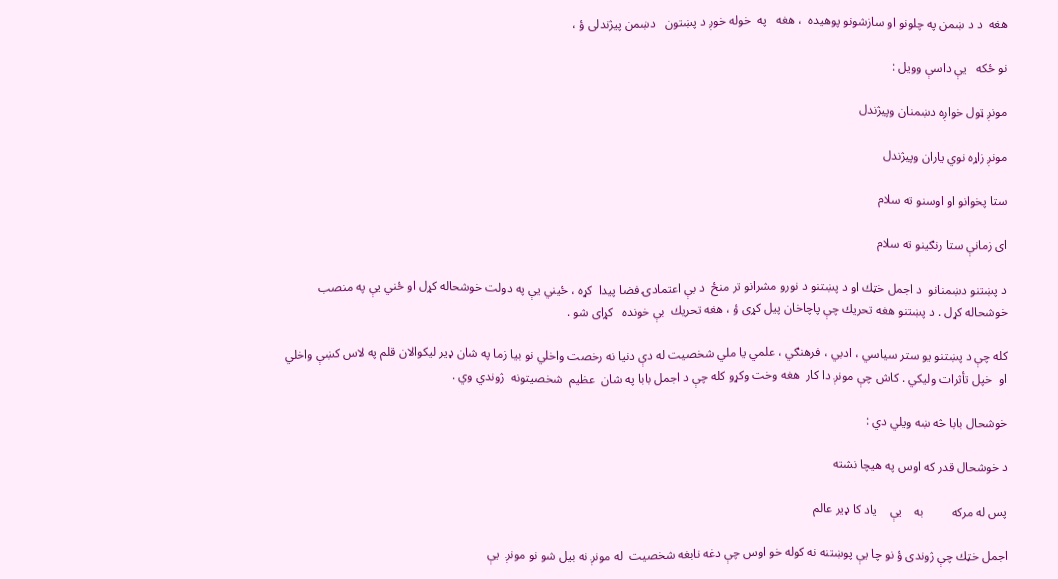هغه  د د ښمن په چلونو او سازشونو پوهيده  ، هغه   په  خوله خوږ د پښتون   دښمن پيژندلى ؤ ،

نو ځكه   يې داسې وويل :

مونږ ټول خواږه دښمنان وپيژندل

مونږ زاړه نوي ياران وپيژندل

ستا پخوانو او اوسنو ته سلام

اى زمانې ستا رنګينو ته سلام

د پښتنو دښمنانو  د اجمل خټك او د پښتنو د نورو مشرانو تر منځ  د بې اعتمادۍ فضا پيدا  كړه ، ځيني يې په دولت خوشحاله كړل او ځني يې په منصب خوشحاله كړل . د پښتنو هغه تحريك چې پاچاخان پيل كړی ؤ ، هغه تحريك  بې خونده   كړاى شو .

كله چې د پښتنو يو ستر سياسي ، ادبي ، فرهنګي ، علمي يا ملي شخصيت له دې دنيا نه رخصت واخلي نو بيا زما په شان ډير ليكوالان قلم په لاس كښې واخلي او  خپل تأثرات وليكي . كاش چې مونږ دا كار  هغه وخت وكړو كله چې د اجمل بابا په شان  عظيم  شخصيتونه  ژوندي وي .

خوشحال بابا څه ښه ويلي دي :

د خوشحال قدر كه اوس په هيچا نشته

پس له مرکه         به    يې    ياد كا ډير عالم

اجمل خټك چې ژوندى ؤ نو چا يې پوښتنه نه كوله خو اوس چې دغه نابغه شخصيت  له مونږ نه بيل شو نو مونږ  يې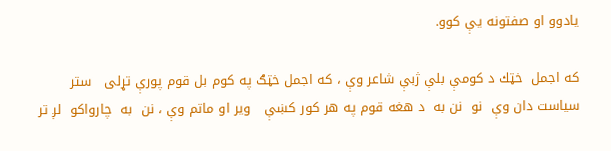يادوو او صفتونه يې كوو.

كه اجمل  خټك د كومې بلې ژبې شاعر وې ، كه اجمل خټګ په كوم بل قوم پورې تړلى   ستر سياست دان وې  نو  نن به  د هغه قوم په هر كور كښې   وير او ماتم وې ، نن  به  چارواكو  لږ تر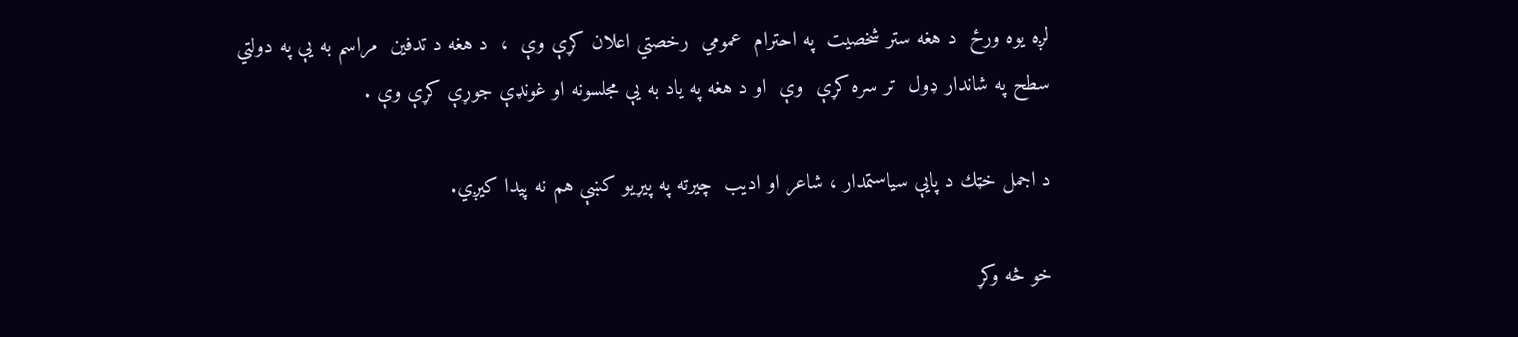لږه يوه ورځ  د هغه ستر شخصيت  په احترام  عمومي  رخصتي اعلان كړې وې  ،  د هغه د تدفين  مراسم به يې په دولتي سطح په شاندار ډول  تر سره كړې  وې  او د هغه په ياد به يې مجلسونه او غونډې جوړې كړې وې .

د اجمل خټك د پايې سياستمدار ، شاعر او اديب  چيرته په پيړيو كښې هم نه پيدا كيږي.

خو څه وكړ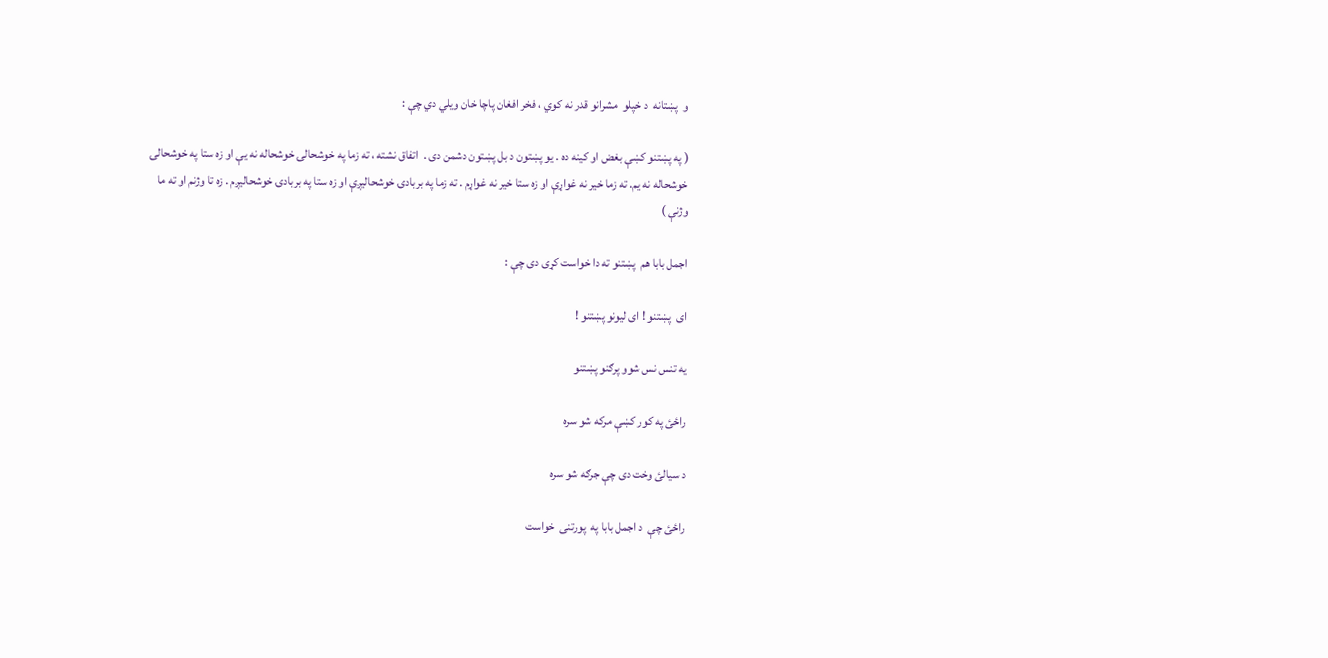و  پښتانه  د خپلو  مشرانو قدر نه كوي ، فخر افغان پاچا خان ويلي دي چې :

( په پښتنو كښې بغض او كينه ده . يو پښتون د بل پښتون دشمن دى .  اتفاق نشته ، ته زما په خوشحالۍ خوشحاله نه يې او زه ستا په خوشحالۍ خوشحاله نه يم. ته زما خير نه غواړې او زه ستا خير نه غواړم . ته زما په بربادۍ خوشحاليږې او زه ستا په بربادۍ خوشحاليږم . زه تا وژنم او ته ما وژنې )

اجمل بابا هم  پښتنو ته دا خواست كړی دى چې :

اى  پښتنو ! اى ليونو پښتنو !

يه تنس نس شوو پرګنو پښتنو

راځئ په كور كښې مركه شو سره

د سيالئ وخت دى چې جرګه شو سره

راځئ چې  د اجمل بابا په  پورتنى  خواست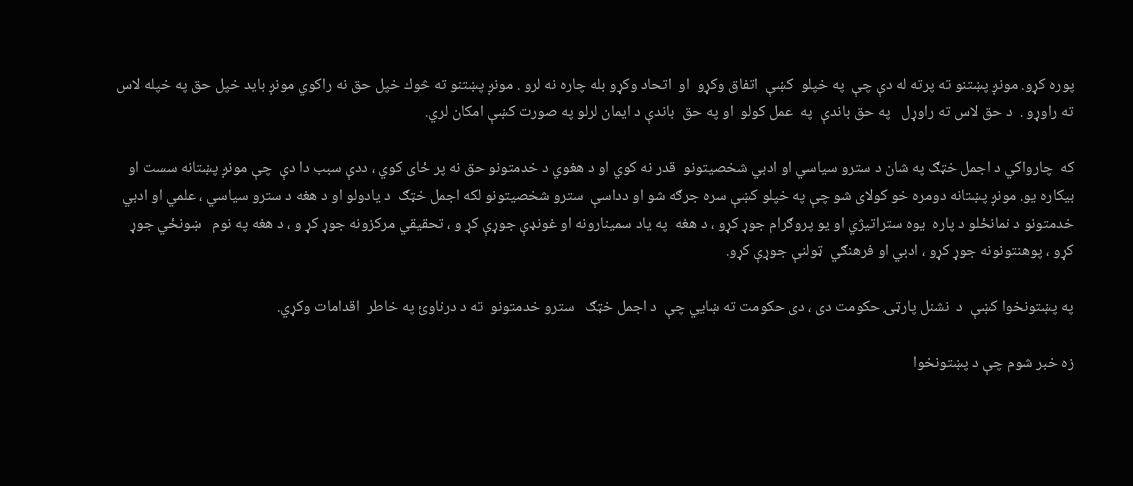پوره كړو. مونږ پښتنو ته پرته له دې چې  په خپلو  كښې  اتفاق وكړو  او  اتحاد وكړو بله چاره نه لرو . مونږ پښتنو ته څوك خپل حق نه راكوي مونږ بايد خپل حق په خپله لاس ته راوړو .  د حق لاس ته راوړل   په حق باندې  په  عمل كولو  او په حق  باندې د ايمان لرلو په صورت كښې امكان لري.

كه  چارواكي د اجمل خټګ په شان د سترو سياسي او ادبي شخصيتونو  قدر نه كوي او د هغوي د خدمتونو حق نه پر ځاى كوي ، ددې سبب دا دې  چې مونږ پښتانه سست او بيكاره يو. مونږ پښتانه دومره خو كولاى شو چې په خپلو كښې سره جرګه شو او دداسې  سترو شخصيتونو لكه اجمل خټګ  د يادولو او د هغه د سترو سياسي ، علمي او ادبي خدمتونو د نمانځلو د پاره  يوه ستراتيژي او يو پروګرام جوړ كړو ، د هغه  په ياد سمينارونه او غونډې جوړې كړ و ، تحقيقي مركزونه جوړ كړ و ، د هغه په نوم   ښونځي جوړ كړو ، پوهنتونونه جوړ كړو ، ادبي او فرهنګي  ټولنې جوړې كړو.

په پښتونخوا كښې  د  نشنل پارټۍ حكومت دى ، دى حكومت ته ښايي چې  د اجمل خټګ   سترو خدمتونو  ته د درناوئ په خاطر  اقدامات وكړي.

زه خبر شوم چې د پښتونخوا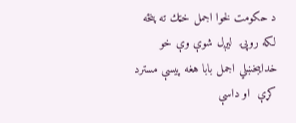د حكومت لخوا اجمل خټك ته پنځه لكه روپۍ  ليږل شوې وې خو خدايبخښلي اجمل بابا هغه پيسې مسترد كړې  او داسې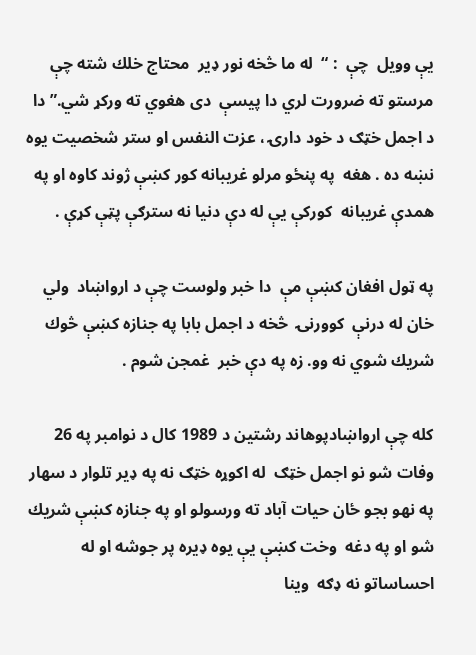يې وويل  چې  : “  له ما څخه نور ډير  محتاج خلك شته چې  مرستو ته ضرورت لري دا پيسې  دى هغوي ته وركړ شي.” دا د اجمل خټګ د خود دارۍ ، عزت النفس او ستر شخصيت يوه نښه ده . هغه  په پنځو مرلو غريبانه كور كښې ژوند كاوه او په همدې غريبانه  كوركې يې له دې دنيا نه سترګې پټې كړې .

په ټول افغان كښې مې  دا خبر ولوست چې د ارواښاد  ولي خان له درنې  كوورنۍ  څخه د اجمل بابا په جنازه كښې څوك شريك شوي نه وو. زه په دې خبر  غمجن شوم .

كله چې ارواښادپوهاند رشتين د 1989 كال د نوامبر په 26 وفات شو نو اجمل خټګ  له اكوړه خټګ نه په ډير تلوار د سهار په نهو بجو ځان حيات آباد ته ورسولو او په جنازه كښې شريك شو او په دغه  وخت كښې يې يوه ډيره پر جوشه او له احساساتو نه ډګه  وينا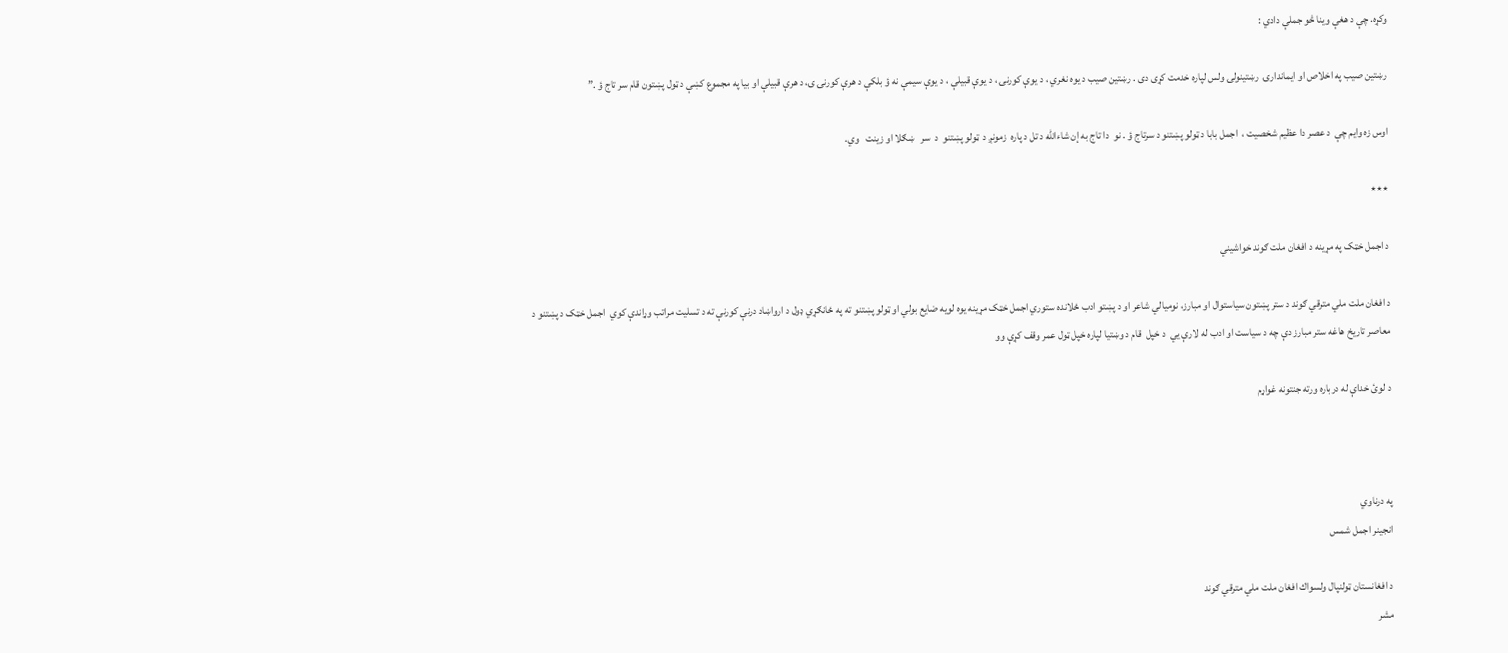وكړه. چې د هغې وينا څو جملې دادي :

رښتين صيب په اخلاص او ايماندارۍ  رښتينولۍ ولس لپاره خدمت كړی دى . رښتين صيب د يوه نغري ، د يوې كورنۍ ، د يوې قبيلې ، د يوې سيمې نه ؤ بلكې د هرې كورنۍ ۍ، د هرې قبيلې او بيا په مجموع كښې د ټول پښتون قام سر تاج ؤ .”

اوس زه وايم چې  د عصر دا عظيم شخصيت ،  اجمل بابا د ټولو پښتنو د سرتاج ؤ . نو  دا تاج به إن شاءالله د تل د پاره  زمونږ د  ټولو پښتنو  د  سر   ښګلا او زينت   وي.

٭٭٭

د اجمل خټک په مړينه د افغان ملت ګوند خواشيني

د افغان ملت ملي مترقي ګوند د ستر پښتون سياستوال او مبارز، نوميالي شاعر او د پښتو ادب ځلانده ستوري اجمل خټک مړينه يوه لويه ضايع بولي او ټولو پښتنو ته په ځانګړي ډول د ارواښاد درنې کورنې ته د تسليت مراتب وړاندې کوي  اجمل خټک د پښتنو د معاصر تاريخ هاغه ستر مبارز دې چه د سياست او ادب له لارې يي  د خپل  قام د وښتيا لپاره خپل ټول عمر وقف کړې وو

د لوئ خداې له درباره ورته جنتونه غواړم



په درناوي
انجينر اجمل شمس

د افغانستان ټولنپال ولسواك افغان ملت ملي مترقي ګوند
مشر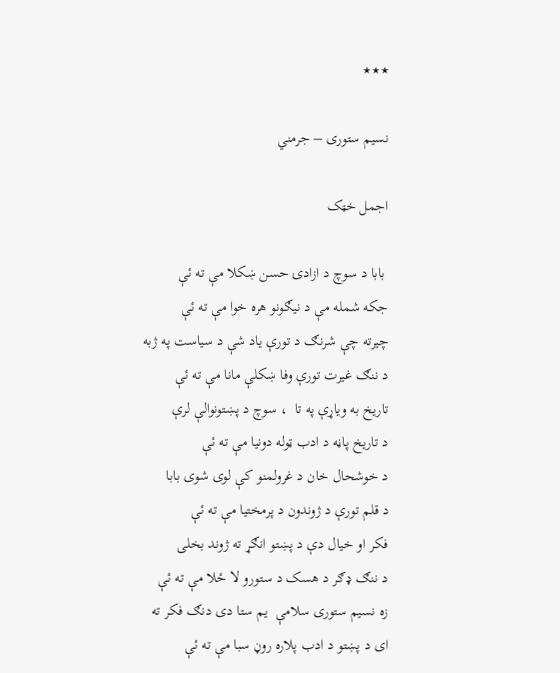٭٭٭

نسيم ستوری – جرمني

اجمل خټک

 بابا د سوچ د ازادۍ حسن ښکلا مې ته ئې
جکه شمله مې د نیګونو هره خوا مې ته ئې
چیرته چې شرنګ د تورې یاد شې د سیاست په ژبه
د ننګ غیرت تورې وفا ښکلې مانا مې ته ئې
تاریخ به ویاړې په تا  ، سوچ د پښتونوالې لرې
د تاریخ پاڼه د ادب ټوله دونیا مې ته ئې
د خوشحال خان د غرولمنو کې لوی شوی بابا
د قلم تورې د ژوندون د پرمختیا مې ته ئې
فکر او خیال دې د پښتو انګړ ته ژوند بخلی
د ننګ ډګر د هسک د ستورو لا ځلا مې ته ئې
زه نسیم ستوری سلامې  یم ستا دی دنګ فکر ته
ای د پښتو د ادب پلاره روڼ سبا مې ته ئې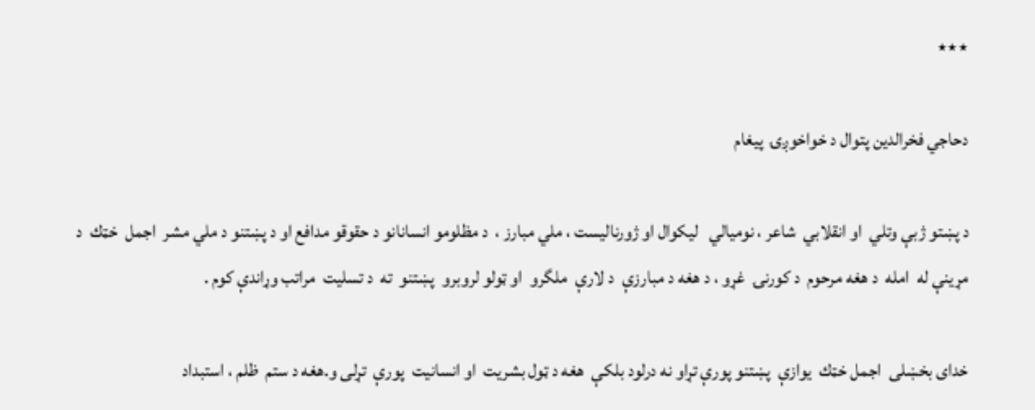٭٭٭

دحاجي فخرالدين پتوال د خواخوږۍ  پيغام

د پښتو ژبې وتلي  او انقلابي  شاعر ، نوميالي   ليكوال او ژورناليست ، ملي مبارز ،  د مظلومو انسانانو د حقوقو مدافع او د پښتنو د ملي مشر  اجمل  خټك  د مړينې له  امله  د هغه مرحوم  د كورنۍ  غړو ، د هغه د مبارزې  د لارې  ملگرو  او ټولو لروبرو  پښتنو  ته  د تسليت  مراتب وړاندې كوم .

خداى بخښلى  اجمل خټك  يوازې  پښتنو پورې تړاو نه درلود بلكې  هغه د ټول بشريت  او انسانيت  پورې  تړلى و.هغه د ستم  ظلم ، استبداد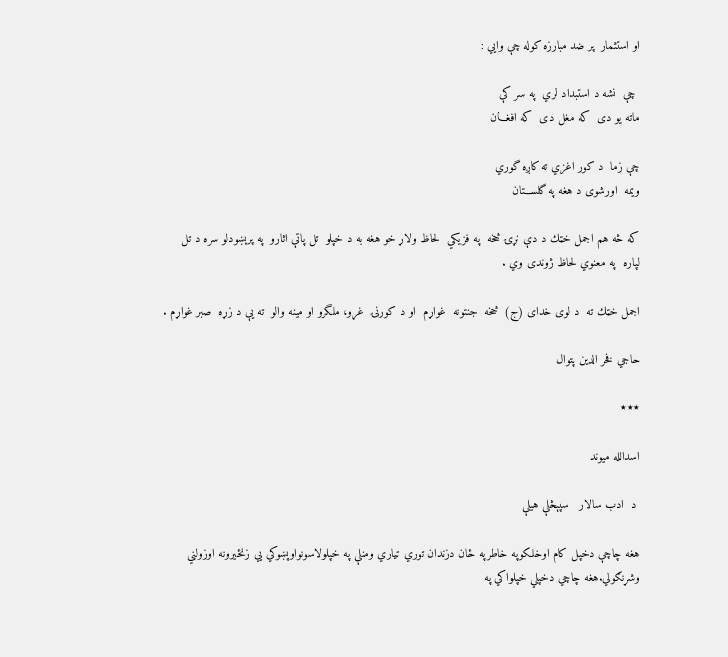او استثمار  پر ضد مبارزه كوله چې وايي :

 چې  نشه د استبداد لري  په سر كې
ماته يو دى  كه مغل دى  كه افغـــان

چې زما  د كور اغزي ته كاږه گوري
ويمه  اورشوى د هغه په گلســـتان

كه څه هم اجمل خټك د دې نړۍ څخه  په فزيكي  لحاظ ولاړ خو هغه به د خپلو  تل پاتې اثارو  په پرېښودلو سره د تل لپاره  په معنوي لحاظ ژوندى وي .

اجمل خټك ته  د لوى خداى (ج)  څخه  جنتونه  غواړم  او د كورنۍ  غړو، ملگرو او مينه والو  ته يې د زړه  صبر غواړم .

حاجي فخر الدين پتوال

٭٭٭

اسدالله ميوند

 د  ادب سالار   سپېڅلې هيلې

هغه چاچې دخپل كام اوخلكوپه خاطرپه ځان دزندان توري تياري ومنلې په خپلولاسونواوپښوكي يي زنځيرونه اوزولني وشړنګولي.هغه چاچي دخپلي خپلواكي په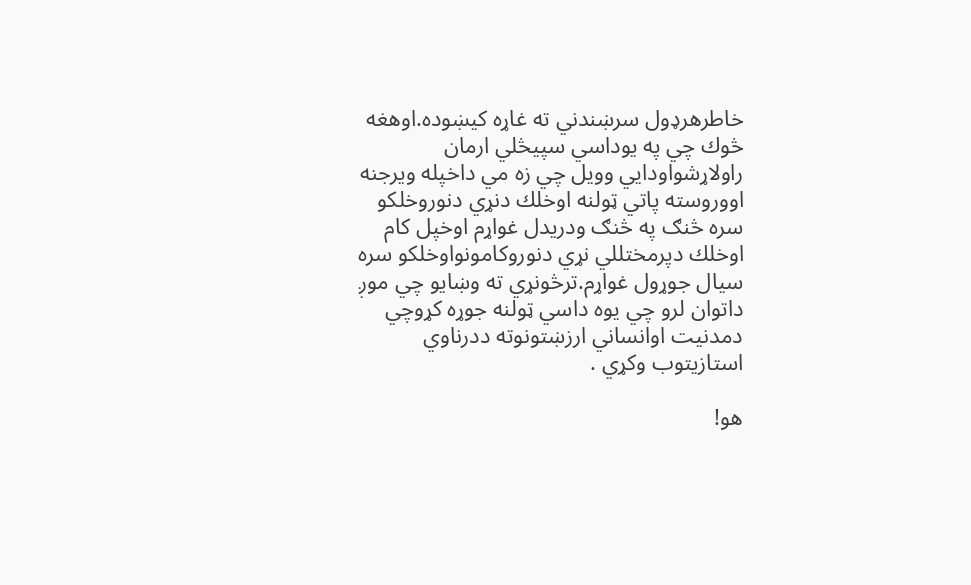خاطرهرډول سرښندني ته غاړه كيښوده.اوهغه څوك چي په يوداسي سپيڅلي ارمان راولاړشواودايي وويل چي زه مي داخپله ويرجنه اووروسته پاتي ټولنه اوخلك دنړي دنوروخلكو سره څنګ په څنګ ودريدل غواړم اوخپل كام اوخلك دپرمختللي نړي دنوروكامونواوخلكو سره سيال جوړول غواړم.ترڅونړي ته وښايو چي موږ داتوان لرو چي يوه داسي ټولنه جوړه كړوچي دمدنيت اوانساني ارزښتونوته ددرناوي استازيتوب وكړي .

هو!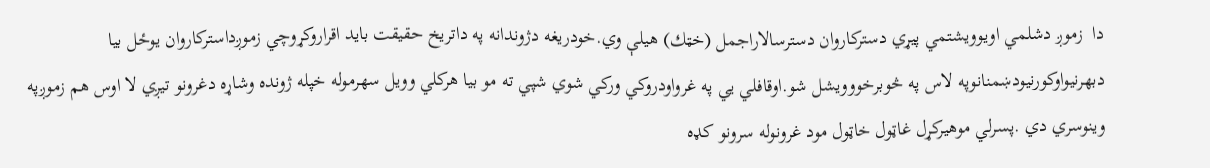دا  زموږ دشلمي اويوويشتمي پيړي دستركاروان دسترسالاراجمل (خټك) هيلې وي.خودريغه دژوندانه په داتريخ حقيقت بايد اقراروكړوچي زموږداستركاروان يوځل بيا دبهرنيواوكورنيودښمنانوپه لاس په څوبرخووويشل شو.اوقافلي يي په غرواودروكي وركي شوي شپي ته مو بيا هركلي وويل سهرموله خپله ژونده وشاړه دغرونو تيږي لا اوس هم زموږپه وينوسري دي .پسرلي موهيركړل غاټول خاټول مود غرونوله سرونو كډه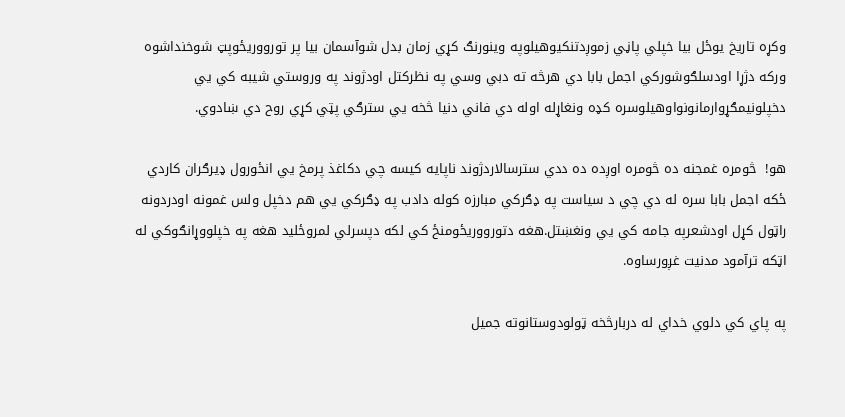وكړه تاريخ يوځل بيا خپلي پاڼي زموږدتنكيوهيلوپه وينورنګ كړي زمان بدل شوآسمان بيا پر تورووريځوپټ شوخنداشوه وركه دژړا اودسلګوشوركي اجمل بابا دي هرڅه ته دبي وسي په نظركتل اودژوند په وروستي شيبه كي يي دخپلونيمګړوارمانونواوهيلوسره كډه ونغاړله اوله دي فاني دنيا څخه يي سترګي پټي كړي روح دي ښادوي.

هو!  څومره غمجنه ده څومره اوږده ده ددي سترسالاردژوند ناپايه كيسه چي دكاغذ پرمخ يي انځورول ډيرګران كاردي ځكه اجمل بابا سره له دي چي د سياست په ډګركي مبارزه كوله دادب په ډګركي يي هم دخپل ولس غمونه اودردونه راټول كړل اودشعرپه جامه كي يي ونغښتل.هغه دتورووريځومنځ كي لكه دپسرلي لمروځليد هغه په خپلووړانګوكي له اټكه ترآمود مدنيت غږورساوه.

په پاي كي دلوي خداي له دربارڅخه ټولودوستانوته جميل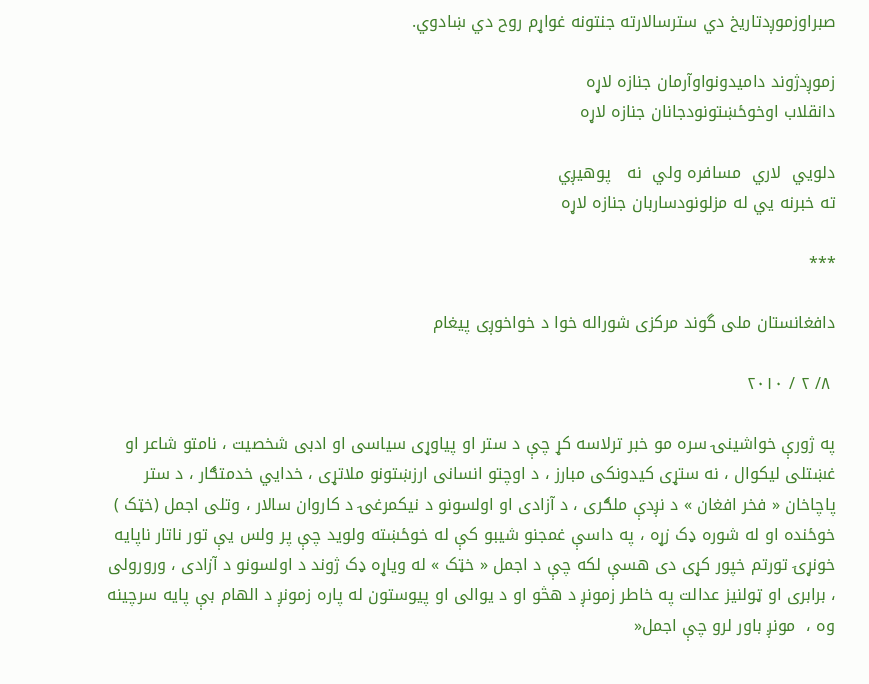صبراوزموږدتاريخ دي سترسالارته جنتونه غواړم روح دي ښادوي.

زموږدژوند داميدونواوآرمان جنازه لاړه
دانقلاب اوخوځښتونودجانان جنازه لاړه

دلويي  لاري  مسافره ولي  نه   پوهيږي
ته خبرنه يي له مزلونودساربان جنازه لاړه

٭٭٭

دافغانستان ملی گوند مرکزی شوراله خوا د خواخوږی پيغام

 ۸/ ۲ / ۲۰۱۰

په ژورې خواشينۍ سره مو خبر ترلاسه کړ چې د ستر او پياوړی سياسی او ادبی شخصيت ، نامتو شاعر او غښتلی ليکوال ، نه ستړی کيدونکی مبارز ، د اوچتو انسانی ارزښتونو ملاتړی ، خدايي خدمتګار ، د ستر پاچاخان « فخر افغان » د نږدې ملګری ، د آزادی او اولسونو د نيکمرغۍ د کاروان سالار ، وتلی اجمل (خټک ) خوځنده او له شوره ډک زړه ، په داسې غمجنو شيبو کې له خوځښته ولويد چې پر ولس يې تور ناتار ناپايه خونړۍ تورتم خپور کړی دی هسې لکه چې د اجمل « خټک » له وياړه ډک ژوند د اولسونو د آزادی ، ورورولی ، برابری او ټولنيز عدالت په خاطر زمونږ د هڅو او د يوالی او پيوستون له پاره زمونږ د الهام بې پايه سرچينه وه ،  مونږ باور لرو چې اجمل«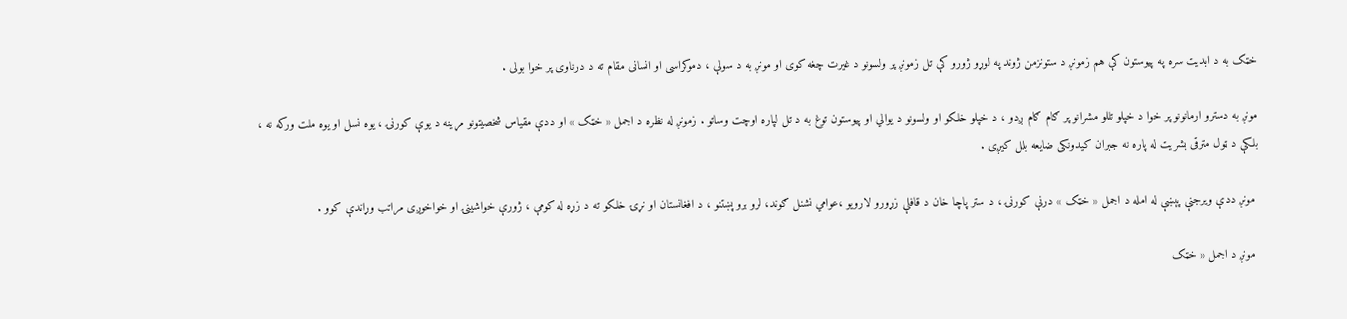خټک به د ابديت سره په پيوستون کې هم زمونږ د ستونزمن ژوند په لوړو ژورو کې تل زمونږ پر ولسونو د غيرت چغه کوی او مونږ به د سولې ، دموکراسی او انسانی مقام ته د درناوی پر خوا بولی .

مونږ به دسترو ارمانونو پر خوا د خپلو تللو مشرانو پر ګام ګام ږدو ، د خپلو خلکو او ولسونو د يوالي او پيوستون توغ به د تل لپاره اوچت وساتو . زمونږ له نظره د اجمل « خټک » او ددې مقياس شخصيتونو مړينه د يوې کورنۍ ، يوه نسل او يوه ملت ورکه نه ، بلکې د ټول مترقی بشريت له پاره نه جبران کيدونکی ضايعه بلل کيږی .

 مونږ ددې ويرجنې پېښې له امله د اجمل « خټک » درنې کورنۍ ، د ستر پاچا خان د قافلې زړورو لارويو ،عوامي نشنل ګوند، لرو برو پښتنو ، د افغانستان او نړۍ خلکو ته د زړه له کومې ، ژورې خواشينۍ او خواخوږی مراتب وړاندې کوو .

 مونږ د اجمل « خټک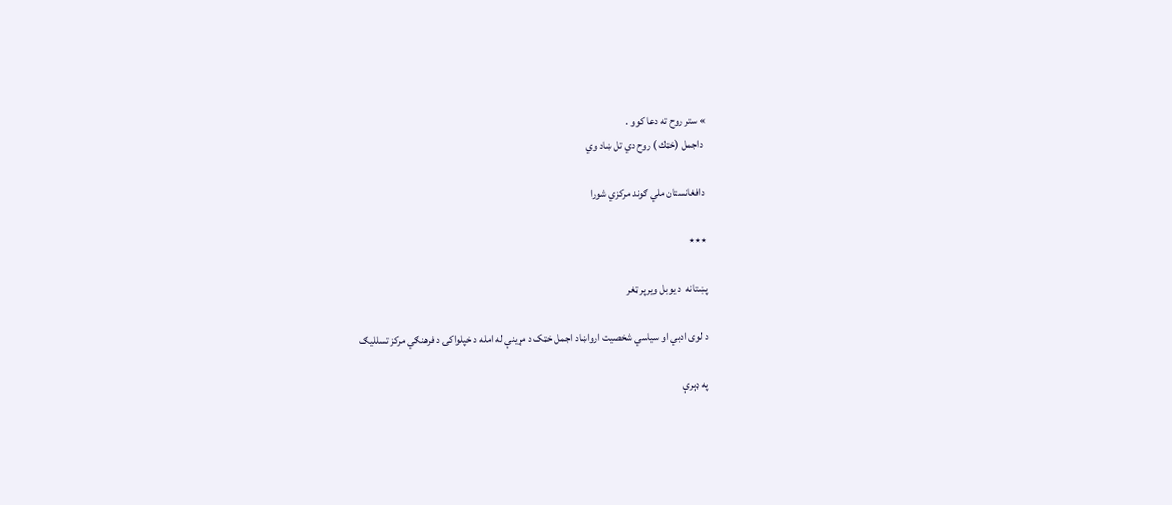» ستر روح ته دعا کوو .
 داجمل (خټك ) روح دي تل ښاد وي

 دافغانستان ملي ګوند مركزي شورا

٭٭٭

پښتانه  د يوبل ويرپر ټغر

د لوی ادبي او سیاسي شخصیت ارواښاد اجمل خټک د مړینې له امله د خپلواکۍ د فرهنګي مرکز تسللیګ

په ډېرې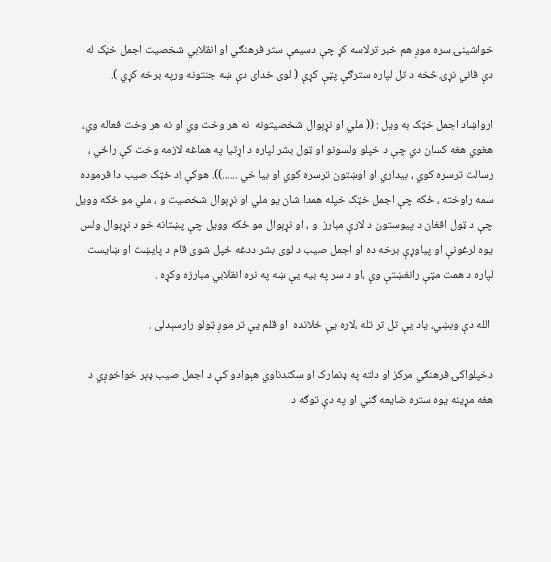خواشینۍ سره موږ هم خبر ترلاسه کړ چې دسیمې ستر فرهنګي او انقلابي شخصیت اجمل خڼک له دې فاني نړۍ څخه د تل لپاره سترګې پټې کړې ( لوی خدای دې ښه جنتونه ورپه برخه کړي ).

ارواښاد اجمل خټک به ویل : (( ملي او نړېوال شخصیتونه  نه هر وخت وي او نه هر وخت فعاله وي، هغوي هغه کسان دي چې د خپلو ولسونو او ټول بشر لپاره د اړتیا په هماغه لازمه وخت کې راځي ، رسالت ترسره کوي ، بیداري او اوښتون ترسره کوي او بیا خي ......)). هوکې !د خټک صیب دا فرموده  سمه راوخته ، ځکه چې اجمل خټک خپله همدا شان یو ملي او نړېوال شخصیت و ، ملي مو ځکه وویل چې د ټول افغان د پیوستون د لارې مبارز  و ، او نړېوال مو ځکه وویل چې پښتانه خو د نړېوال ولس یوه لرغونې او پیاوړې برخه ده او اجمل صیب د لوی بشر ددغه ځپل شوی قام د پایښت او ښایست لپاره د همت مټې رانغښتې وې ،او د سر په بیه یې ښه په نره انقلابي مبارزه وکړه .

 الله دې وبښي، یاد یې تل تر تله ،لاره یې ځلانده  او قلم یې تر موږ ټولو رارسېدلی .

دخپلواکۍ فرهنګي مرکز او دلته په ډنمارک او سکندناوي هېوادو کې د اجمل صیب ډېر خواخوږي د هغه مړینه یوه ستره ضایعه ګني او په دې توګه د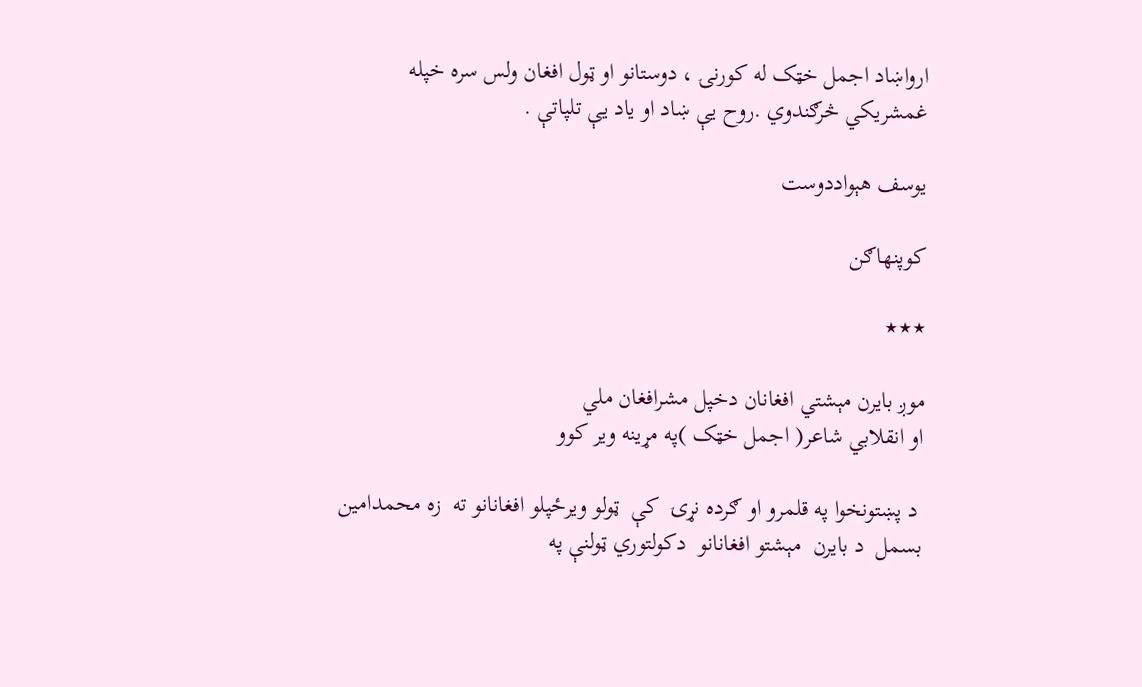ارواښاد اجمل خټک له کورنۍ ، دوستانو او ټول افغان ولس سره خپله غمشریکي څرګندوي .روح یې ښاد او یاد یې تلپاتې .

یوسف هېواددوست

کوپنهاګن

٭٭٭

موږ بایرن مېشتي افغانان دخپل مشرافغان ملي
او انقلابي شاعر( اجمل خټک )په مړینه ویر کوو

 د پښتونخوا په قلمرو او ګرده نړۍ  کې  ټولو ویرځپلو افغانانو ته  زه محمدامین بسمل  د بایرن  مېشتو افغانانو  دکولتوري ټولنې په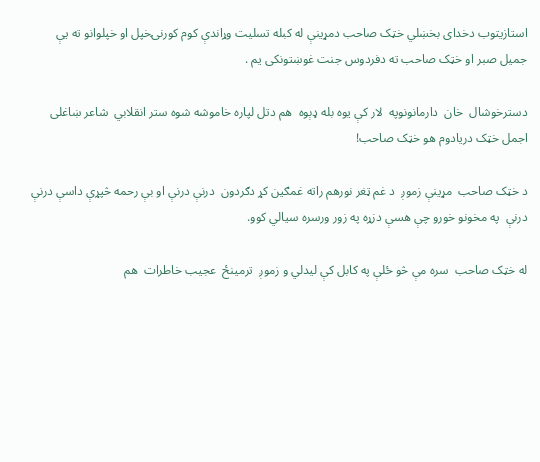استازیتوب دخدای بخښلي خټک صاحب دمړینې له کبله تسلیت وړاندې کوم کورنۍخپل او خپلوانو ته یې جمیل صبر او خټک صاحب ته دفردوس جنت غوښتونکی یم .

دسترخوشال  خان  دارمانونوپه  لار کې یوه بله ډېوه  هم دتل لپاره خاموشه شوه ستر انقلابي  شاعر ښاغلی اجمل خټک دریادوم هو خټک صاحب!

د خټک صاحب  مړینې زموږ  د غم ټغر نورهم راته غمګین کړ دګردون  درنې درنې او بې رحمه څپړې داسې درنې درنې  په مخونو خورو چې هسې دزړه په زور ورسره سیالي کوو.

له خټک صاحب  سره مې څو ځلې په کابل کې لیدلي و زموږ  ترمینځ  عجیب خاطرات  هم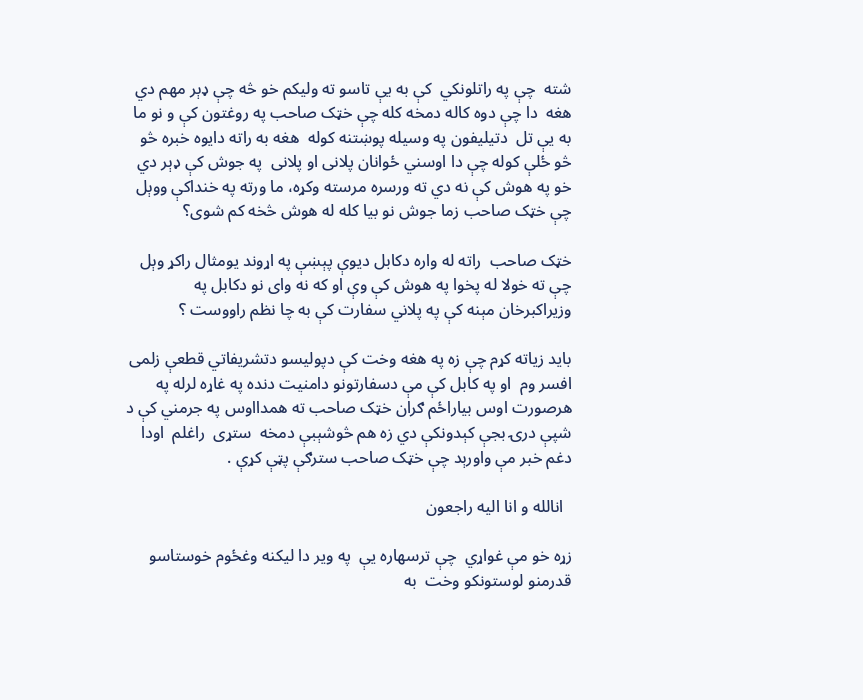شته  چې په راتلونکي  کې به یې تاسو ته ولیکم خو څه چې ډېر مهم دي هغه  دا چې دوه کاله دمخه کله چې خټک صاحب په روغتون کې و نو ما به یې تل  دتیلیفون په وسیله پوښتنه کوله  هغه به راته دایوه خبره څو څو ځلې کوله چې دا اوسني ځوانان پلانی او پلانی  په جوش کې ډېر دي خو په هوش کې نه دي ته ورسره مرسته وکړه، ما ورته په خنداکې ووېل چې خټک صاحب زما جوش نو بیا کله له هوش څخه کم شوی؟

خټک صاحب  راته له واره دکابل دیوې پېښې په اړوند یومثال راکړ وېل چې ته خولا له پخوا په هوش کې وې او که نه وای نو دکابل په وزیراکبرخان مېنه کې په پلاني سفارت کې به چا نظم راووست ؟

باید زیاته کړم چې زه په هغه وخت کې دپولیسو دتشریفاتي قطعې زلمی افسر وم  او په کابل کې مې دسفارتونو دامنیت دنده په غاړه لرله په هرصورت اوس بیاراځم ګران خټک صاحب ته همدااوس په جرمني کې د شپې درۍ بجې کېدونکې دي زه هم څوشېبې دمخه  ستړی  راغلم  اودا دغم خبر مې واورېد چې خټک صاحب سترګې پټې کړې .

  انالله و انا اليه راجعون

زړه خو مې غواړي  چې ترسهاره یې  په ویر دا لیکنه وغځوم خوستاسو قدرمنو لوستونکو وخت  به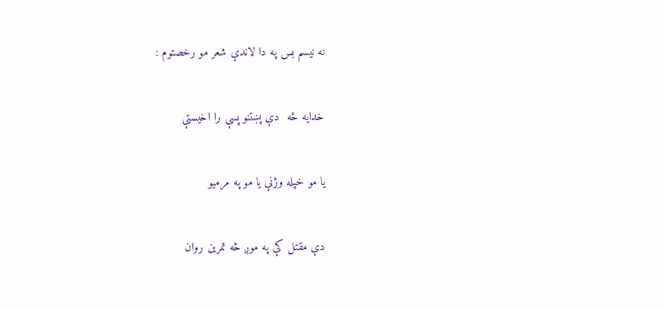نه نیسم بس په دا لاندې شعر مو رخصتوم :

خدایه څه  دې پښتنو پسې را اخیستې

یا مو خپله وژنې یا مو په مرمیو

دې مقتل کې په موږ څه تمرین روان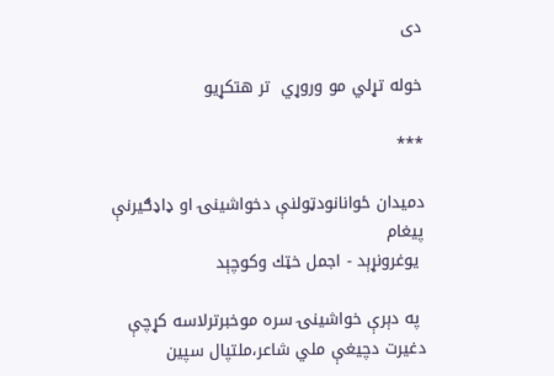دی

خوله تړلي مو وروړي  تر هتکړیو

٭٭٭

دميدان ځوانانودټولنې دخواشينۍ او ډاډګيرنې پيغام
 يوغرونړېد - اجمل خټك وكوچېد

 په دېرې خواشينۍ سره موخبرترلاسه كړچې دغيرت دچيغې ملي شاعر،ملتپال سپين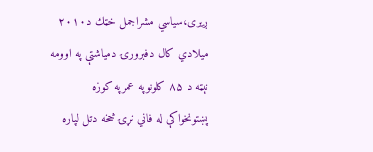ږيرى،سياسي مشراجمل خټك د۲۰۱۰ ميلادي كال دفبرورۍ دمياشتې په اوومه نېټه د ۸۵ كلونوپه عمرپه كوزه پښتونخواكې له فاني نړۍ څخه دتل لپاره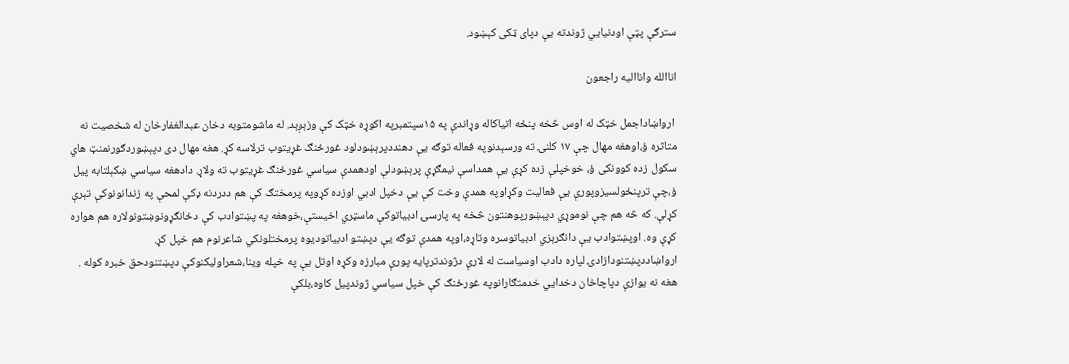سترګې پټې اودنيايي ژوندته يې دپاى ټكى كېښود.

اناالله وانااليه راجعون

 ارواښاداجمل خټک له اوس څخه پنځه اتياكاله وړاندې په ۱۵سپتمبرپه اکوړه خټک کې وزېږېد. له ماشومتوبه دخان عبدالغفارخان له شخصيت نه متاثره ؤ،اوهغه مهال چې ۱۷ کلنۍ ته ورسېدنوپه فعاله توګه يې دهنددپرېښودلود غورځنګ غړيتوب ترلاسه کړ. هغه مهال دی دپېښوردګورنمنټ هاي سکول زده کوونکی ؤ، خوخپلې زده کړې يې همداسې نيمګړې پرېښودلې اودهمدې سياسي غورځنګ غړيتوب ته ولاړ. دادهغه سياسي ښکېلتابه پيل ؤ،چې ترپنځولسيزوپورې يې فعاليت وکړاوپه همدې وخت کې يې دخپل ادبي اوزده کړوپه پرمختګ کې هم ددردنه ډکې لمحې په زندانونوکې تېرې کړلې. که څه هم چې نوموړي دپېښورپوهنتون څخه په پارسۍ ادبياتوکې ماسټري اخيستې،خوهغه په پښتوادب کې دځانګړونوښتونولاره هم هواره کړې وه. اوپښتوادب يې دانګرېزي ادبياتوسره وتاړه،اوپه همدې توګه يې دپښتو ادبياتوديوه پرمختلونکي شاعرنوم هم خپل کړ. ارواښاددپښتنودازادۍ لپاره دادب اوسياست له لارې دژوندترپايه پورې مبارزه وكړه اوتل يې په خپله وينا،شعراوليكنوكې دپښتنودحق خبره كوله . هغه نه يوازې دپاچاخان دخدايي خدمتګارانوپه غورځنګ کې خپل سياسي ژوندپيل کاوه،بلكې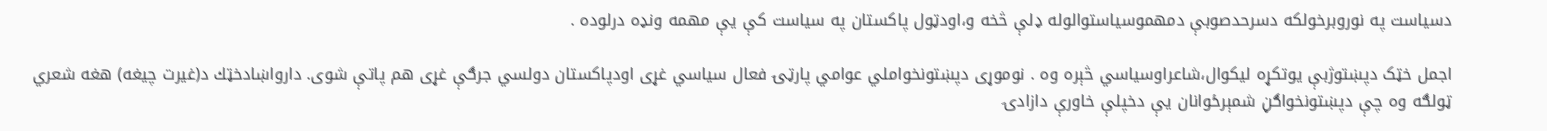دسياست په نوروبرخولكه دسرحدصوبې دمهموسياستوالوله ډلې څخه و،اودټول پاکستان په سياست کې يې مهمه ونډه درلوده .

اجمل خټک دپښتوژبې يوتکړه ليکوال،شاعراوسياسي څېره وه . نوموړی دپښتونخواملي عوامي پارټۍ فعال سياسي غړی اودپاکستان دولسي جرګې غړی هم پاتې شوی. دارواښادخټك د(غيرت چيغه) هغه شعري ټولګه وه چې دپښتونخواګڼ شمېرځوانان يې دخپلې خاورې دازادۍ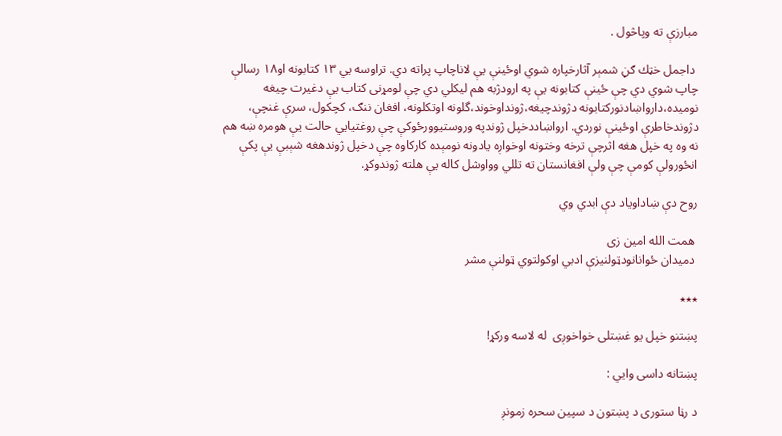مبارزې ته وپاڅول .

 داجمل خټك ګڼ شمېر آثارخپاره شوي اوځينې يې لاناچاپ پراته دي. تراوسه يي ١٣ کتابونه او١٨ رسالې چاپ شوي دي چې ځينې کتابونه يې په ارودژبه هم ليکلي دي چې لومړنى کتاب يې دغيرت چيغه نوميده،دارواښادنورکتابونه دژوندچيغه،ژونداوخوند،گلونه اوتکلونه، افغان ننګ، کچکول، سرې غنچې، دژوندخاطرې اوځينې نوردي. ارواښاددخپل ژوندپه وروستيوورځوكې چې روغتيايي حالت يې هومره ښه هم نه وه په خپل هغه اثرچې ترخه وختونه اوخواږه يادونه نومېده كاركاوه چې دخپل ژوندهغه شېبې يې پكې انځورولې كومې چې ولې افغانستان ته تللي وواوشل کاله يې هلته ژوندوکړ.

روح دې ښاداوياد دې ابدي وي

 همت الله امين زى
 دميدان ځوانانودټولنيزې ادبي اوكولتوي ټولنې مشر

٭٭٭

پښتنو خپل يو غښتلی خواخوږی  له لاسه ورکړ!

پښتانه داسی وايي :

د رڼا ستوری د پښتون د سپين سحره زمونږ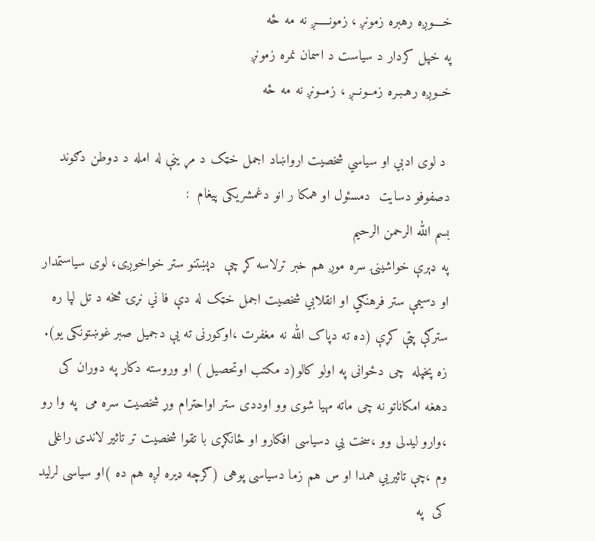خــــوږه رهبره زمونږ ، زمونـــــږ نه مه ځه
په خپل کردار د سياست د اسمان نمره زمونږ
خــوږه رهـبـره زمــونــږ ، زمــونږ نه مه ځه

 د لوی ادبي او سیاسي شخصیت ارواښاد اجمل خټک د مړ ینې له امله د دوطن دګوند دصفوفو دسايت  دمسئول او همکا ر انو دغمشريکی پيغام  :
بسم الله الرحمن الرحيم
په ډېرې خواشینۍ سره موږ هم خبر ترلاسه کړ چې  دپښتنو ستر خواخوږی، لوی سياستمدار او دسیمې ستر فرهنګي او انقلابي شخصیت اجمل خټک له دې فا ني نړۍ څخه د تل لپا ره سترګې پټې کړې (ده ته دپاک الله نه مغفرت ،اوکورنی ته يې دجميل صبر غوښتونکی يو).
زه پخپله  چی دځوانی په اولو کالو(د مکتب اوتحصيل ) او وروسته دکار په دوران کی دهغه امکاناتو نه چی ماته مهيا شوی وو اوددی ستر اواحترام وړ شخصيت سره می  په وا رو ،وارو ليدلی وو ،سخت يي دسياسی افکارو او ځانګړی با تقوا شخصيت تر تاثير لاندی راغلی وم ،چې تاثيريي همدا او س هم زما دسياسی پوهی (ګرچه ډيره لږه هم ده )او سياسی لرليد کی  په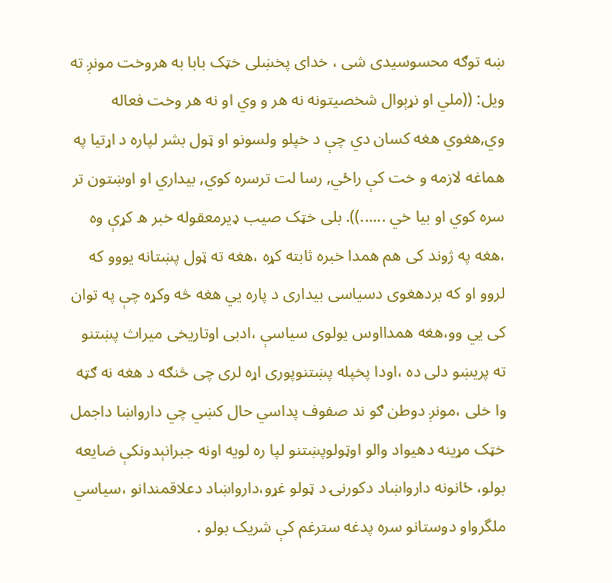ښه توګه محسوسيدی شی ، خدای پخښلی خټک بابا به هروخت مونږ ته ویل: ((ملي او نړېوال شخصیتونه نه هر و وي او نه هر وخت فعاله وي,هغوي هغه کسان دي چې د خپلو ولسونو او ټول بشر لپاره د اړتیا په هماغه لازمه و خت کې راځي, رسا لت ترسره کوي, بیداري او اوښتون تر سره کوي او بیا خي ......)). بلی خټک صیب ډيرمعقوله خبر ه کړې وه ،هغه په ژوند کی هم همدا خبره ثابته کړه ،هغه ته ټول پښتانه يووو که لروو او که بردهغوی دسياسی بيداری د پاره يي هغه څه وکړه چې په توان کی يي وو،هغه همدااوس يولوی سياسې ،ادبی اوتاريخی ميراث پښتنو ته پريښو دلی ده ،اودا پخپله پښتنوپوری اړه لری چی څنګه د هغه نه ګټه وا خلی ،مونږ دوطن ګو ند صفوف پداسي حال کښي چي دارواښا داجمل خټک مړينه دهيواد والو اوټولوپښتنو لپا ره لويه اونه جبرانېدونکې ضايعه بولو، ځانونه دارواښاد دکورنۍ د ټولو غړو،دارواښاد دعلاقمندانو ،سياسي ملگرواو دوستانو سره پدغه سترغم کې شريک بولو .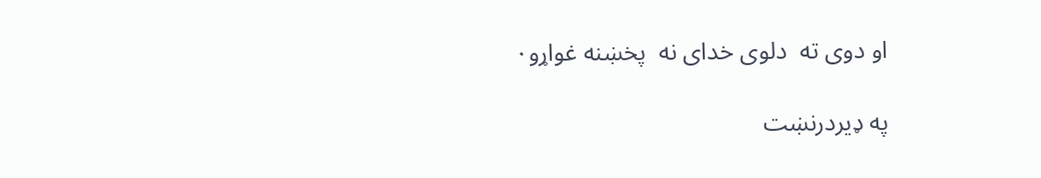او دوی ته  دلوی خدای نه  پخښنه غواړو٠

په ډيردرنښت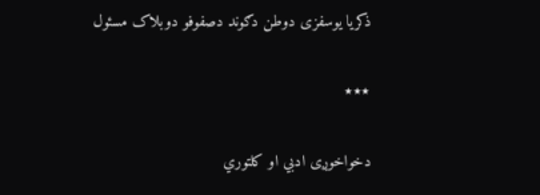ذکريا يوسفزی دوطن دګوند دصفوفو دوبلاک مسئول

٭٭٭

دخواخوږی ادبي او کلتوري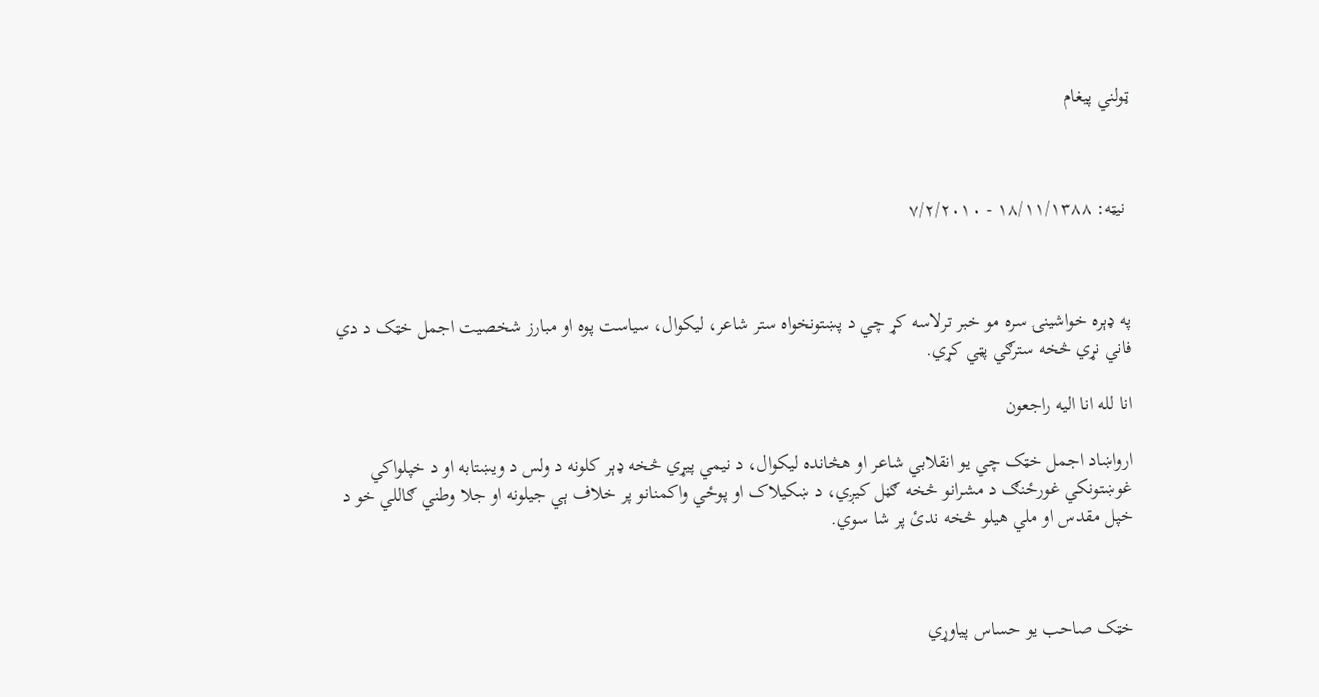ټولني پيغام



 نيټه: ١٨/١١/١٣٨٨ - ٧/٢/٢٠١٠



په ډېره خواشينۍ سره مو خبر ترلاسه کړ چي د پښتونخواه ستر شاعر، ليکوال، سياست پوه او مبارز شخصيت اجمل خټک د دي فاني نړي څخه سترګي پټي کړي.

انا لله انا اليه راجعون

ارواښاد اجمل خټک چي يو انقلابي شاعر او هڅانده ليکوال، د نيمي پيړي څخه ډېر کلونه د ولس د ويښتابه او د خپلواکي غوښتونکي غورځنګ د مشرانو څخه ګڼل کيږي، د ښکيلاک او پوځي واکمنانو پر خلاف ېي جيلونه او جلا وطني ګاللي خو د خپل مقدس او ملي هيلو څخه ندئ پر شا سوي.



خټک صاحب يو حساس پياوړي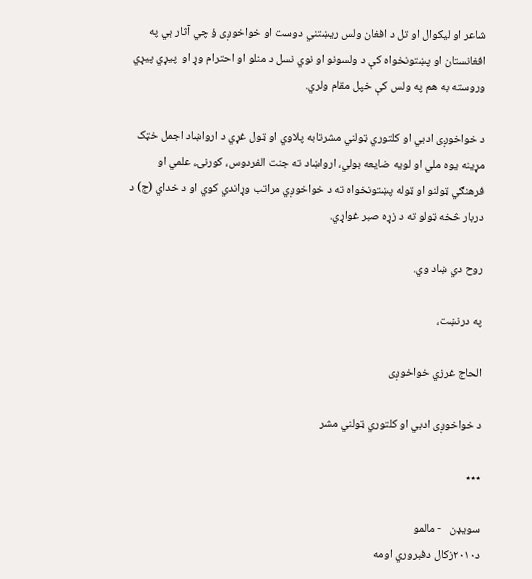شاعر او ليکوال او تل د افغان ولس ريښتني دوست او خواخوږی ؤ چي آثار ېي په افغانستان او پښتونخواه کې د ولسونو او نوي نسل د منلو او احترام وړ او  پيړي پيړي وروسته به هم په ولس کې خپل مقام ولري.

د خواخوږی ادبي او کلتوري ټولني مشرتابه پلاوي او ټول غړي د ارواښاد اجمل خټک مړينه يوه ملي او لويه ضايعه بولي، ارواښاد ته جنت الفردوس، کورنۍ، علمي او فرهنګي ټولنو او ټوله پښتونخواه ته د خواخوږي مراتب وړاندي کوي او د خداي (ج) د دربار څخه ټولو ته د زړه صبر غواړي.

روح دي ښاد وي.

په درنښت،

الحاج غرزي خواخوږی

د خواخوږی ادبي او کلتوري ټولني مشر

٭٭٭

سويډن   - مالمو
د۲۰۱۰زکال دفبروري اومه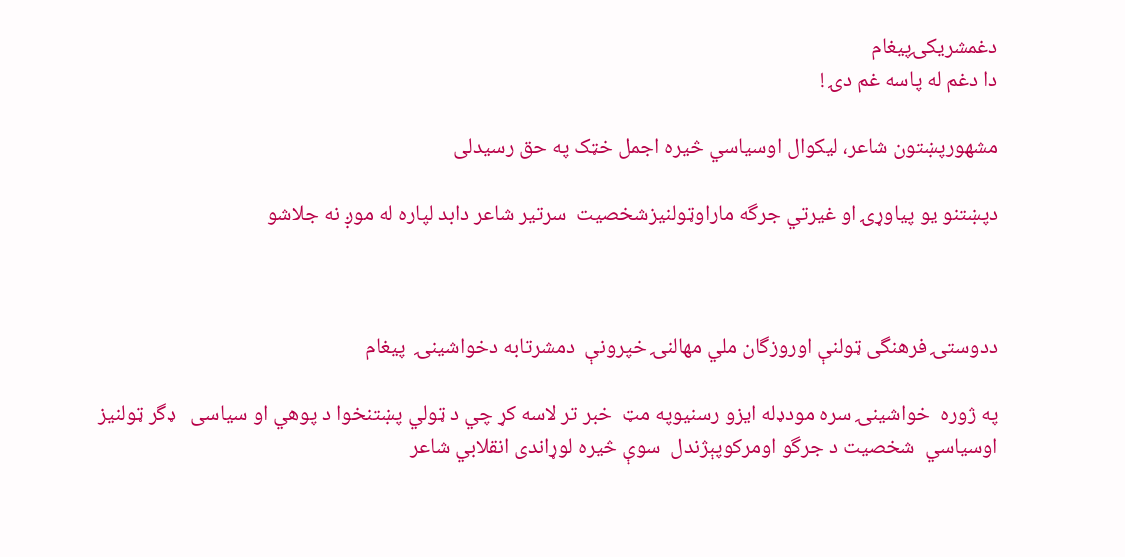دغمشريکۍپيغام
دا دغم له پاسه غم دۍ !

مشهورپښتون شاعر، لیکوال اوسياسي څيره اجمل خټک په حق رسيدلى

دپښتنو يو پياوړۍ او غيرتي جرگه ماراوټولنيزشخصيت  سرتير شاعر دابد لپاره له موږ نه جلاشو



ددوستۍ فرهنگی ټولنې اوروزگان ملي مهالنۍ خپرونې  دمشرتابه دخواشينۍ  پيغام

په ژوره  خواشینۍ سره مودډله ايزو رسنيوپه مټ  خبر تر لاسه کړ چي د ټولي پښتنخوا د پوهي او سياسی   ډگر ټولنيز اوسياسي  شخصيت د جرگو اومرکوپېژندل  سوې څيره لوړاندی انقلابي شاعر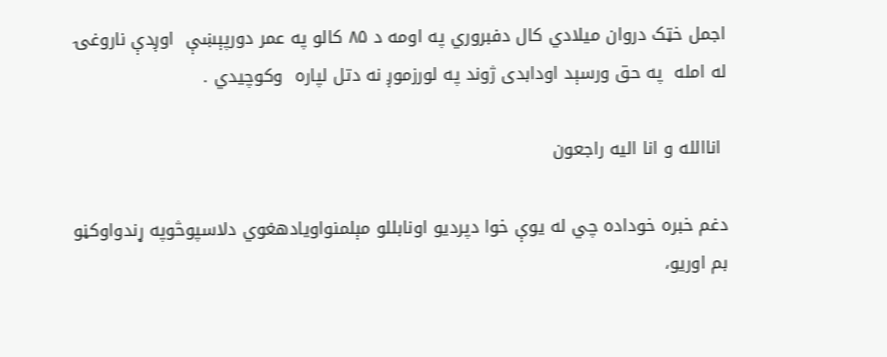اجمل خټک دروان ميلادي کال دفبروري په اومه د ۸۵ كالو په عمر دورپېښې  اوږدې ناروغۍ له امله  په حق ورسېد اودابدی ژوند په لورزموږ نه دتل لپاره  وکوچيدي .

 اناالله و انا اليه راجعون

دغم خبره خوداده چي له يوې خوا دپرديو اونابللو مېلمنواويادهغوي دلاسپوڅوپه ړندواوکڼو بم اوريو،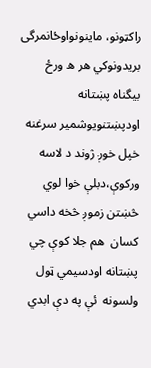راکټونو، ماينونواوځانمرگی بريدونوکي هر ه ورځ  بيگناه پښتانه اودپښتنويوشمير سرغنه خپل خوږ ژوند د لاسه ورکوې،دبلې خوا لوي څښتن زموږ څخه داسي کسان  هم جلا کوې چي پښتانه اودسيمي ټول ولسونه  ئې په دې ابدي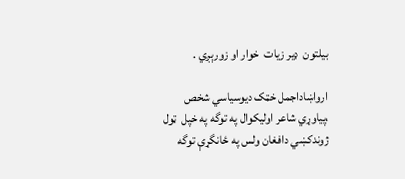بيلتون  ډير زيات  خوار او زورېږي .

ارواښاداجمل خټک ديوسياسي شخص ،پياوړي شاعر اوليکوال په توگه په خپل  ټول ژوندکښي دافغان ولس په ځانگړې توگه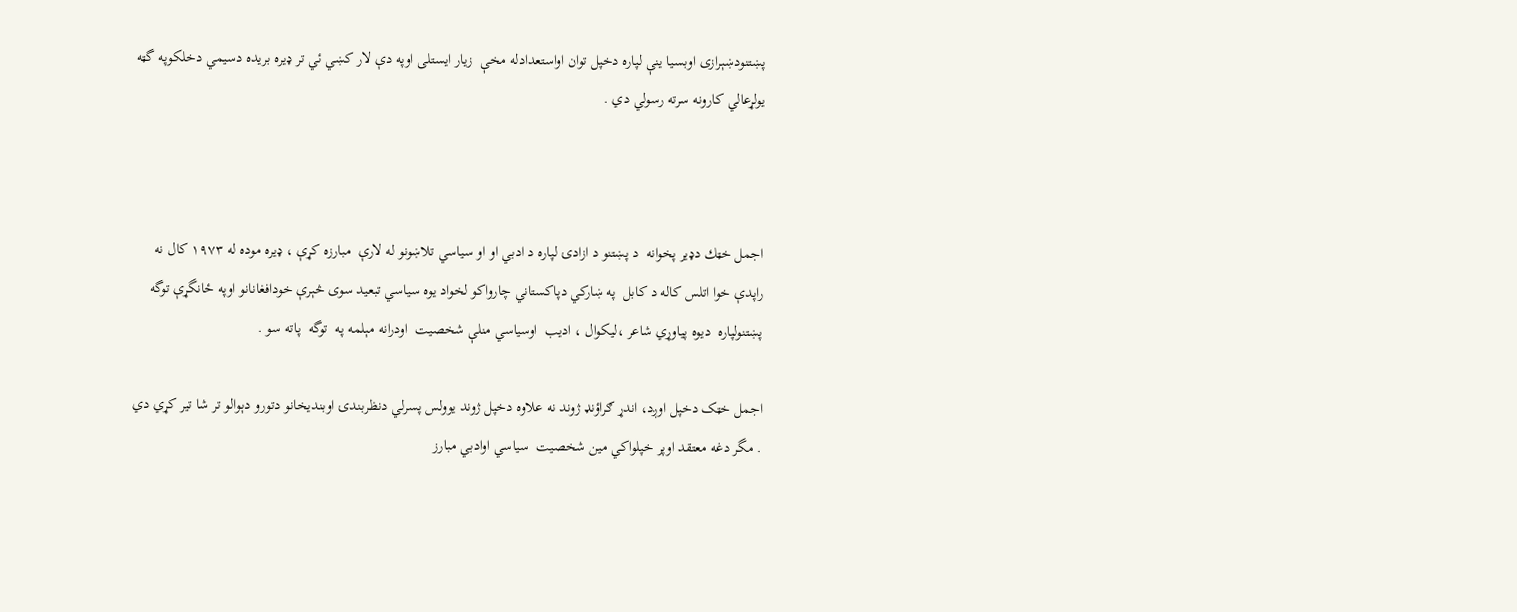پښتنودښېرازی اوبسیا ينې لپاره دخپل توان اواستعدادله مخې  زيار ايستلی اوپه دې لار کښي ئي تر ډيره بريده دسيمي دخلکوپه گټه يولړعالي کارونه سرته رسولي دي .



اجمل خټك دډير پخوانه  د پښتنو د ازادۍ لپاره د ادبي او او سياسي تلاښونو له لارې  مبارزه كړې ، ډيره موده له ۱۹۷۳ کال نه راپدې خوا اتلس کاله د کابل  په ښارکي دپاکستاني چارواکو لخواد يوه سياسي تبعيد سوی څېرې خودافغانانو اوپه ځانگړې توگه پښتنولپاره  ديوه پياوړي شاعر ،ليکوال ، اديب  اوسياسي منلې شخصيت  اودرانه مېلمه په  توگه  پاته سو .

اجمل خټک دخپل اوږد، اندړ ګراؤنډ ژوند نه علاوه دخپل ژوند يوولس پسرلي دنظربندۍ اوبنديخانو دتورو دېوالو تر شا تير کړي دي . مگر دغه معتقد اوپر خپلواکي مين شخصيت  سياسي اوادبي مبارز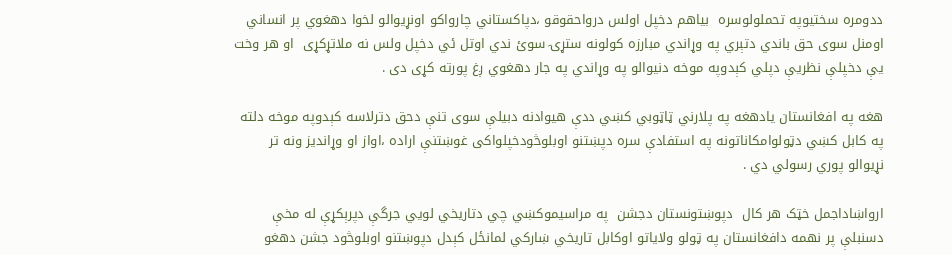ددومره سختيوپه تحملولوسره  بياهم دخپل اولس درواحقوقو ،دپاکستاني چارواکو اونړيوالو لخوا دهغوي پر انساني اومنل سوی حق باندي دتېري په وړاندي مبارزه کولونه ستړۍ سوئ ندي اوتل ئي دخپل ولس نه ملاتړکړی  او هر وخت يې دخپلې نظريې دپلي کېدوپه موخه دنيوالو په وړاندي په جار دهغوي ږغ پورته کړى دى .

هغه په افغانستان يادهغه په پلارني ټاټوبي کښي ددې هيوادنه دبيلې سوی تنې دحق دترلاسه کېدوپه موخه دلته په کابل کښي دټولوامکاناتونه په استفادې سره دپښتنو اوبلوڅودخپلواکی غوښتنې اراده ،اواز او وړانديز ونه تر نړيوالو پوري رسولي دي .

ارواښاداجمل خټک هر کال  دپوښتونستان دجشن  په مراسيموکښي چي دتاريخي لويي جرگې دپرېکړې له مخې دسنبلې پر نهمه دافغانستان په ټولو ولاياتو اوکابل تاريخي ښارکي لمانځل کېدل دپوښتنو اوبلوڅود جشن دهغو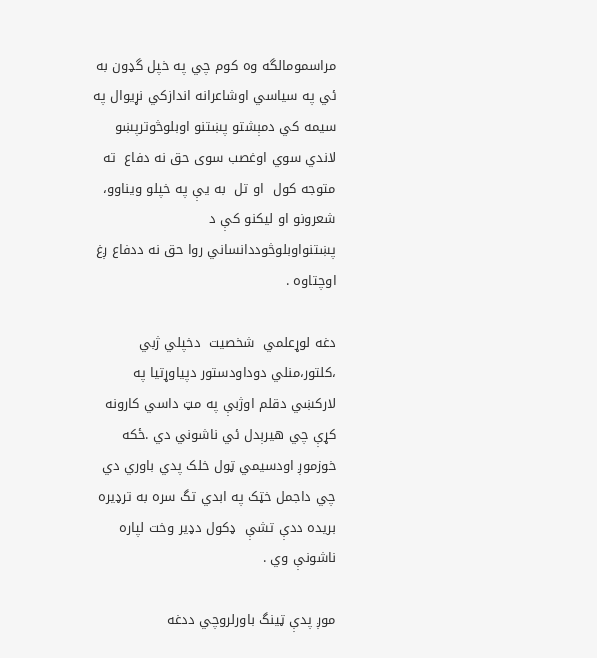مراسمومالگه وه کوم چي په خپل گډون به ئي په سياسي اوشاعرانه اندازکي نړيوال په سيمه کي دمېشتو پښتنو اوبلوڅوترپښو لاندي سوي اوغصب سوی حق نه دفاع  ته متوجه کول  او تل  به يې په خپلو ويناوو، شعرونو او ليكنو كې د پښتنواوبلوڅوددانساني روا حق نه ددفاع ږغ اوچتاوه .

دغه لوړعلمي  شخصيت  دخپلي ژبي ،کلتور،منلي دوداودستور دپياوړتيا په لارکښي دقلم اوژبې په مټ داسي کارونه کړې چي هيرېدل ئي ناشوني دي .ځکه خوزموږ اودسيمي ټول خلک پدي باوري دي چي داجمل خټک په ابدي تگ سره به ترډيره بريده ددې تشې  ډکول دډير وخت لپاره ناشونې وي .

موږ پدې ټينگ باورلروچي ددغه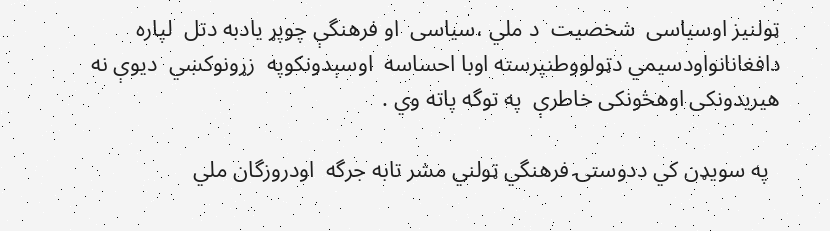ټولنيز اوسياسی  شخصيت  د ملي ،سياسی  او فرهنگې چوپړ يادبه دتل  لپاره  دافغانانواودسيمي دټولووطنپرسته اوبا احساسه  اوسېدونکوپه  زړونوکښي  ديوې نه هيريدونکی اوهڅونکی خاطرې  په توگه پاته وي .

  په سويډن کي ددوستۍ فرهنگي ټولني مشر تابه جرگه  اودروزگان ملي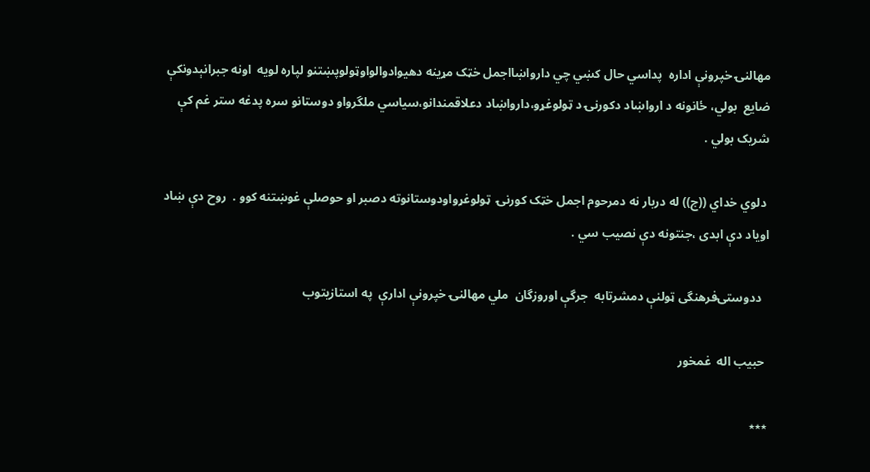مهالنۍ خپرونې اداره  پداسي حال کښي چي دارواښااجمل خټک مړينه دهيوادوالواوټولوپښتنو لپاره لويه  اونه جبرانېدونکې ضايع  بولي، ځانونه د ارواښاد دکورنۍ د ټولوغړو،دارواښاد دعلاقمندانو،سياسي ملگرواو دوستانو سره پدغه ستر غم کې شريک بولي .

 دلوي خداي ((ج)) له دربار نه دمرحوم اجمل خټک کورنۍ  ټولوغړواودوستانوته دصبر او حوصلې غوښتنه کوو .  روح دې ښاد اوياد دې ابدی ،جنتونه دې نصيب سي .

  ددوستۍفرهنگی ټولنې دمشرتابه  جرگې اوروزگان  ملي مهالنۍ خپرونې ادارې  په استازيتوب

 حبيب اله  غمخور

٭٭٭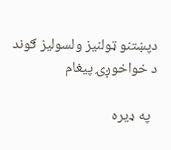دپښتنو ټولنيز ولسوليز ګوند د خواخوږۍ پيغام

  په ډیره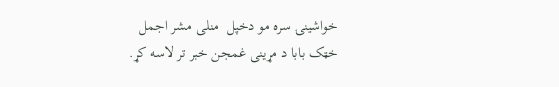خواشینۍ سره مو دخپل  منلی مشر اجمل خټک بابا د مړینی غمجن خبر تر لاسه کړ.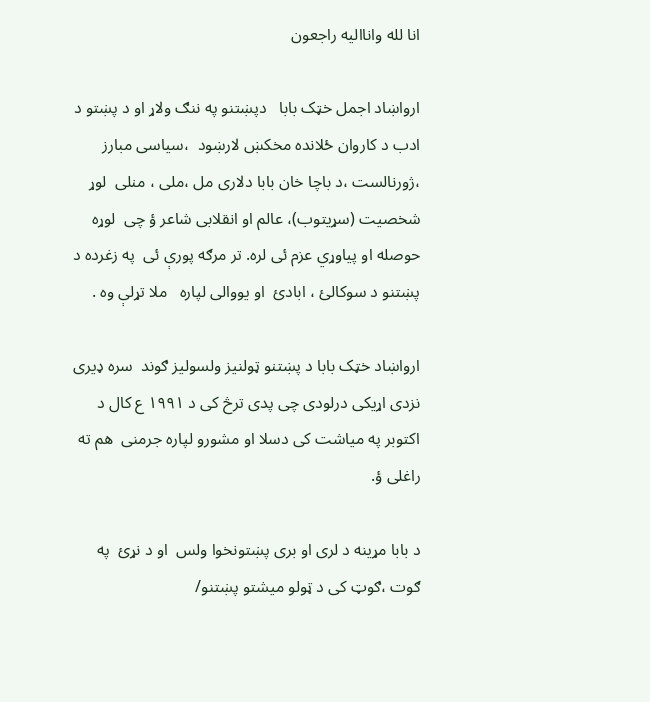انا لله واناالیه راجعون

ارواښاد اجمل خټک بابا   دپښتنو په ننګ ولاړ او د پښتو د ادب د کاروان ځلانده مخکښ لارښود  ،سیاسی مبارز ،ژورنالست ،د باچا خان بابا دلاری مل ،ملی ، منلی  لوړ شخصیت (سړیتوب)، عالم او انقلابی شاعر ؤ چی  لوړه حوصله او پياوړي عزم ئی لره. تر مرګه پورې ئی  په زغرده د پښتنو د سوکالئ ، ابادئ  او یووالی لپاره   ملا تړلې وه .

ارواښاد خټک بابا د پښتنو ټولنیز ولسولیز ګوند  سره ډیری نزدی اړیکی درلودی چی پدی ترڅ کی د ۱۹۹۱ ع کال د اکتوبر په میاشت کی دسلا او مشورو لپاره جرمنی  هم ته راغلی ؤ.

د بابا مړینه د لری او بری پښتونخوا ولس  او د نړئ  په ګوت ،ګوټ کی د ټولو میشتو پښتنو/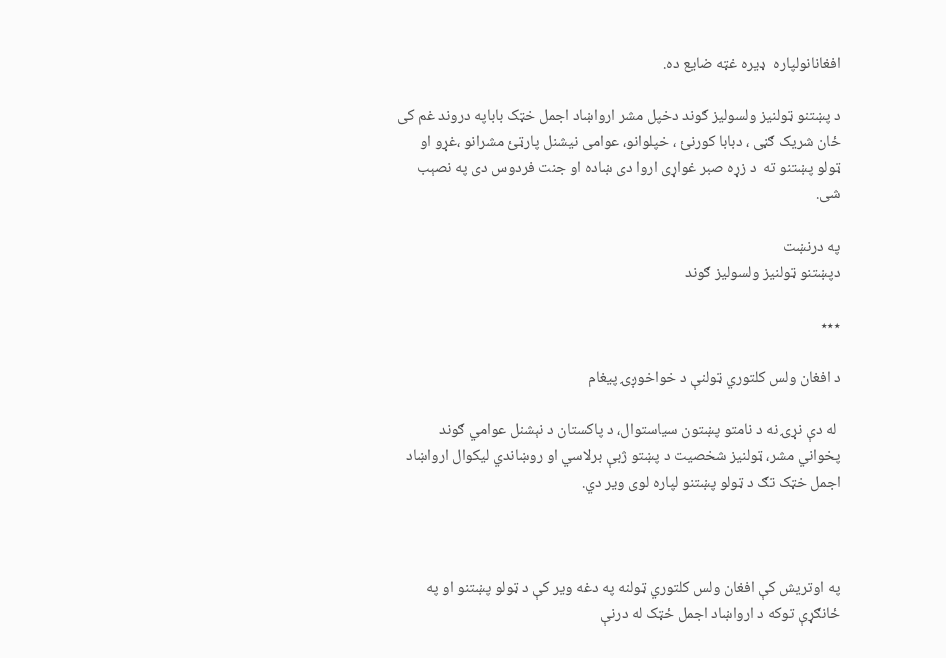افغانانولپاره  ډیره غټه ضایع ده.

د پښتنو ټولنیز ولسولیز ګوند دخپل مشر ارواښاد اجمل خټک باباپه دروند غم کی ځان شریک ګڼی ، دبابا کورنئ ، خپلوانو، عوامی نیشنل پارټئ مشرانو ،غړو او ټولو پښتنو ته  د زړه صبر غواړی اروا دی ښاده او جنت فردوس دی په نصېب شی.

په درنښت
دپښتنو ټولنیز ولسولیز ګوند

٭٭٭

د افغان ولس کلتوري ټولنې د خواخوږۍ پيغام

 له دې نړۍ نه د نامتو پښتون سياستوال، د پاکستان د نېشنل عوامي ګوند پخواني مشر، ټولنيز شخصيت د پښتو ژبې برلاسي او روښاندي ليکوال ارواښاد اجمل خټک تګ د ټولو پښتنو لپاره لوی وير دي.



په اوتريش کې افغان ولس کلتوري ټولنه په دغه وير کې د ټولو پښتنو او په ځانګړې توکه د ارواښاد اجمل ځټک له درنې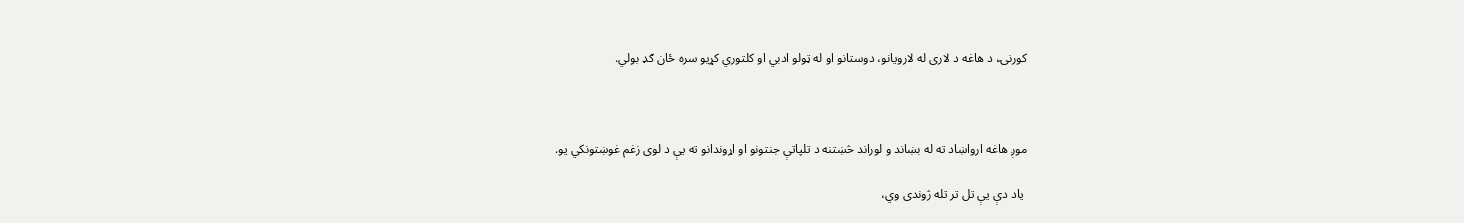کورنۍ، د هاغه د لاری له لارويانو، دوستانو او له ټولو ادبي او کلتوري کړيو سره ځان ګډ بولي.



موږ هاغه ارواښاد ته له بښاند و لوراند څښتنه د تلپاتې جنتونو او اړوندانو ته يې د لوی زغم غوښتونکي يو.

 ياد دې يې تل تر تله ژوندی وي،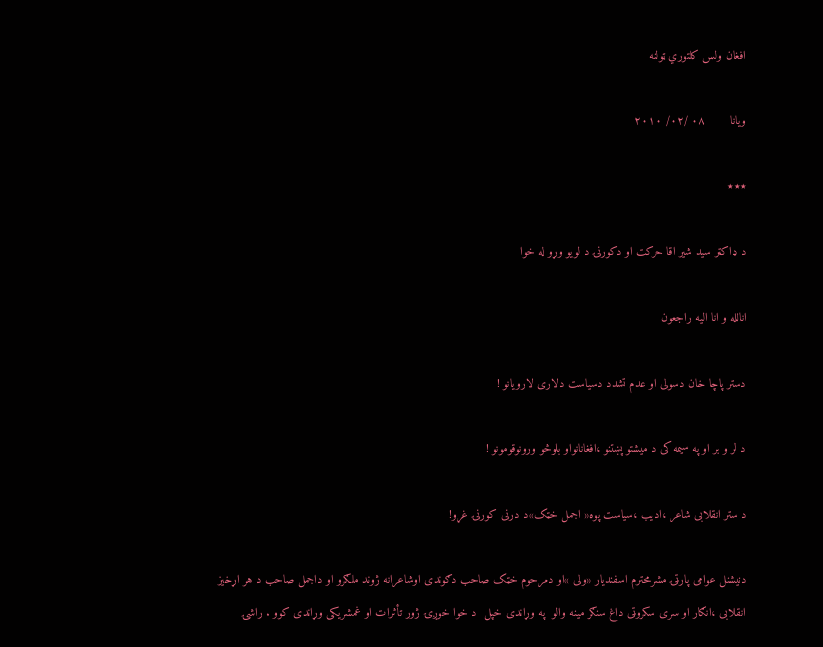افغان ولس کلتوري ټولنه

ويانا       ۰۸ /۰۲/ ۲۰۱۰

٭٭٭

د ډاکټر سید شیر اقا حرکت او دکورنۍ د لویو وړو له خوا

انالله و انا اليه راجعون

دستر پاچا خان دسولی او عدم تشدد دسیاست دلاری لارویانو !

د لر و بر او په سیمه کی د میشتو پښتنو ،افغانانواو بلوڅو ورونوقومونو !

د ستر انقلابی شاعر ،ادیب ،سیاست پوه« اجمل خټک»د درنی کورنۍ غړو!

دنیشنل عوامی پارټۍ مشرمحترم اسفندیار «ولی »او دمرحوم خټک صاحب دګوندی اوشاعرانه ژوند ملګرو او داجمل صاحب د هر اړخیز انقلابی ،انګار او سری سکروټی داغ سنګر مینه والو  په وړاندی خپل  د خوا خوږۍ ژور تأثرات او غمشریکی وړاندی کوو . راشۍ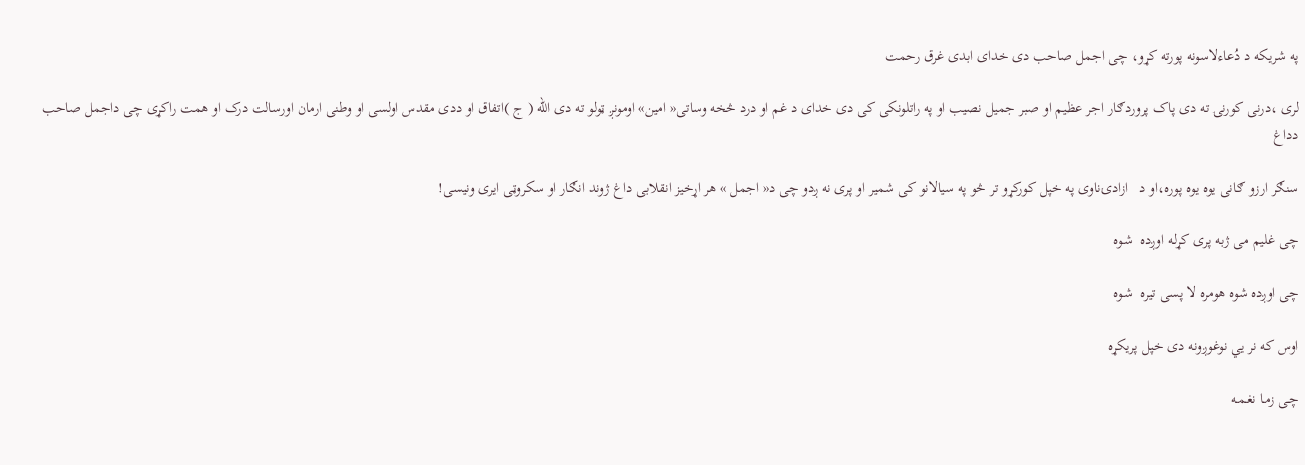په شریکه د دُعاءلاسونه پورته کړو، چی اجمل صاحب دی خدای ابدی غرق رحمت

لری ،درنی کورنۍ ته دی پاک پروردګار اجر عظیم او صبر جمیل نصیب او په راتلونکی کی دی خدای د غم او درد څخه وساتی« امین» اومونږ ټولو ته دی الله ( ج )اتفاق او ددی مقدس اولسی او وطنی ارمان اورسالت درک او همت راکړی چی داجمل صاحب دداغ

سنګر ارزو ګانی یوه یوه پوره،او د   ازادۍناوی په خپل کورکړو تر څو په سیالانو کی شمیر او پری نه ږدو چی د« اجمل » هر اړخیز انقلابی داغ ژوند انګار او سکروټی ایری ونیسی!

چی غليم می ژبه پری کړلـه اوږده  شـوه

چی اوږده شوه هومره لا پسی تيره  شـوه

اوس که نر يي نوغوږونه دی خپل پریکړه

چـی زمـا نغـمـه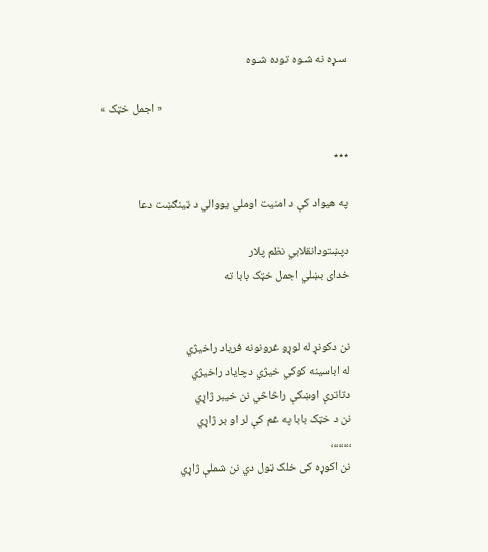سـړه نه شـوه توده شـوه

                                                                      « اجمل خټک »

٭٭٭

په هيواد کې د امنيت اوملي يووالي د ټينګښت دعا

دپښتودانقلابي نظم پلار
خدای بښلي اجمل خټک بابا ته


نن دکونړ له لوړو غرونونه فریاد راخیژي
له اباسینه کوکي خیژي دچایاد راخیژي
دتاترې اوښکې راڅاڅي نن خیبر ژاړي
نن د خټک بابا په غم کې لر او بر ژاړي
،،،،،،،،
نن اکوړه کی خلک ټول دي نن شملې ژاړي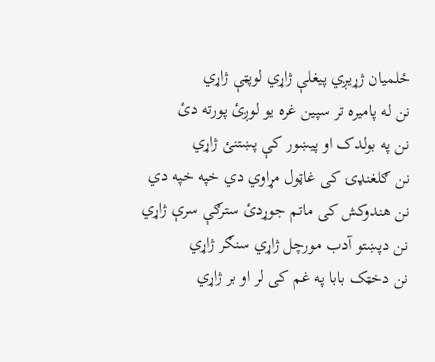ځلمیان ژړیږي پیغلې ژاړي لوپټې ژاړي
نن له پامیره تر سپین غره یو لوږئ پورته دئ
نن په بولدک او پیښور کې پښتنئ ژاړي
نن ګلغنډۍ کی غاټول مړاوي دي خپه خپه دي
نن هندوکش کی ماتم جوړدئ سترګې سرې ژاړي
نن دپښتو آدب مورچل ژاړي سنګر ژاړي
نن دخټک بابا په غم کی لر او بر ژاړي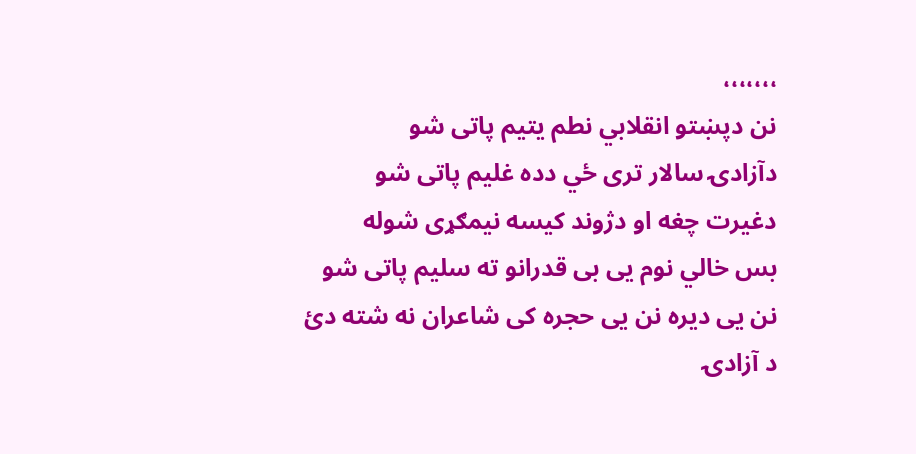،،،،،،،
نن دپښتو انقلابي نطم یتیم پاتی شو
دآزادۍ سالار تری ځي دده غلیم پاتی شو
دغیرت چغه او دژوند کیسه نیمګړی شوله
بس خالي نوم یی بی قدرانو ته سلیم پاتی شو
نن یی دیره نن یی حجره کی شاعران نه شته دئ
د آزادۍ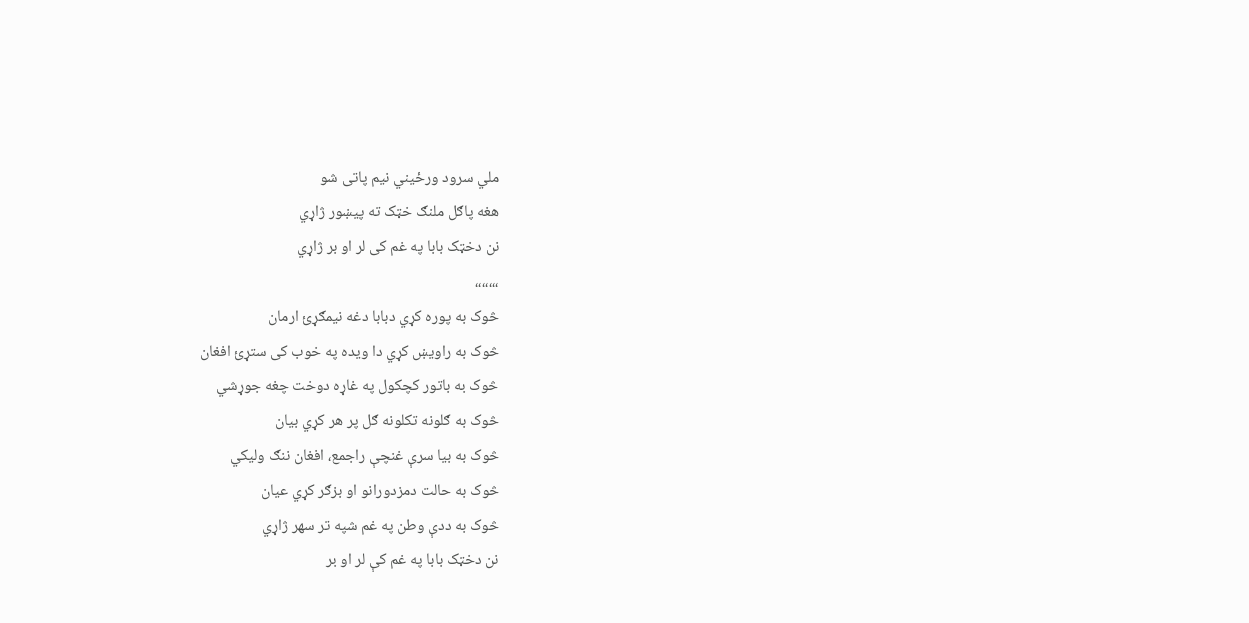ملي سرود ورځیني نیم پاتی شو
هغه پاګل ملنګ خټک ته پیښور ژاړي
نن دخټک بابا په غم کی لر او بر ژاړي
،،،،،،،
څوک به پوره کړي دبابا دغه نیمګړئ ارمان
څوک به راویښ کړي دا ویده په خوب کی ستړئ افغان
څوک به باتور کچکول په غاړه دوخت چغه جوړشي
څوک به ګلونه تکلونه ګل پر هر کړي بیان
څوک به بیا سرې غنچې راجمع، افغان ننګ ولیکي
څوک به حالت دمزدورانو او بزګر کړي عیان
څوک به ددې وطن په غم شپه تر سهر ژاړي
نن دخټک بابا په غم کې لر او بر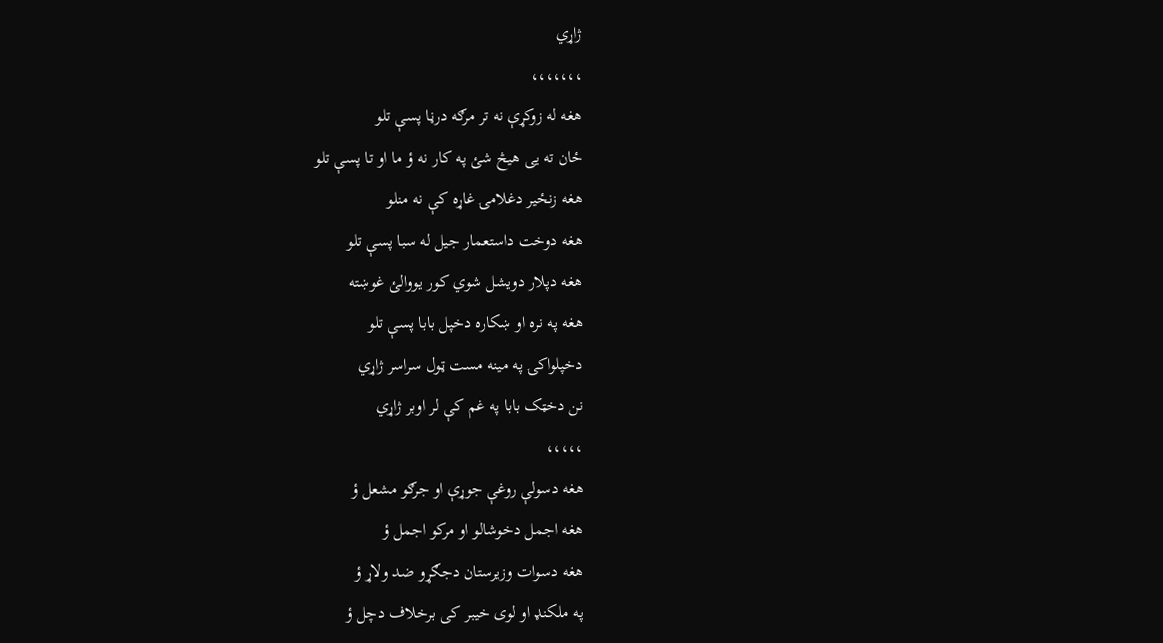ژاړي
،،،،،،،
هغه له زوکړې نه تر مرګه درڼا پسې تلو
ځان ته یی هیڅ شئ په کار نه ؤ ما او تا پسې تلو
هغه زنځیر دغلامۍ غاړه کې نه منلو
هغه دوخت داستعمار جیل له سبا پسې تلو
هغه دپلار دویشل شوي کور یووالئ غوښته
هغه په نره او ښکاره دخپل بابا پسې تلو
دخپلواکۍ په مینه مست ټول سراسر ژاړي
نن دخټک بابا په غم کې لر اوبر ژاړي
،،،،،
هغه دسولې روغې جوړې او جرګو مشعل ؤ
هغه اجمل دخوشالو او مرکو اجمل ؤ
هغه دسوات وزیرستان دجګړو ضد ولاړ ؤ
په ملکنډ او لوی خیبر کی برخلاف دچل ؤ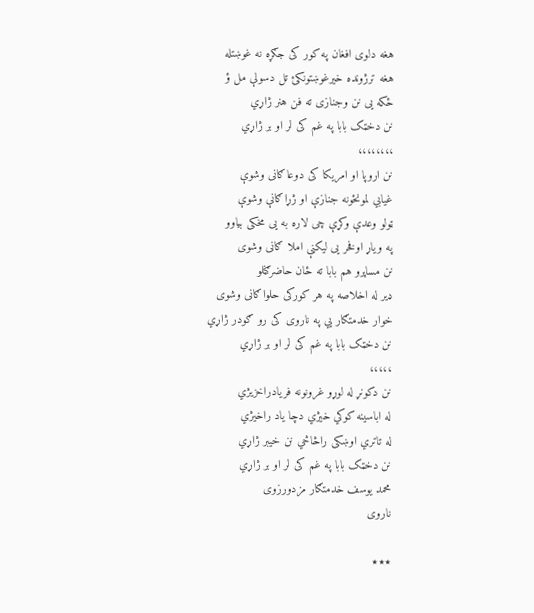هغه دلوی افغان په کور کی جګړه نه غوښتله
هغه ترژونده خیرغوښتونکئ تل دسولې مل ؤ
ځکه یی نن وجنازی ته فن هنر ژاړي
نن دخټک بابا په غم کی لر او بر ژاړي
،،،،،،،،
نن اروپا او امریکا کی دوعاګانی وشوې
غیابي لمونځونه جنازې او ژړاګانې وشوې
ټولو وعدې وکړې چی لاره به یی مخکی بیاوو
په ویاړ اوفخر یی لیکنې املا ګانی وشوی
نن مساپرو هم بابا ته ځان حاضرګڼلو
ډیر له اخلاصه په هر کورکی حلواګانی وشوی
خوار خدمتګار یي په ناروی کی رو ګودر ژاړي
نن دخټک بابا په غم کی لر او بر ژاړي
،،،،،
نن دکونړ له لوړو غرونونه فریادراخزیژي
له اباسینه کوکي خیژي دچا یاد راخیژي
له تاتري اوښکی راڅاڅي نن خیبر ژاړي
نن دخټک بابا په غم کی لر او بر ژاړي
محمد یوسف خدمتګار مزدورزوی
ناروی

٭٭٭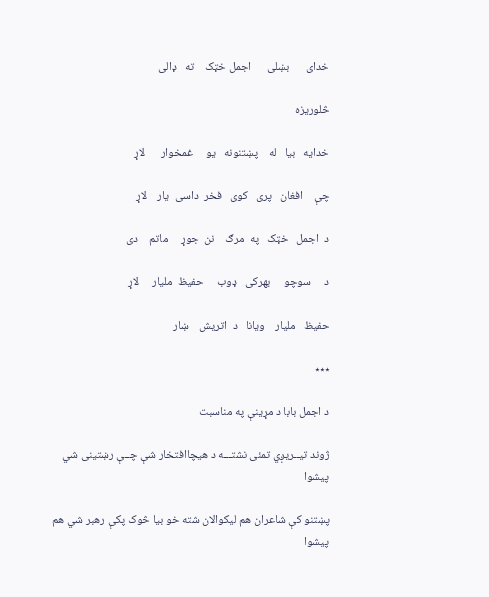خدای      بښلی      اجمل خټک    ته   ډالی

څلوريزه

خدايه   بيا   له    پښتنونه   يو     غمخوار      لاړ

چې    افغان   پری   کوی   فخر  داسی  يار    لاړ

د  اجمل   خټک   په  مرګ    نن  جوړ     ماتم    دی

د     سوچو     بهرکی   ډوب     حفيظ  مليار     لاړ

حفيظ   مليار    ويانا   د  اتريش    ښار

٭٭٭

د اجمل بابا د مړينې په مناسبت

ژوند تيــريږي تمئی نشتـــه د هيچاافتخار شې چــې رښتينی شي پيشوا

پښتنو کې شاعران هم ليکوالان شته خو بيا څوک پکې رهبر شي هم پيشوا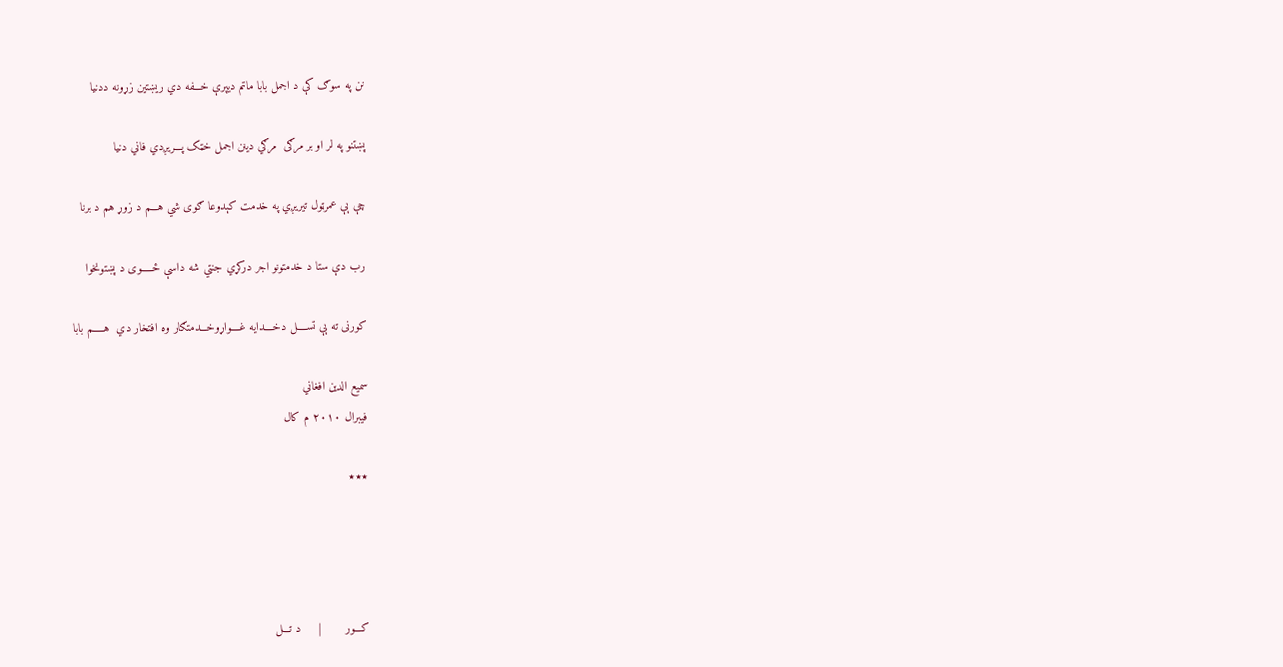نن په سوګ کې د اجمل بابا ماتم ديپرې خـــفه دي ريښتين زړونه ددنيا

پښتنو په لر او بر مرګی  مرګي دينن اجمل خټک پـــريږدي فاني دنيا

چې ېې عمرټول تيريږي په خدمت کېدوعا ګوی شي هـــم د زوړ هم د برنا

رب دې ستا د خدمتونو اجر درکړي جنتي شه داسې ځـــــوی د پښتونخوا

کورنی ته ېې تســــل دخــــدايه غــــواړوخـــدمتګار وه افتخار دي  هـــــم بابا

سميع الدين افغاني
فيبرال ٢٠١٠ م کال

٭٭٭




كـــور       |     د تـــل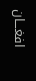افغـــان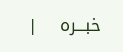خبـــره    |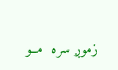زموږ سره  مــو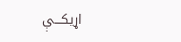اړيكـــې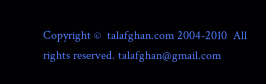Copyright ©  talafghan.com 2004-2010  All rights reserved. talafghan@gmail.com